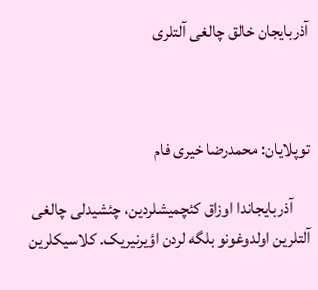آذربايجان خالق چالغی آلتلری



توپلایان: محمدرضا خیری فام

     آذربایجاندا اوزاق کئچمیشلردین، چئشیدلی چالغی آلتلرین اولدوغونو بلگه لردن اؤیرنیریک. کلاسیکلرین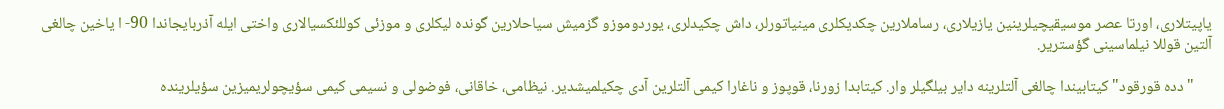یاپیتلاری، اورتا عصر موسیقیچیلرینین یازیلاری، رساملارین چکدیکلری مینیاتورلر، داش چکیدلری، یوردوموزو گزمیش سیاحلارین گونده لیکلری و موزئی کوللئکسیالاری واختی ایله آذربایجاندا 90- ا یاخین چالغی آلتین قوللا نیلماسینی گؤستریر.

     "دده قورقود" کیتابیندا چالغی آلتلرينه داير بیلگیلر وار. کیتابدا زورنا، قوپوز و ناغارا کيمی آلتلرين آدی چکيلميشدير. نیظامی، خاقانی، فوضولی و نسيمی کیمی سؤیچولریمیزین سؤیلرینده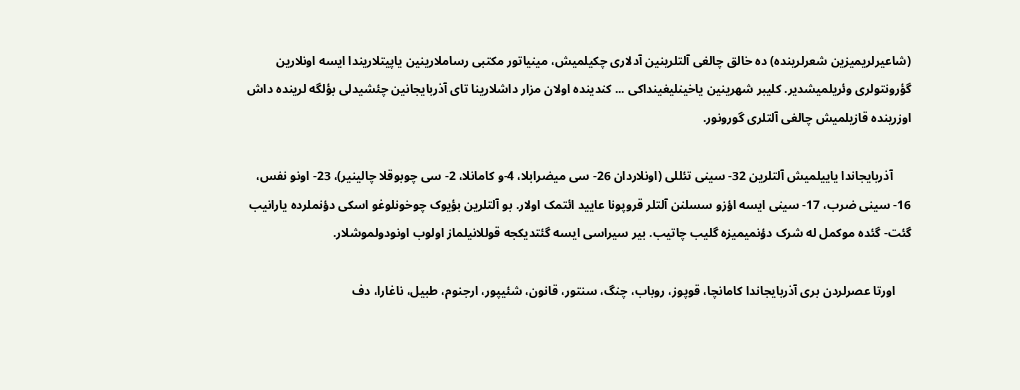(شاعیرلریمیزین شعرلرینده) ده خالق چالغی آلتلرينين آدلاری چکيلميش، مينياتور مکتبی رساملارينين یاپیتلاریندا ايسه اونلارين گؤرونتولری وئريلميشدير. کلیبر شهرینین یاخینلیغینداکی ... کندینده اولان مزار داشلارینا تای آذربایجانین چئشیدلی بؤلگه لرینده داش اوزرینده قازیلمیش چالغی آلتلری گورونور.

      آذربايجاندا ياييلميش آلتلرين 32- سینی تئللی (اونلاردان 26- سی ميضرابلا، 4-و کامانلا، 2- سی چوبوقلا چالينير)، 23- اونو نفس، 16- سينی ضرب، 17- سينی ايسه اؤزو سسلنن آلتلر قروپونا عاييد ائتمک اولار. بو آلتلرین بؤیوک چوخونلوغو اسکی دؤنملرده یارانیب گئت- گئده موکمل له شرک دؤنمیمیزه گلیب چاتیب. بیر سیراسی ایسه گئتدیکجه قوللانیلماز اولوب اونودولموشلار.

     اورتا عصرلردن بری آذربايجاندا کامانچا، قوپوز، روباب، چنگ، سنتور، قانون، شئيپور، ارجنوم، طبيل، ناغارا، دف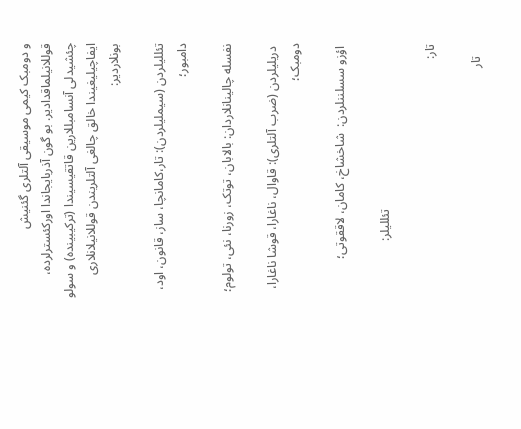و دومبک کيمی موسيقی آلتلری گئنيش قوللانیلماقدادیر. بو گون آذربايجاندا اورکئسترلرده، چئشیدلی آنسامبللارين قاتقیسیندا (ترکيبينده) و سولو ايفاچيليغيندا خالق چالغی آلتلريندن قوللانیلانلاری بونلاردير:

تئللیلردن (سيمليلردن): تار،کامانچا، ساز، قانون، اود، دامبور؛

نفسله چالينانلاردان: بالابان، توتک، زورنا، نئی، تولوم؛

 دريليلردن (ضرب آلتلری): قاوال، ناغارا، قوشا ناغارا، دومبک؛

 اؤزو سسلننلردن:  شاخشاخ، کامان، لاققوتی؛

                                                     تئللیلر:

تار:

    تار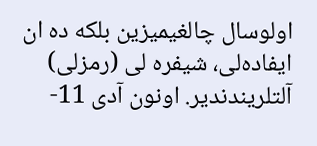اولوسال چالغیميزين بلکه ده ان ايفاده‌لی، شیفره لی (رمزلی) آلتلريندندير. اونون آدی 11-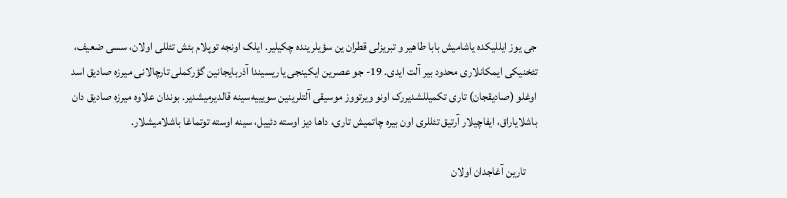جی یوز ایللیکده یاشامیش بابا طاهیر و تبریزلی قطران ین سؤیلرینده چکیلیر. ايلک اونجه توپلام بئش تئللی اولان، سسی ضعیف، تئخنيکی ايمکانلاری محدود بير آلت ايدی. 19- جو عصرين ايکينجی ياريسيندا آذربايجانين گؤرکملی تارچالانی میرزه صاديق اسد اوغلو (صاديقجان) تاری تکميللشدير‌رک اونو ويرتووز موسيقی آلتلرينين سويييه‌سينه قالديرميشدير. بوندان علاوه میرزه صاديق دان باشلاياراق، ايفاچيلار آرتیق تئللری اون بیره چاتمیش تاری، داها ديز اوسته دئييل، سينه اوسته توتماغا باشلاميشلار.

     تارین آغاجدان اولان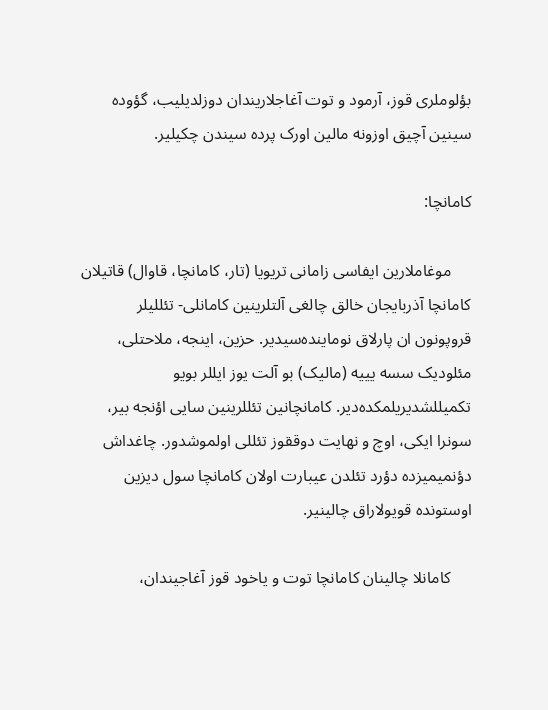بؤلوملری قوز، آرمود و توت آغاجلاریندان دوزلدیلیب، گؤوده سینین آچیق اوزونه مالین اورک پرده سیندن چکیلیر.

کامانچا:

     موغاملارين ايفاسی زامانی تريويا (تار، کامانچا، قاوال) قاتیلان کامانچا آذربايجان خالق چالغی آلتلرينين کامانلی- تئلليلر قروپونون ان پارلاق نوماينده‌سيدير. حزین، اينجه، ملاحتلی، مئلوديک سسه یییه (مالیک) بو آلت یوز ایللر بويو تکميللشديريلمکده‌دير. کامانچانین تئللرینین سایی اؤنجه بير، سونرا ايکی، اوچ و نهايت دوققوز تئللی اولموشدور. چاغداش دؤنمیمیزده دؤرد تئلدن عيبارت اولان کامانچا سول ديزين اوستونده قويولاراق چالينير.

     کامانلا چالينان کامانچا توت و ياخود قوز آغاجيندان،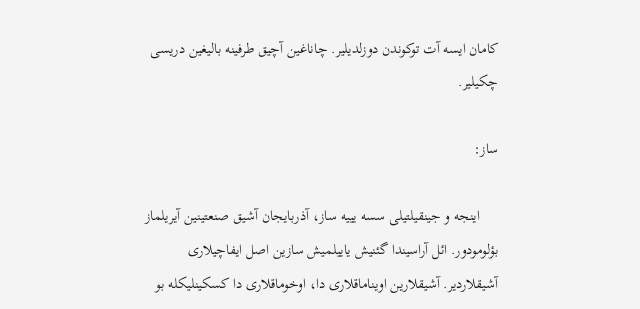کامان ايسه آت توکوندن دوزلدیلير. چاناغین آچیق طرفینه بالیغین دریسی چکیلیر.

ساز:

     اینجه و جينقيلتيلی سسه یییه ساز، آذربايجان آشيق صنعتينين آيريلماز بؤلومودور. ائل آراسيندا گئنيش ياييلميش سازين اصل ايفاچيلاری آشيقلاردير. آشيقلارين اويناماقلاری دا، اوخوماقلاری دا کسکینلیکله بو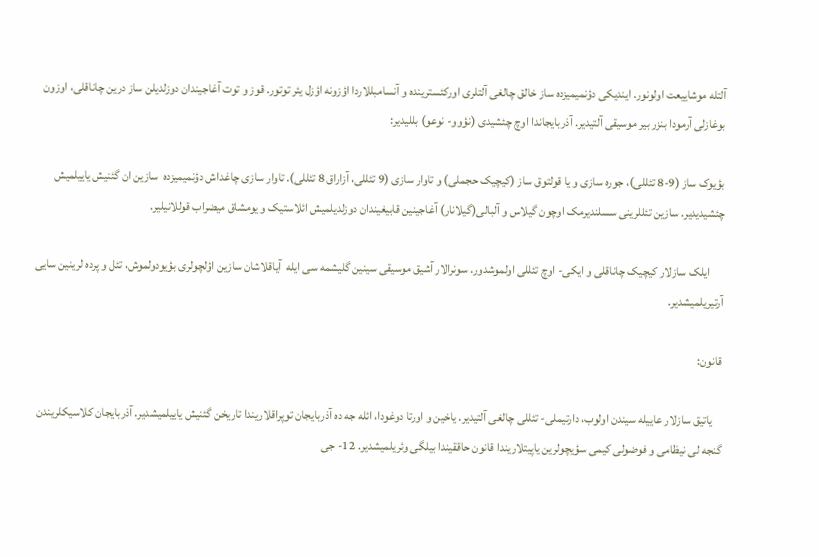آلتله موشاييعت اولونور. اينديکی دؤنمیمیزده ساز خالق چالغی آلتلری اورکئسترينده و آنسامبللاردا اؤزونه اؤزل يئر توتور. قوز و توت آغاجيندان دوزلديلن ساز درين چاناقلی، اوزون بوغازلی آرمودا بنزر بير موسيقی آلتيدير. آذربايجاندا اوچ چئشیدی (نؤوو- نوعو) بللیدیر:

بؤيوک ساز (9-8 تئللی)، جوره سازی و يا قولتوق ساز (کيچيک حجملی) و تاوار سازی (9 تئللی، آزاراق 8 تئللی). تاوار سازی چاغداش دؤنمیمیزده  سازين ان گئنيش ياييلميش چئشیدیدیر. سازين تئللرینی سسلنديرمک اوچون گيلاس و آلبالی(گیلانار) آغاجينين قابيغيندان دوزلديلميش ائلاستيک و يومشاق ميضراب قوللانیلیر.

      ایلک سازلار کیچیک چاناقلی و ایکی- اوچ تئللی اولموشدور. سونرالار آشیق موسیقی سینین گلیشمه سی ایله  آیاقلاشان سازین اؤلچولری بؤیودولموش، تئل و پرده لرینین سایی آرتیریلمیشدیر.

قانون:

    یاتیق سازلار عاییله سیندن اولوب، دارتیملی- تئللی چالغی آلتیدیر. یاخین و اورتا دوغودا، ائله جه ده آذربایجان توپراقلاریندا تاریخن گئنیش یاییلمیشدیر. آذربایجان کلاسیکلریندن گنجه لی نیظامی و فوضولی کیمی سؤیچولرین یاپیتلاریندا قانون حاققیندا بیلگی وئریلمیشدیر. 12- جی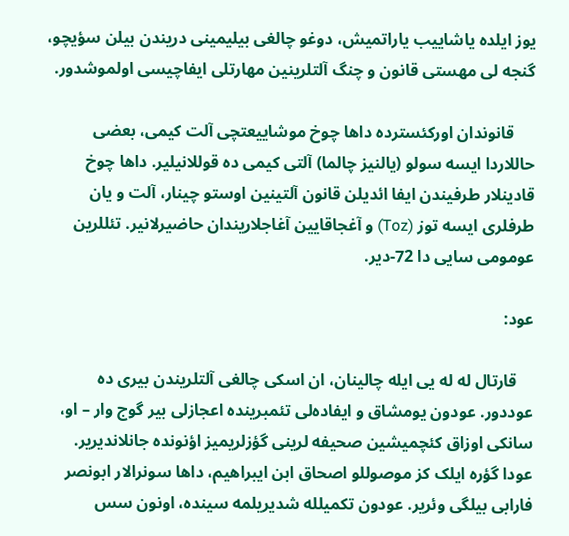یوز ایلده یاشاییب یاراتمیش، دوغو چالغی بیلیمینی دریندن بیلن سؤیچو، گنجه لی مهستی قانون و چنگ آلتلرینین مهارتلی ایفاچیسی اولموشدور.

     قانوندان اورکئسترده داها چوخ موشاييعتچی آلت کيمی، بعضی حاللاردا ايسه سولو (یالنیز چالما) آلتی کيمی ده قوللانیلیر. داها چوخ قادینلار طرفیندن ایفا ائدیلن قانون آلتینین اوستو چينار، آلت و يان طرفلری ايسه توز (Toz) و آغجاقايين آغاجلاريندان حاضيرلانير. تئللرین عومومی سايی دا 72-دير.

عود:

    قارتال له له یی ایله چالینان، ان اسکی چالغی آلتلريندن بيری ده عوددور. عودون يومشاق و ايفاده‌لی تئمبرينده اعجازلی بير گوج وار – او، سانکی اوزاق کئچميشين صحيفه لرينی گؤزلريميز اؤنونده جانلانديرير. عودا گؤره ایلک کز موصوللو اصحاق ابن ایبراهیم، داها سونرالار ابونصر فارابی بیلگی وئریر. عودون تکمیلله شدیریلمه سینده، اونون سس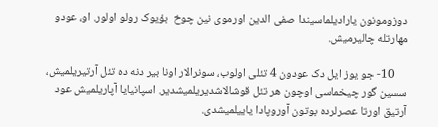دوزومونون یارادیلماسیندا صفی الدین اورموی نین چوخ  بؤیوک رولو اولور. او، عودو مهارتله چالیرمیش.

     10- جو یوز ایل دک عودون 4 تئلی اولوب، سونرالار اونا بیر دنه ده تئل آرتیریلمیش، سسین گور چیخماسی اوچون هر تئل قوشالاشدیریلمیشدیر. اسپانیایا آپاریلمیش عود آرتیق اورتا عصرلرده بوتون آوروپادا یاییلمیشدی.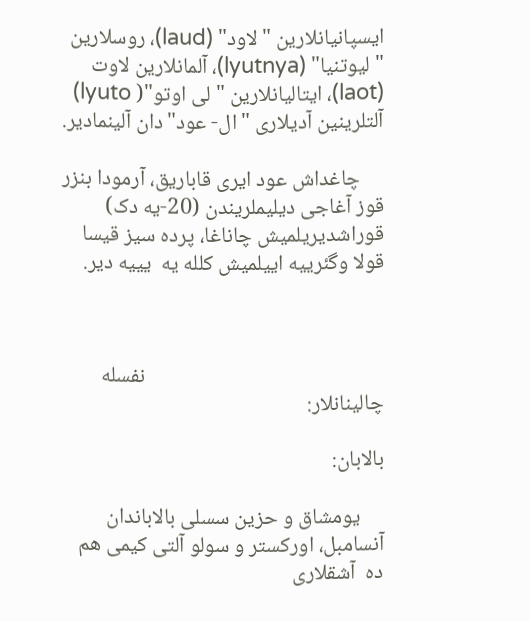ایسپانیانلارین "لاود" (laud)، روسلارین "لیوتنیا" (lyutnya)، آلمانلارین لاوت (laot)، ایتالیانلارین " لی اوتو"( lyuto) آلتلرینین آدیلاری "ال- عود"دان آلینمادیر.

     چاغداش عود ایری قاباریق، آرمودا بنزر قوز آغاجی دیلیملریندن (20-یه دک) قوراشدیریلمیش چاناغا، پرده سیز قیسا قولا وگئرییه اییلمیش کلله یه  یییه دیر.



                                                 نفسله چالينانلار:

بالابان:

     يومشاق و حزين سسلی بالاباندان آنسامبل، اورکستر و سولو آلتی کیمی هم ده  آشقلاری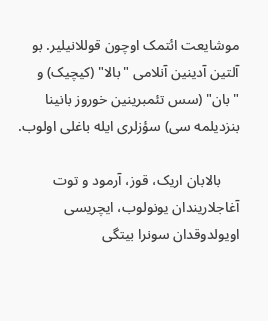موشایعت ائتمک اوچون قوللانیلیر. بو آلتین آدینین آنلامی "بالا" (کیچیک) و "بان" (سس تئمبرینین خوروز بانینا بنزدیلمه سی) سؤزلری ایله باغلی اولوب.

     بالابان اریک، قوز، آرمود و توت آغاجلاریندان یونولوب، ایچریسی اویولدوقدان سونرا بیتگی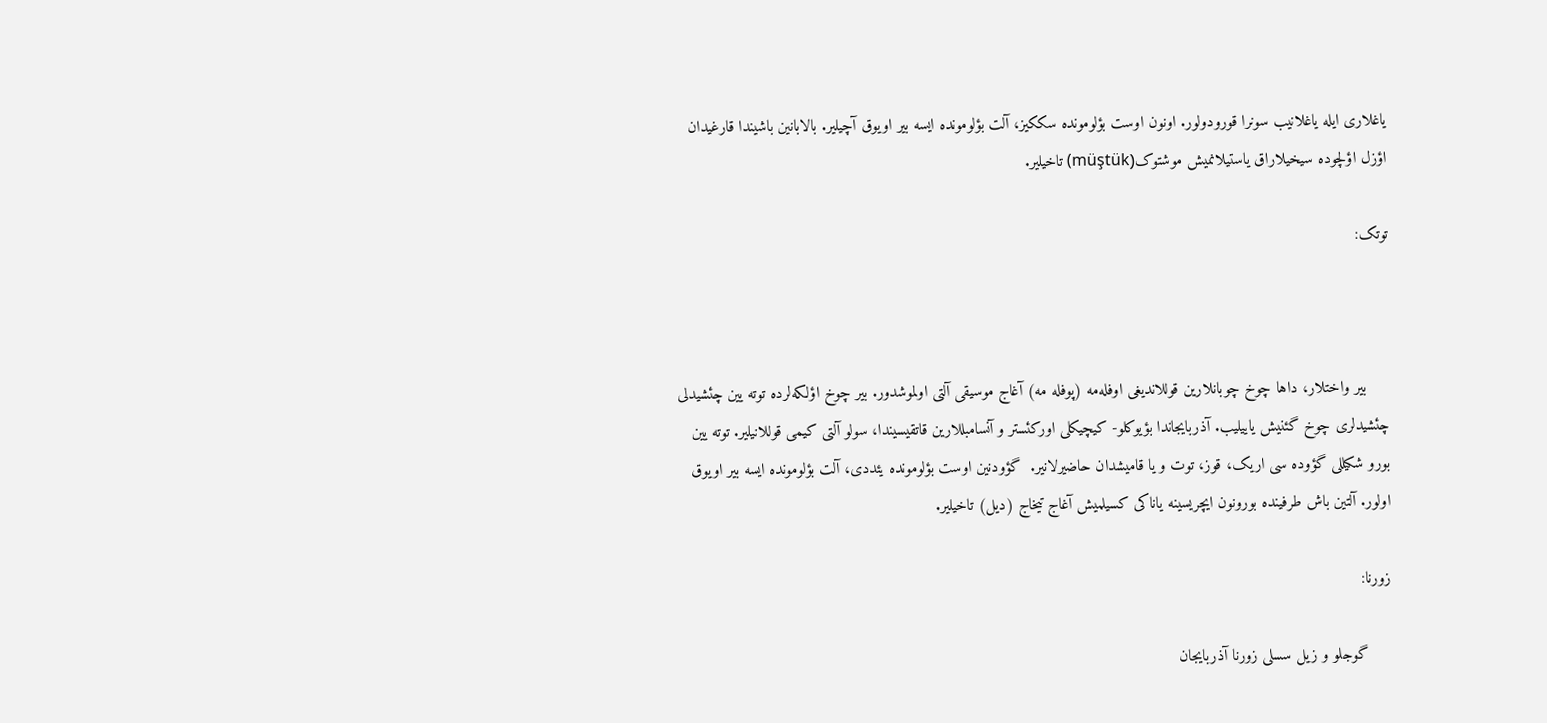یاغلاری ایله یاغلانیب سونرا قورودولور. اونون اوست بؤلومونده سککیز، آلت بؤلومونده ایسه بیر اویوق آچیلیر. بالابانین باشیندا قارغیدان اؤزل اؤلچوده سیخیلاراق یاستیلانمیش موشتوک(müştük) تاخیلیر.

توتک:



     بير واختلار، داها چوخ چوبانلارين قوللاندیغی اوفله‌مه (پوفله مه) آغاج موسيقی آلتی اولموشدور. بير چوخ اؤلکه‌لرده توته یين چئشیدلی چئشیدلری چوخ گئنيش ياييليب. آذربايجاندا بؤيوکلو- کيچيکلی اورکئستر و آنسامبللارين قاتقیسیندا، سولو آلتی کيمی قوللانیلیر. توته یین بورو شکیللی گؤوده سی اريک، قوز، توت و يا قاميشدان حاضيرلانير.  گؤودنين اوست بؤلومونده يئددی، آلت بؤلومونده ايسه بير اويوق اولور. آلتين باش طرفينده بورونون ايچريسينه ياناکی کسيلميش آغاج تيخاج (ديل) تاخیلیر.

زورنا:

     گوجلو و زيل سسلی زورنا آذربایجان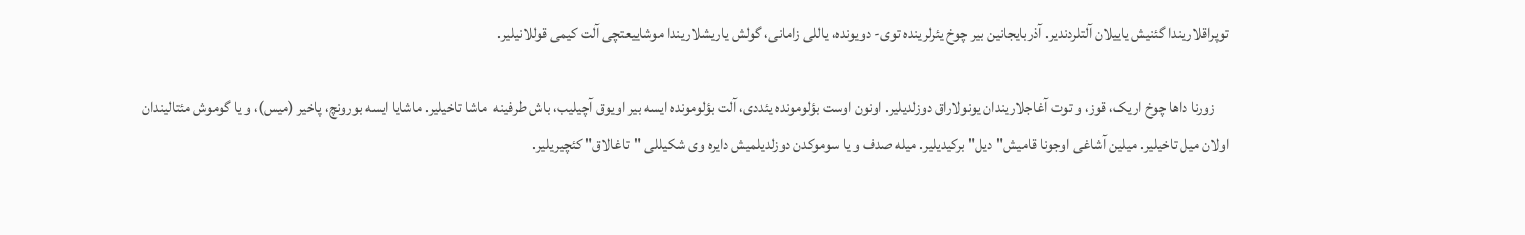توپراقلاریندا گئنیش یاییلان آلتلردندیر. آذربایجانین بير چوخ يئرلرينده توی- دویونده، ياللی زامانی، گولش ياريشلاريندا موشاييعتچی آلت کيمی قوللانیلیر.

     زورنا داها چوخ اریک، قوز، و توت آغاجلاریندان یونولاراق دوزلدیلیر. اونون اوست بؤلومونده یئددی، آلت بؤلومونده ایسه بیر اویوق آچیلیب، باش طرفینه  ماشا تاخیلیر. ماشایا ایسه بورونچ، پاخیر (میس)، و یا گوموش مئتالیندان اولان میل تاخیلیر. میلین آشاغی اوجونا قامیش"دیل" برکیدیلیر. میله صدف و یا سوموکدن دوزلدیلمیش دایره وی شکیللی "تاغالاق" کئچیریلیر.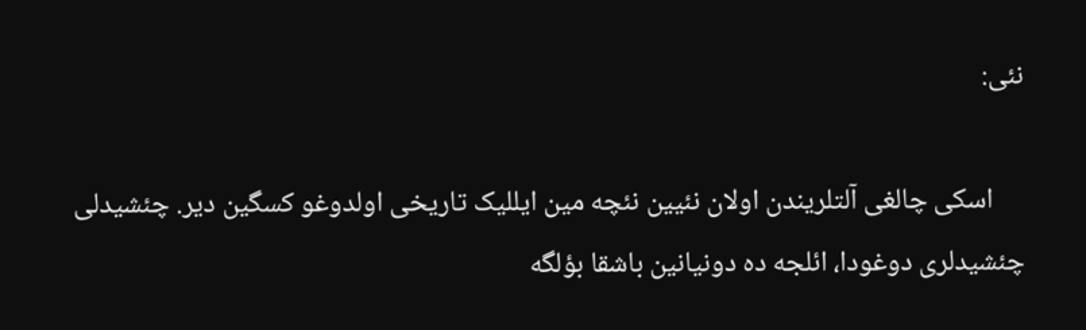نئی:

     اسکی چالغی آلتلريندن اولان نئیین نئچه مین ایللیک تاریخی اولدوغو کسگین دیر. چئشیدلی چئشیدلری دوغودا، ائلجه ده دونيانين باشقا بؤلگه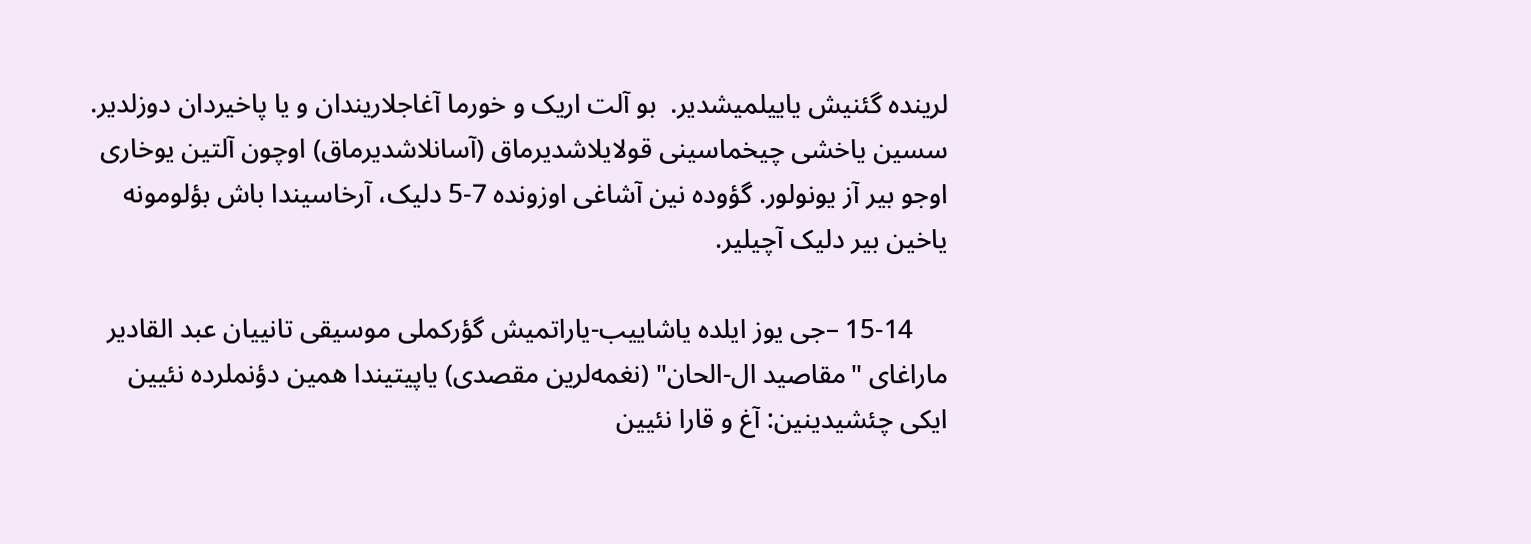لرینده گئنيش ياييلميشدير.  بو آلت اریک و خورما آغاجلاریندان و یا پاخیردان دوزلدیر. سسین یاخشی چیخماسینی قولایلاشدیرماق (آسانلاشدیرماق) اوچون آلتین یوخاری اوجو بیر آز یونولور. گؤوده نین آشاغی اوزونده 7-5 دلیک، آرخاسیندا باش بؤلومونه یاخین بیر دلیک آچیلیر.

     15-14 –جی یوز ایلده ياشاييب-ياراتميش گؤرکملی موسيقی تانییان عبد القادیر ماراغای "مقاصيد ال-الحان" (نغمه‌لرين مقصدی) یاپیتیندا همين دؤنملرده نئيين ايکی چئشیدینین: آغ و قارا نئيين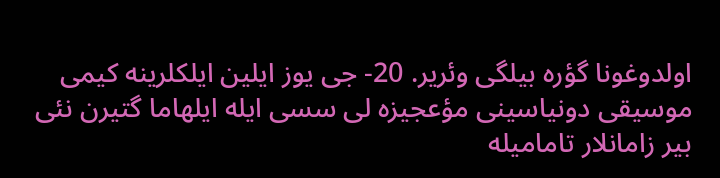اولدوغونا گؤره بیلگی وئرير. 20- جی یوز ایلین ایلکلرینه کيمی موسيقی دونياسينی مؤعجيزه لی سسی ايله ايلهاما گتيرن نئی بير زامانلار تاماميله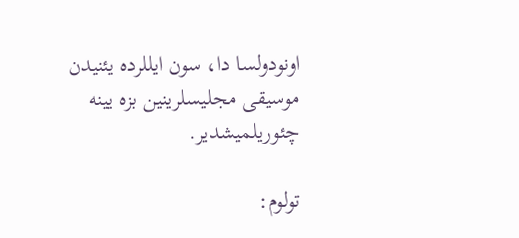اونودولسا دا، سون ايللرده يئنيدن موسيقی مجليسلرينين بزه یينه چئوريلميشدير.

تولوم: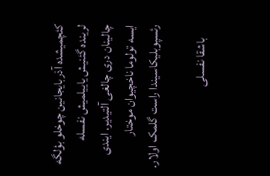کئچمیشده آذربایجانین چوخلو بؤلگه لرینده گئنيش ياييلميش نفسله چالينان دری چالغی آلتيدير. ایندی ایسه تولوما ناخچيوان موختار رئسپوبليکاسيندا راست گلمک اولار.

     باشقا نفسلی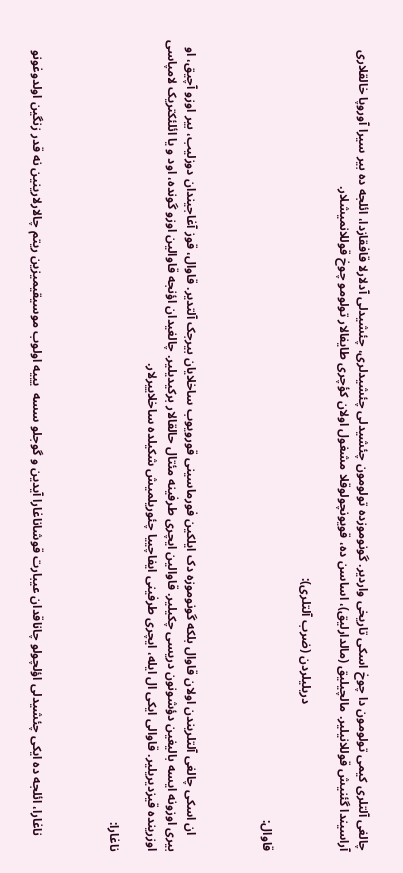چالغی آلتلری کيمی تولومون دا چوخ اسکی تاريخی واردير. گونوموزده تولومون چئشیدلی چئشیدلری، چئشیدلی آدلارلا قافقازدا، ائلجه ده بير سيرا آوروپا خالقلاری آراسيندا گئنيش قوللانیلیر. مالچیلیق (مالدارليق)، اساسن ده، قويونچولوقلا مشغول اولان کؤچری طايفالار تولومو چوخ قوللانمیشلار.

                                               دريليلردن (ضرب آلتلری):

قاوال:



     ان اسکی چالغی آلتلريندن اولان قاوال بلکه گونوموزه دک ایلکین فورماسینی قورویوب ساخلایان بیرجک آلتدیر. قاوال، قوز آغاجیندان دوزلیب، بیر اوزو آچیق، او بیری اوزونه ایسه باليغین دؤشونون دريسی چکيلیر. قاوالین ایچری طرفینه مئتال حالقالار برکیدیلیر. چالغيدان اؤنجه قاوالين اوزو گونده، اود و يا ائلئکتريک لامپاسی اوزرينده قيزديريلير. قاوالی ايکی ال ایله، ايچری طرفينی ايفاچييا چئوريلميش شکيلده ساخلاييرلار.

ناغارا:



     ناغارا، ائلجه ده ايکی چئشیدلی اؤلچولو چاناقدان عيبارت قوشاناغارا آيدين و گوجلو سسه  یییه اولوب موسيقيميزين ريتم چالارلارينين نه قدر زنگين اولدوغونو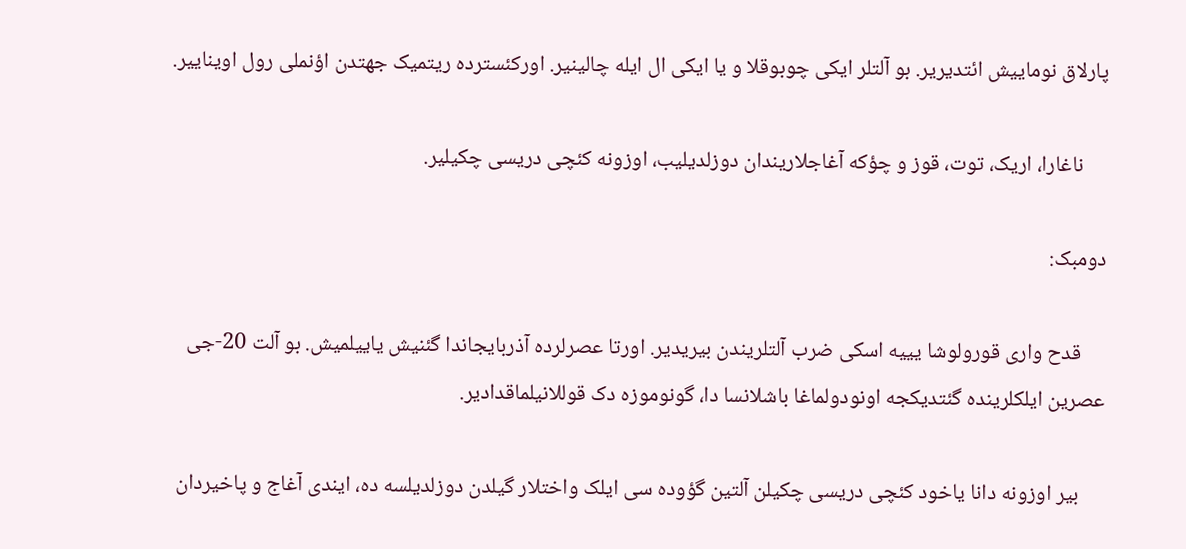پارلاق نوماييش ائتديرير. بو آلتلر ايکی چوبوقلا و يا ايکی ال ایله چالينير. اورکئسترده ريتميک جهتدن اؤنملی رول اوينايير.

     ناغارا، اریک، توت، قوز و چؤکه آغاجلاریندان دوزلدیلیب، اوزونه کئچی دریسی چکیلیر.

دومبک:

     قدح واری قورولوشا یییه اسکی ضرب آلتلریندن بیریدیر. اورتا عصرلرده آذربایجاندا گئنیش یاییلمیش. بو آلت 20-جی عصرین ایلکلرینده گئتدیکجه اونودولماغا باشلانسا دا، گونوموزه دک قوللانیلماقدادیر.

     بیر اوزونه دانا یاخود کئچی دریسی چکیلن آلتین گؤوده سی ایلک واختلار گیلدن دوزلدیلسه ده، ایندی آغاج و پاخیردان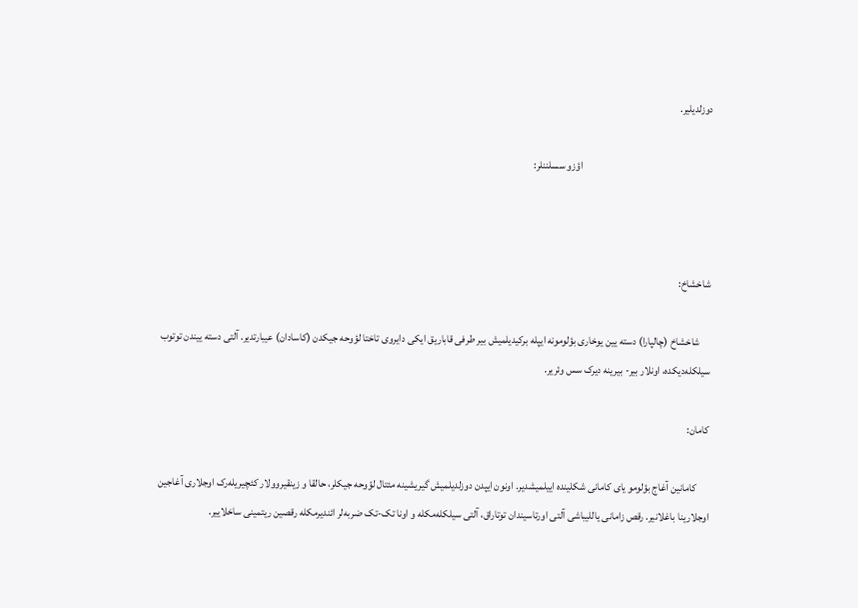دوزلدیلیر.

                                                             اؤزو سسلننلر:



شاخشاخ:

     شاخشاخ (چالپارا) دسته يین يوخاری بؤلومونه ايپله برکيديلميش بير طرفی قاباريق ايکی دايروی تاختا لؤوحه جيکدن (کاسادان) عيبارتدير. آلتی دسته یيندن توتوب سيلکله‌ديکده، اونلار بير- بيرينه دیرک سس وئرير.

کامان:

      کامانين آغاج بؤلومو يای کامانی شکلينده اييلميشدير. اونون ايپدن دوزلديلميش گيريشينه مئتال لؤوحه جيکلر، حالقا و زينقيروولار کئچيريله‌رک اوجلاری آغاجين اوجلارينا باغلانير. رقص زامانی يالليباشی آلتی اورتاسيندان توتاراق، آلتی سيلکله‌مکله و اونا تک-تک ضربه‌لر ائنديرمکله رقصين ريتمينی ساخلايير.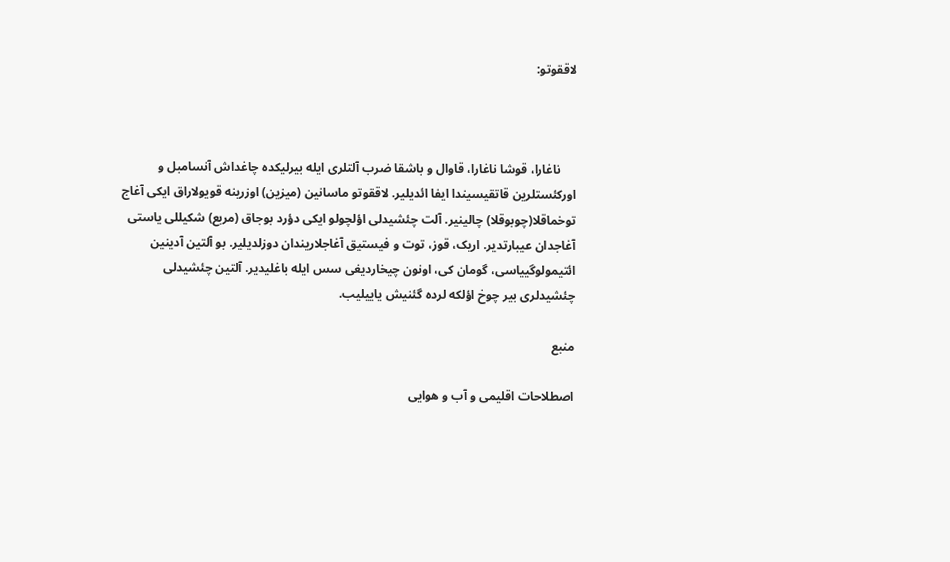لاققوتو:



     ناغارا، قوشا ناغارا، قاوال و باشقا ضرب آلتلری ایله بیرلیکده چاغداش آنسامبل و اورکئستلرین قاتقیسیندا ایفا ائدیلیر. لاققوتو ماسانین (میزین) اوزرینه قویولاراق ایکی آغاج توخماقلا(چوبوقلا) چالینیر. آلت چئشیدلی اؤلچولو ایکی دؤرد بوجاق (مربع) شکیللی یاستی آغاجدان عیبارتدیر. اریک، قوز، توت و فیستیق آغاجلاریندان دوزلدیلیر. بو آلتین آدینین ائتیمولوگییاسی، گومان کی، اونون چیخاردیغی سس ایله باغلیدیر. آلتین چئشیدلی چئشیدلری بیر چوخ اؤلکه لرده گئنیش یاییلیب.

منبع

اصطلاحات اقلیمی و آب و هوایی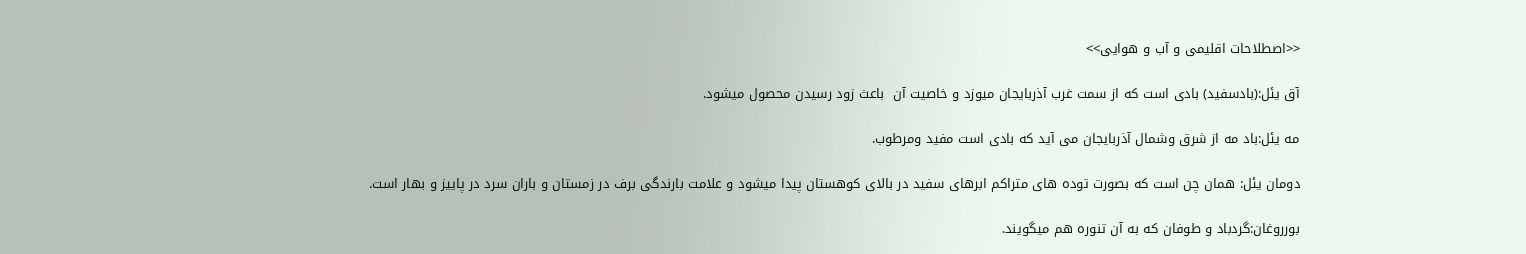<<اصطلاحات اقلیمی و آب و هوایی>>

آق یئل:(بادسفید) بادی است که از سمت غرب آذربایجان میوزد و خاصیت آن  باعث زود رسیدن محصول میشود.

مه یئل:باد مه از شرق وشمال آذربایجان می آید که بادی است مفید ومرطوب.

دومان یئل: همان چن است که بصورت توده های متراکم ابرهای سفید در بالای کوهستان پیدا میشود و علامت بارندگی برف در زمستان و باران سرد در پاییز و بهار است.

بورروغان:گردباد و طوفان که به آن تنوره هم میگویند.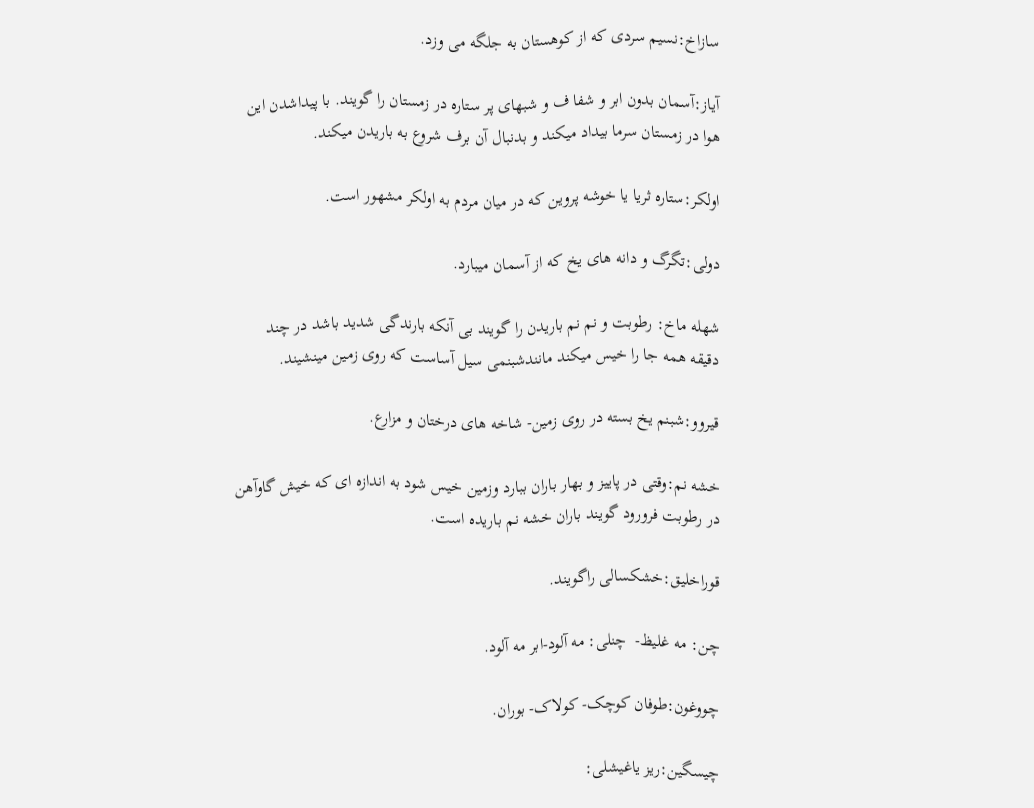سازاخ:نسیم سردی که از کوهستان به جلگه می وزد.

آیاز:آسمان بدون ابر و شفا ف و شبهای پر ستاره در زمستان را گویند. با پیداشدن این هوا در زمستان سرما بیداد میکند و بدنبال آن برف شروع به باریدن میکند.

اولکر:ستاره ثریا یا خوشه پروین که در میان مردم به اولکر مشهور است.

دولی:تگرگ و دانه های یخ که از آسمان میبارد.

شهله ماخ: رطوبت و نم نم باریدن را گویند بی آنکه بارندگی شدید باشد در چند دقیقه همه جا را خیس میکند مانندشبنمی سیل آساست که روی زمین مینشیند.

قیروو:شبنم یخ بسته در روی زمین- شاخه های درختان و مزارع.

خشه نم:وقتی در پاییز و بهار باران ببارد وزمین خیس شود به اندازه ای که خیش گاوآهن در رطوبت فرورود گویند باران خشه نم باریده است.

قوراخلیق:خشکسالی راگویند.

چن: مه غلیظ-  چنلی: مه آلود-ابر مه آلود.

چووغون:طوفان کوچک- کولاک- بوران.

چیسگین:ریز یاغیشلی: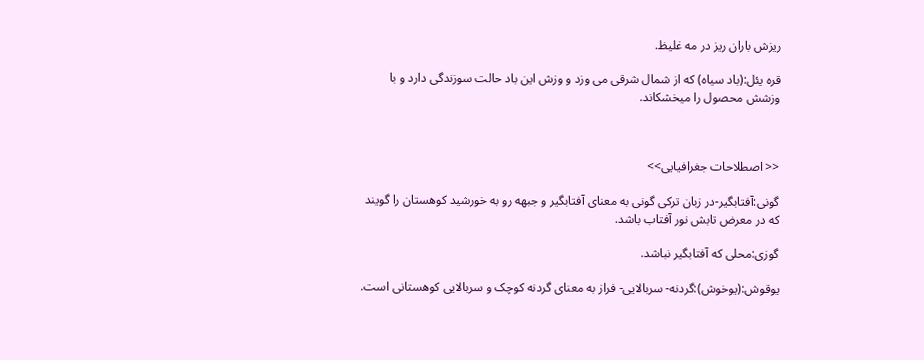ریزش باران ریز در مه غلیظ.

قره یئل:(باد سیاه) که از شمال شرقی می وزد و وزش این باد حالت سوزندگی دارد و با وزشش محصول را میخشکاند.



<< اصطلاحات جغرافیایی>>

گونی:آفتابگیر-در زبان ترکی گونی به معنای آفتابگیر و جبهه رو به خورشید کوهستان را گویند که در معرض تابش نور آفتاب باشد.

گوزی:محلی که آفتابگیر نباشد.

یوقوش:(یوخوش):گردنه- سربالایی- فراز به معنای گردنه کوچک و سربالایی کوهستانی است.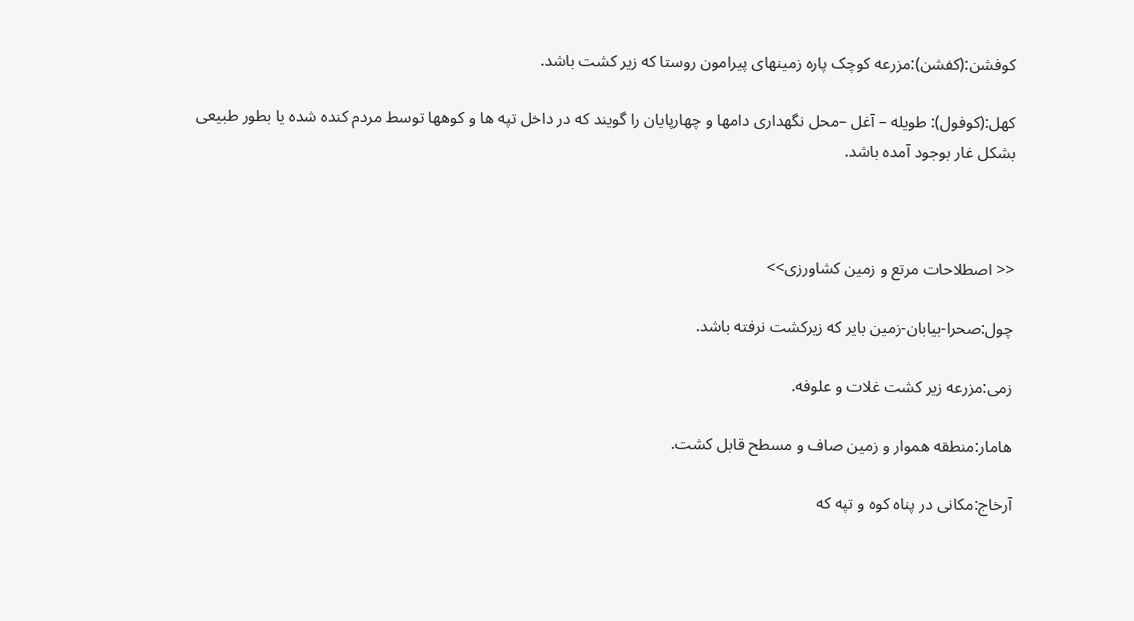کوفشن:(کفشن):مزرعه کوچک پاره زمینهای پیرامون روستا که زیر کشت باشد.

کهل:(کوفول): طویله – آغل –محل نگهداری دامها و چهارپایان را گویند که در داخل تپه ها و کوهها توسط مردم کنده شده یا بطور طبیعی بشکل غار بوجود آمده باشد.



<< اصطلاحات مرتع و زمین کشاورزی>>

چول:صحرا-بیابان-زمین بایر که زیرکشت نرفته باشد.

زمی:مزرعه زیر کشت غلات و علوفه.

هامار:منطقه هموار و زمین صاف و مسطح قابل کشت.

آرخاج:مکانی در پناه کوه و تپه که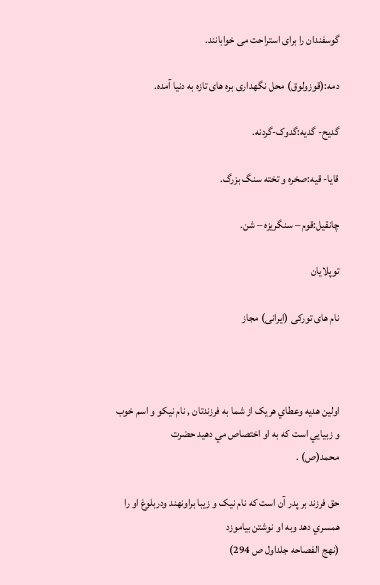گوسفندان را برای استراحت می خوابانند.

دمه:(قوزولوق) محل نگهداری بره های تازه به دنیا آمده.

گدیح- گدیه:گدوک-گردنه.

قایا- قیه:صخره و تخته سنگ بزرگ.

چانقیل:قوم – سنگریزه – شن.

توپلایان

نام های تورکی (ایرانی) مجاز



اولين هديه وعطاي هريک از شما به فرزندتان , نام نيکو و اسم خوب و زبيايي است که به او اختصاص مي دهيد حضرت
محمد(ص) .

حق فرزند بر پدر آن است که نام نيک و زيبا براونهند ودربلوغ او را همسري دهد وبه او نوشتن بياموزد
(نهج الفصاحه جلداول ص 294)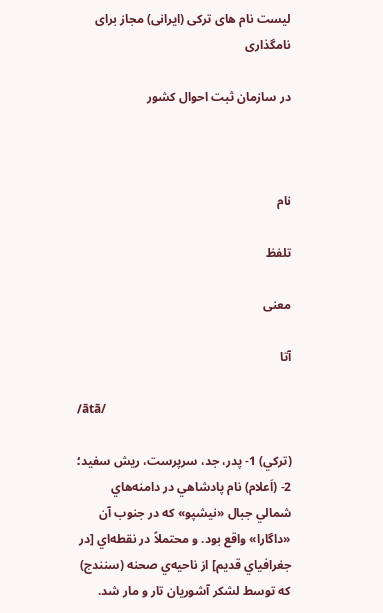لیست نام های ترکی (ایرانی) مجاز برای نامگذاری

در سازمان ثبت احوال کشور



نام

تلفظ

معنی

آتا

/ātā/

(تركي) 1- پدر، جد، سرپرست، ريش سفيد؛ 2- (اَعلام) نام پادشاهي در دامنه‌هاي شمالي جبال «نيشپو» كه در جنوب آن «داگارا» واقع بود. و محتملاً در نقطه‌اي [در جغرافياي قديم] از ناحيه‌ي صحنه (سنندج) كه توسط لشكر آشوريان تار و مار شد.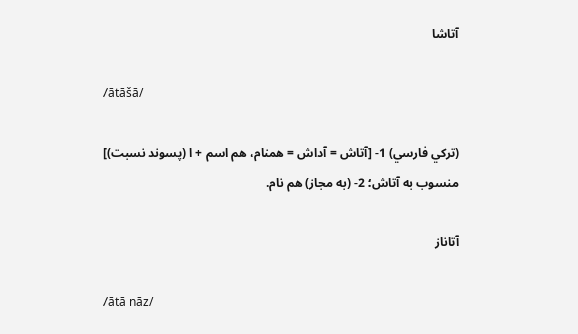آتاشا

/ātāšā/

(تركي فارسي) 1- [آتاش = آداش = همنام، هم اسم + ا (پسوند نسبت)] منسوب به آتاش؛ 2- (به مجاز) هم نام.

آتاناز

/ātā nāz/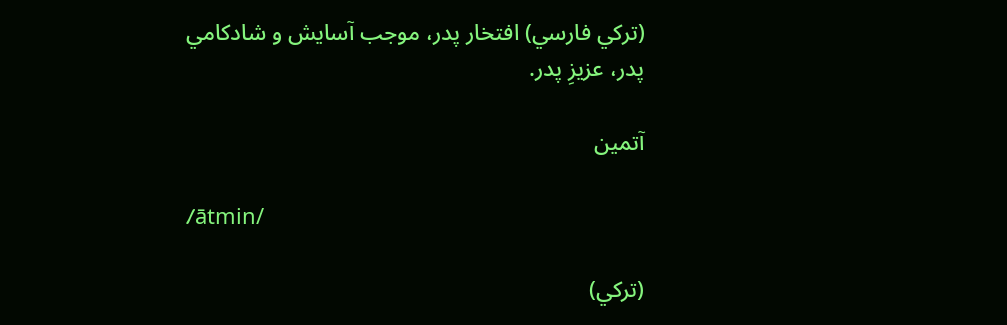(تركي فارسي) افتخار پدر، موجب آسايش و شادكامي پدر، عزيزِ پدر.

آتمين

/ātmin/

(تركي)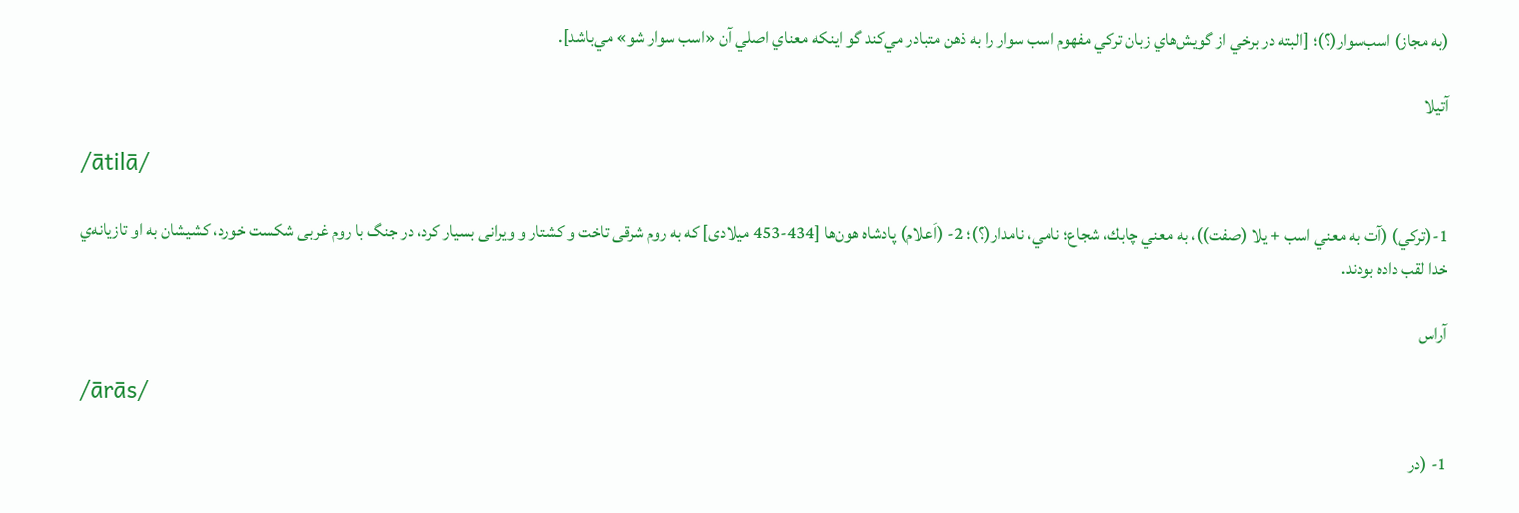(به مجاز) اسب‌سوار(؟)؛ [البته در برخي از گويش‌هاي زبان تركي مفهوم اسب سوار را به ذهن متبادر مي‌كند گو اينكه معناي اصلي آن «اسب سوار شو» مي‌باشد].

آتيلا

/ātilā/

1-(تركي) (آت به معني اسب + يلا (صفت))، به معني چابك، شجاع؛ نامي، نامدار(؟)؛ 2- (اَعلام) پادشاه هون‌ها [434-453 میلادی] که به روم شرقی تاخت و کشتار و ویرانی بسیار کرد، در جنگ با روم غربی شکست خورد، کشیشان به او تازیانه‌ي خدا لقب داده بودند.

آراس

/ārās/

1- (در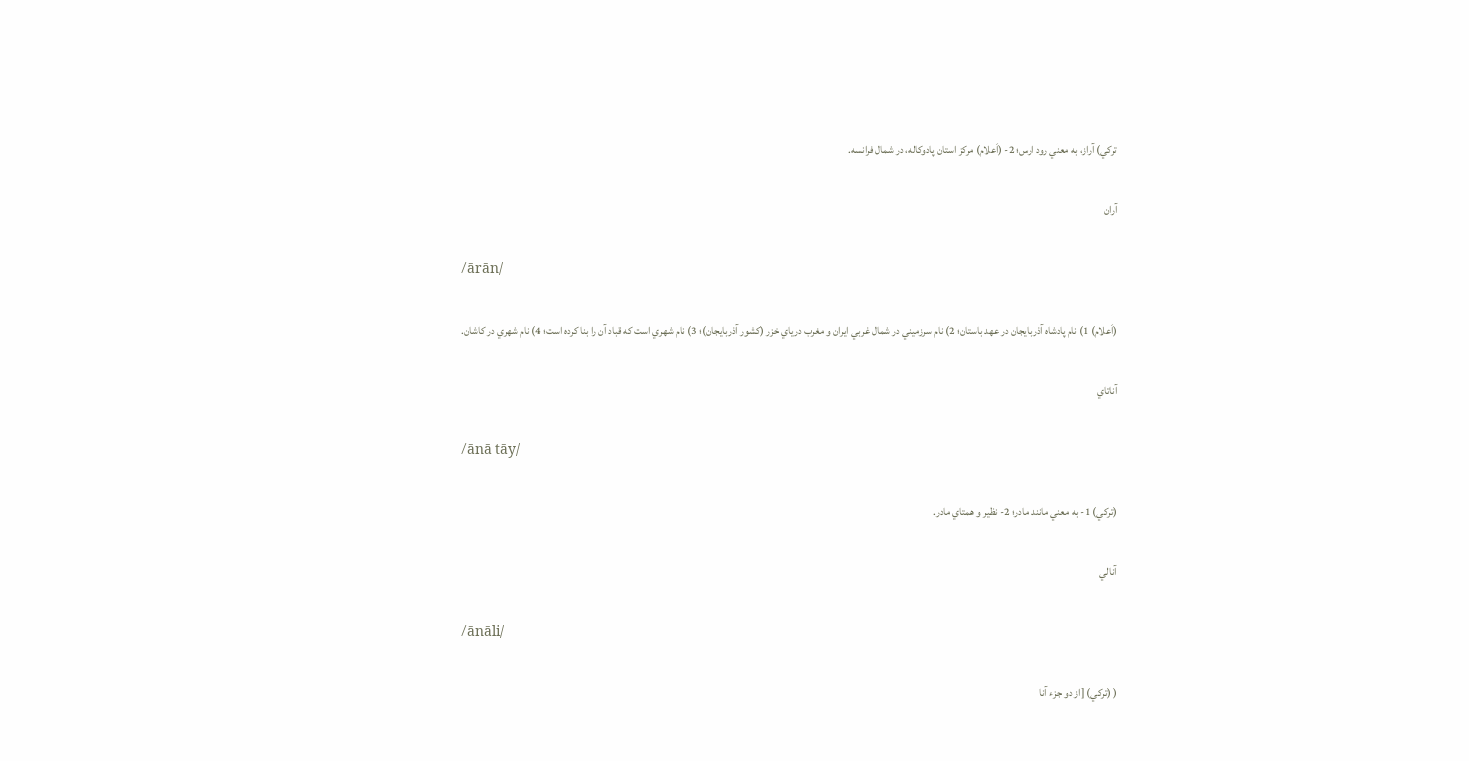تركي) آراز، به معني رود ارس؛ 2- (اَعلام) مرکز استان پادوکاله، در شمال فرانسه.

آران

/ārān/

(اَعلام) 1) نام پادشاه آذربايجان در عهد باستان؛ 2) نام سرزميني در شمال غربي ايران و مغرب درياي خزر (كشور آذربايجان)؛ 3) نام شهري است كه قباد آن را بنا كرده است؛ 4) نام شهري در كاشان.

آناتاي

/ānā tāy/

(تركي) 1- به معني مانند مادر؛ 2- نظير و همتاي مادر.

آنالي

/ānāli/

( (تركي) [از دو جزء آنا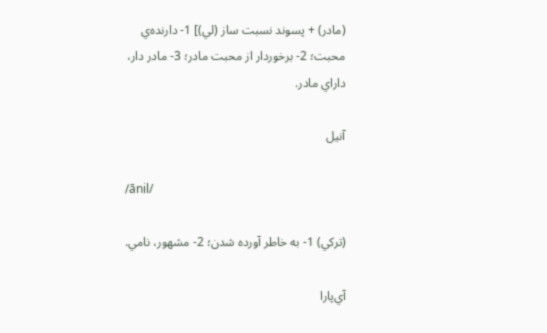(مادر) + پسوند نسبت ساز (لي)] 1- دارنده‌ي محبت؛ 2- برخوردار از محبت مادر؛ 3- مادر دار، داراي مادر.

آنيل

/ānil/

(تركي) 1- به خاطر آورده شدن؛ 2- مشهور، نامي.

آي‌پارا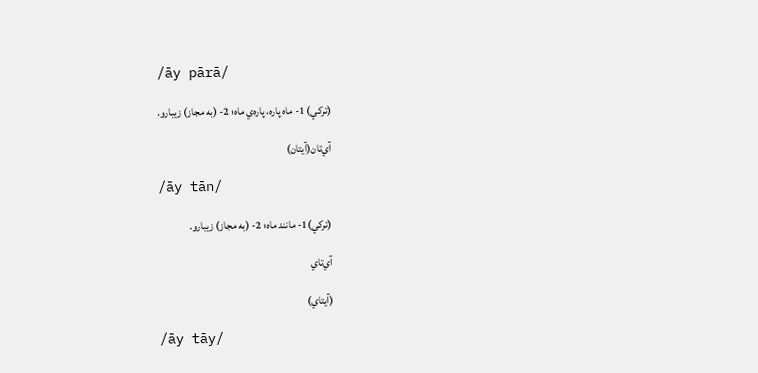/āy pārā/

(تركي) 1- ماه پاره، پاره‌ي ماه؛ 2- (به مجاز) زيبارو.

آي‌تان(آيتان)

/āy tān/

(تركي)1- مانند ماه؛ 2- (به مجاز) زيبارو.

آي‌تاي

(آيتاي)

/āy tāy/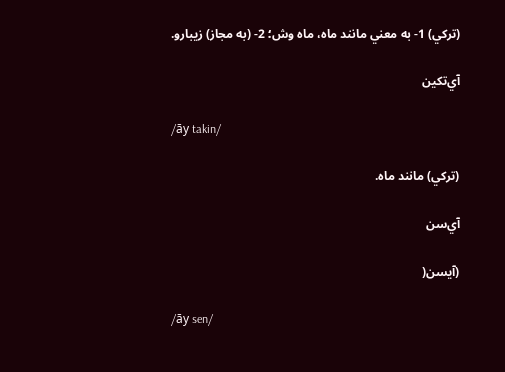(تركي) 1- به معني مانند ماه، ماه وش؛ 2- (به مجاز) زيبارو.

آي‌تكين

/āy takin/

(تركي) مانند ماه.

آي‌سن

(آيسن(

/āy sen/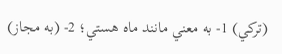(تركي) 1- به معني مانند ماه هستي؛ 2- (به مجاز)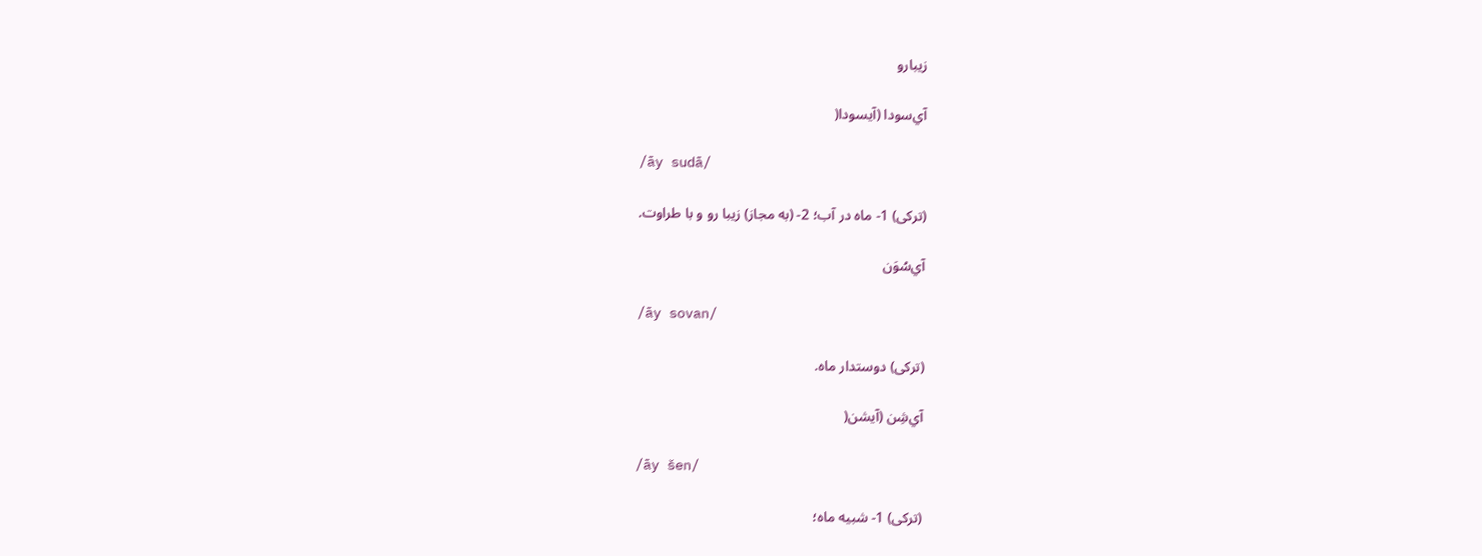زيبارو

آي‌سودا (آيسودا(

/āy sudā/

(ترکی) 1- ماه در آب‌؛ 2- (به مجاز) زيبا رو و با طراوت.

آي‌سُوَن

/āy sovan/

(ترکی) دوستدار ماه.

آي‌شِن (آيشن(

/āy šen/

(ترکی) 1- شبيه ماه؛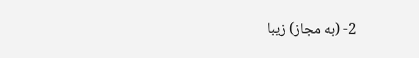2- (به مجاز) زيبا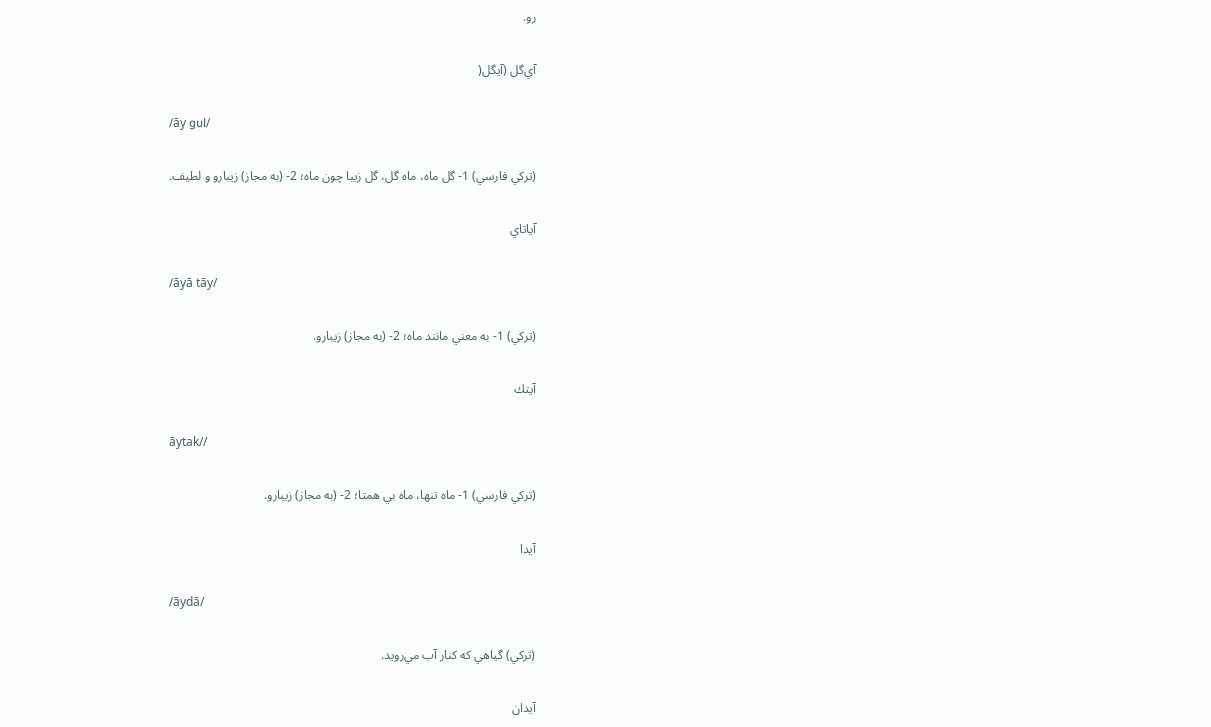رو.

آي‌گل (آيگل(

/āy gul/

(تركي فارسي) 1- گل ماه، ماه گل، گل زيبا چون ماه؛ 2- (به مجاز) زيبارو و لطيف.

آياتاي

/āyā tāy/

(تركي) 1- به معني مانند ماه؛ 2- (به مجاز) زيبارو.

آيتك

āytak//

(تركي فارسي) 1- ماه تنها، ماه بي همتا؛ 2- (به مجاز) زيبارو.

آيدا

/āydā/

(تركي) گياهي كه كنار آب مي‌رويد.

آيدان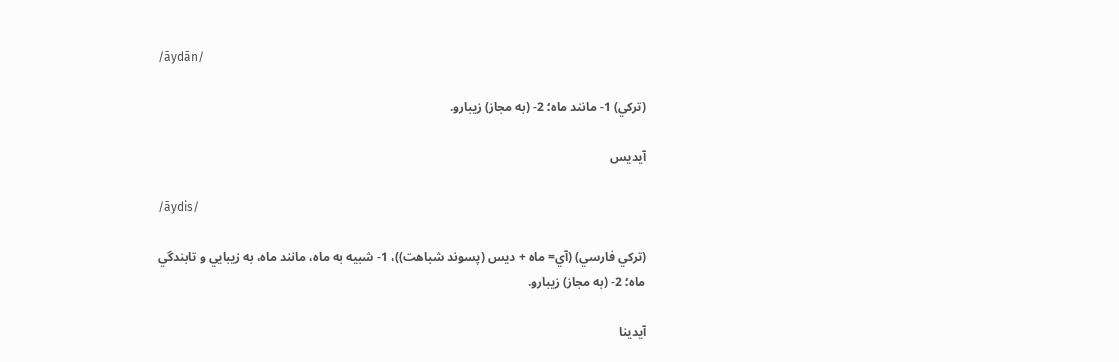/āydān/

(تركي) 1- مانند ماه؛ 2- (به مجاز) زيبارو.

آيديس

/āydis/

(تركي فارسي) (آي= ماه + ديس (پسوند شباهت))، 1- شبيه به ماه، مانند ماه، به زيبايي و تابندگي ماه؛ 2- (به مجاز) زيبارو.

آيدينا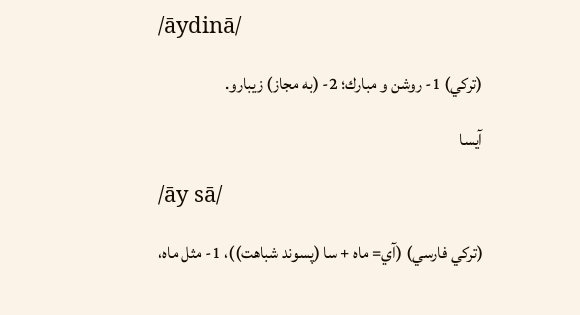/āydinā/

(تركي) 1- روشن و مبارك؛ 2- (به مجاز) زيبارو.

آيسا

/āy sā/

(تركي فارسي) (آي= ماه + سا (پسوند شباهت))، 1- مثل ماه،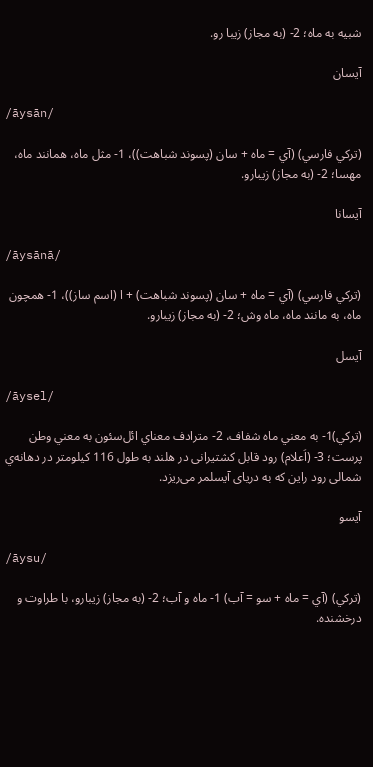شبيه به ماه؛ 2- (به مجاز) زيبا رو.

آيسان

/āysān/

(تركي فارسي) (آي = ماه + سان (پسوند شباهت))، 1- مثل ماه، همانند ماه، مهسا؛ 2- (به مجاز) زيبارو.

آيسانا

/āysānā/

(تركي فارسي) (آي = ماه + سان (پسوند شباهت) + ا (اسم ساز))، 1- همچون ماه، به مانند ماه، ماه وش؛ 2- (به مجاز) زيبارو.

آيسل

/āysel/

(تركي)1- به معني ماه شفاف، 2- مترادف معناي ائل‌سئون به معني وطن پرست؛ 3- (اَعلام) رود قابل کشتیرانی در هلند به طول 116 کیلومتر در دهانه‌ي شمالی رود راین که به دریای آیسلمر می‌ریزد.

آيسو

/āysu/

(تركي) (آي = ماه + سو = آب) 1- ماه و آب؛ 2- (به مجاز) زيبارو، با طراوت و درخشنده.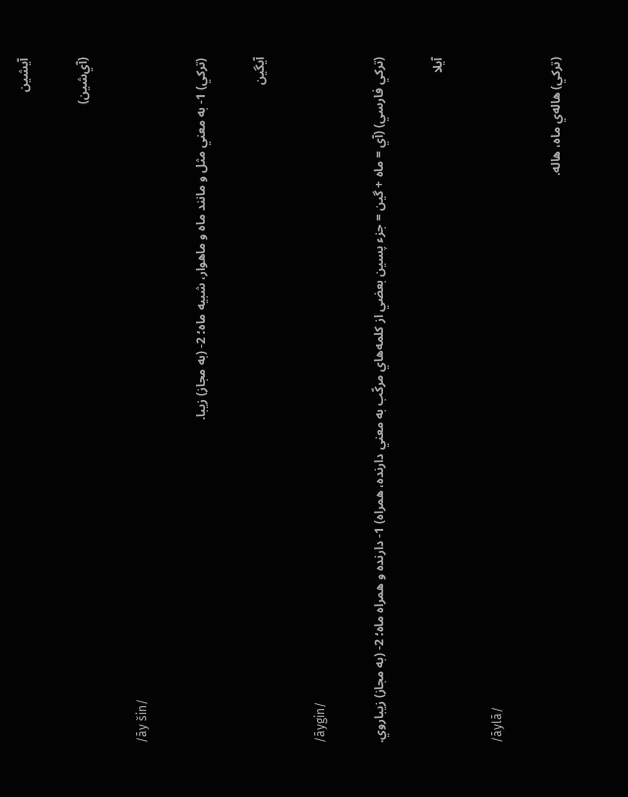آيشين

(آي‌شين)

/āy šin/

(تركي) 1- به معني مثل و مانند ماه و ماهوار، شبيه ماه؛ 2- (به مجاز) زيبا.

آيگين

/āygin/

(تركي فارسي) (آي = ماه + گين = جزء پسين بعضي از كلمه‌هاي مركّب به معني دارنده، همراه) 1- دارنده و همراه ماه؛ 2- (به مجاز) زيباروي.

آيلا

/āylā/

(تركي) هاله‌ي ماه، هاله.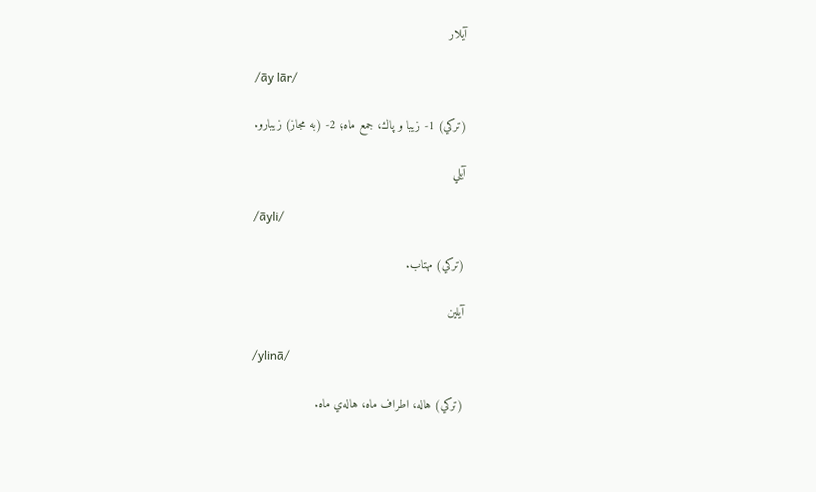آيلار

/āy lār/

(تركي) 1- زيبا و پاك، جمع ماه؛ 2- (به مجاز) زيبارو.

آيلي

/āyli/

(تركي) مهتاب.

آيلين

/ylinā/

(تركي) هاله، اطراف ماه، هاله‌ي ماه.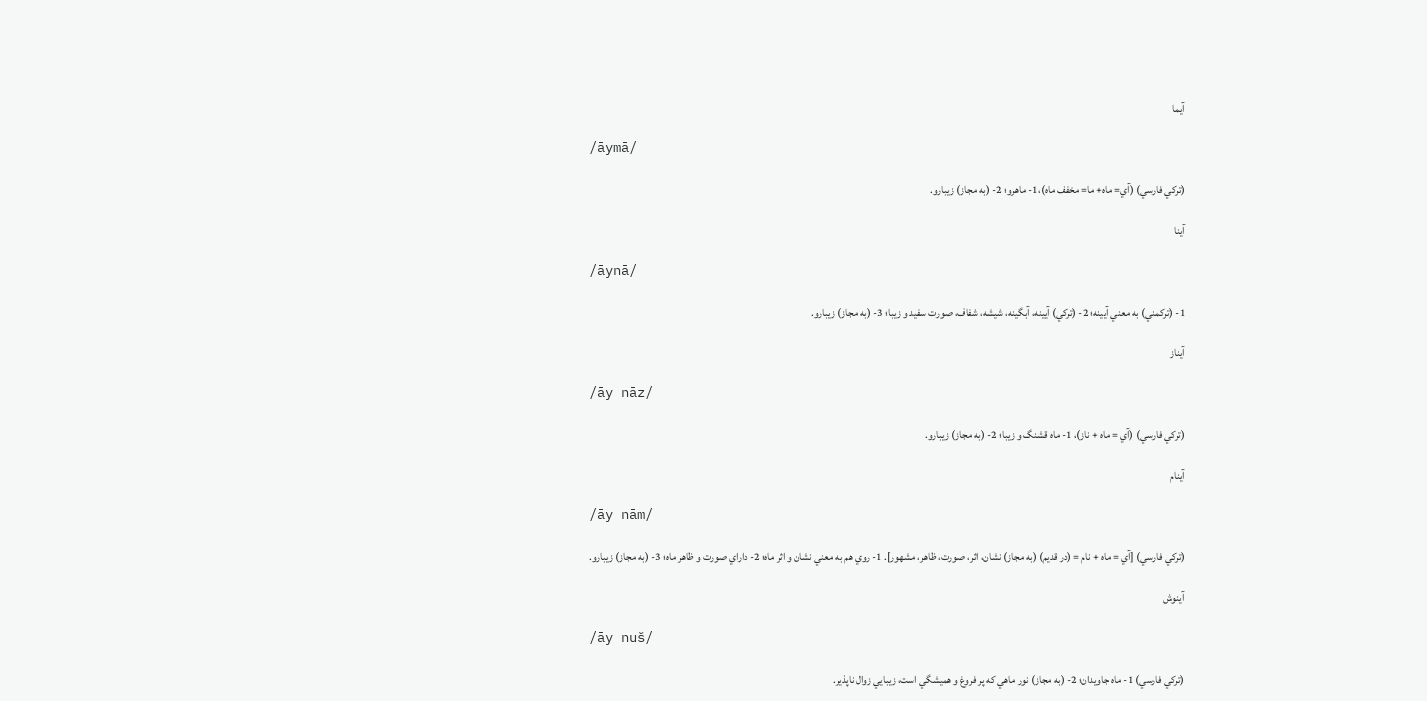آيما

/āymā/

(تركي فارسي) (آي= ماه+ ما= مخفف ماه)،1- ماهرو؛ 2- (به مجاز) زيبارو.

آينا

/āynā/

1- (تركمني) به معني آیينه؛ 2- (تركي) آیينه، آبگينه، شيشه، شفاف، صورت سفيد و زيبا؛ 3- (به مجاز) زيبارو.

آيناز

/āy nāz/

(تركي فارسي) (آي = ماه + ناز)، 1- ماه قشنگ و زيبا؛ 2- (به مجاز) زيبارو.

آينام

/āy nām/

(تركي فارسي) [آي = ماه + نام = (در قديم) (به مجاز) نشان، اثر، صورت، ظاهر، مشهور]. 1- روي هم به معني نشان و اثر ماه؛ 2- داراي صورت و ظاهر ماه؛ 3- (به مجاز) زيبارو.

آينوش

/āy nuš/

(تركي فارسي) 1- ماه جاويدان؛ 2- (به مجاز) نور ماهي كه پر فروغ و هميشگي است، زيبايي زوال ناپذير.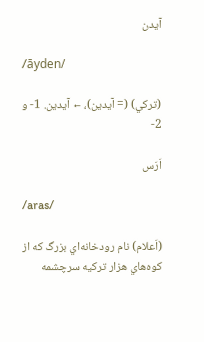آیدن

/āyden/

(تركي) (= آیدین)، ← آیدین. 1- و 2-

اَرَس

/aras/

(اَعلام) نام رودخانه‌اي بزرگ كه از كوه‌هاي هزار تركيه سرچشمه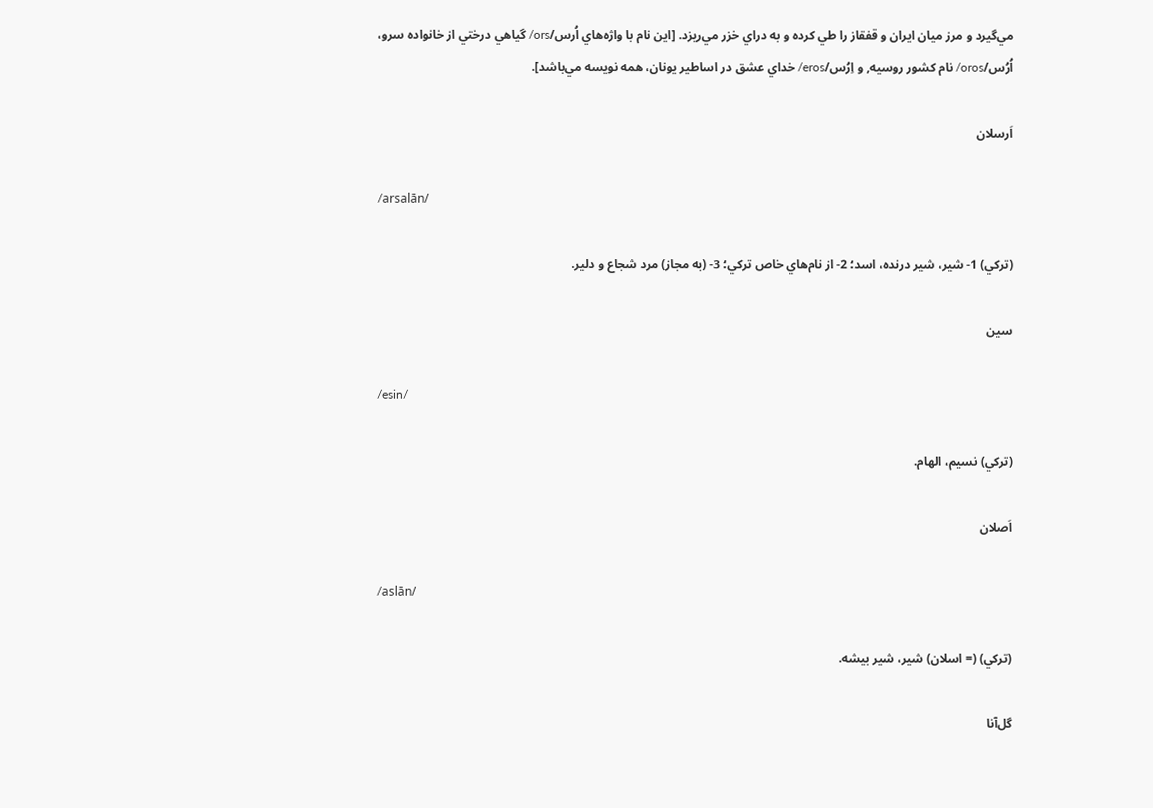مي‌گيرد و مرز ميان ايران و قفقاز را طي كرده و به دراي خزر مي‌ريزد. [اين نام با واژه‌هاي اُرس/ors/ گياهي درختي از خانواده سرو، اُرُس/oros/ نام كشور روسيه, و اِرُس/eros/ خداي عشق در اساطير يونان، همه نويسه مي‌باشد].

اَرسلان

/arsalān/

(تركي) 1- شير، شير درنده، اسد؛ 2- از نام‌هاي خاص تركي؛ 3- (به مجاز) مرد شجاع و دلير.

سين

/esin/

(تركي) نسيم، الهام.

اَصلان

/aslān/

(تركي) (= اسلان) شير، شير بيشه.

گل‌آنا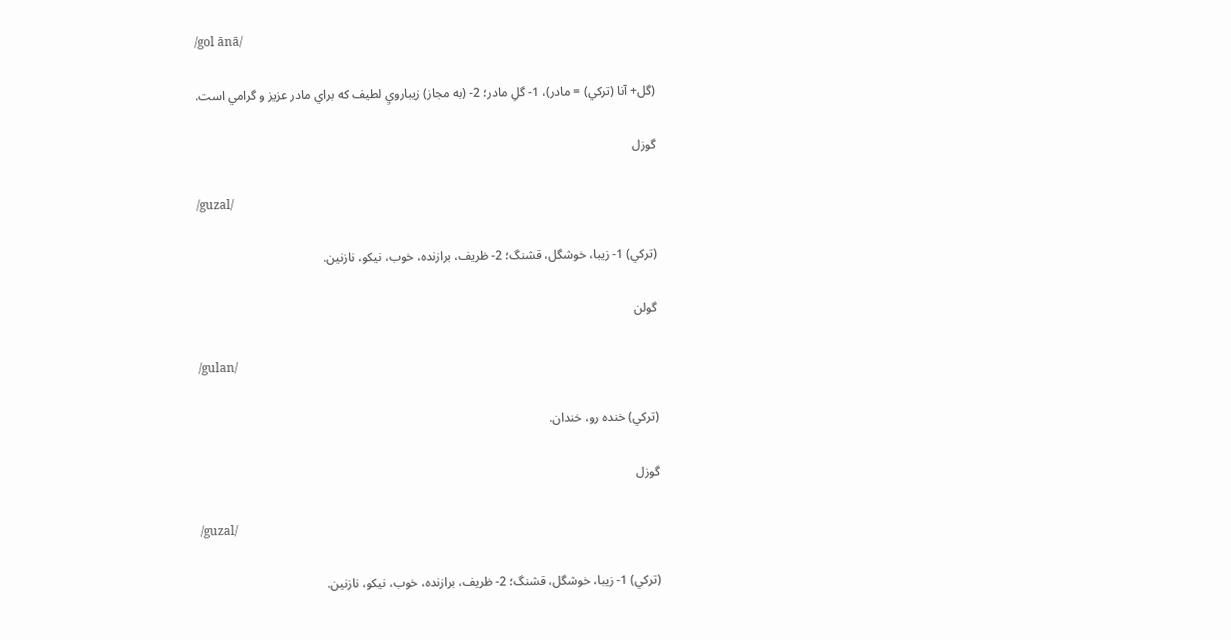/gol ānā/

(گل+ آنا (تركي) = مادر)، 1- گلِ مادر؛ 2- (به مجاز) زيبارويِ لطيف كه براي مادر عزيز و گرامي است.

گوزل

/guzal/

(تركي) 1- زيبا، خوشگل، قشنگ؛ 2- ظريف، برازنده، خوب، نيكو، نازنين.

گولن

/gulan/

(تركي) خنده رو، خندان.

گوزل

/guzal/

(تركي) 1- زيبا، خوشگل، قشنگ؛ 2- ظريف، برازنده، خوب، نيكو، نازنين.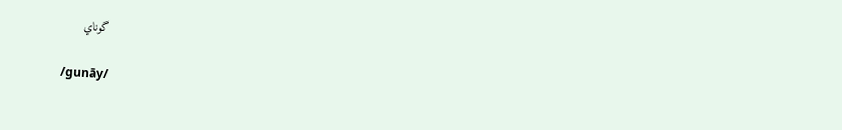گوناي

/gunāy/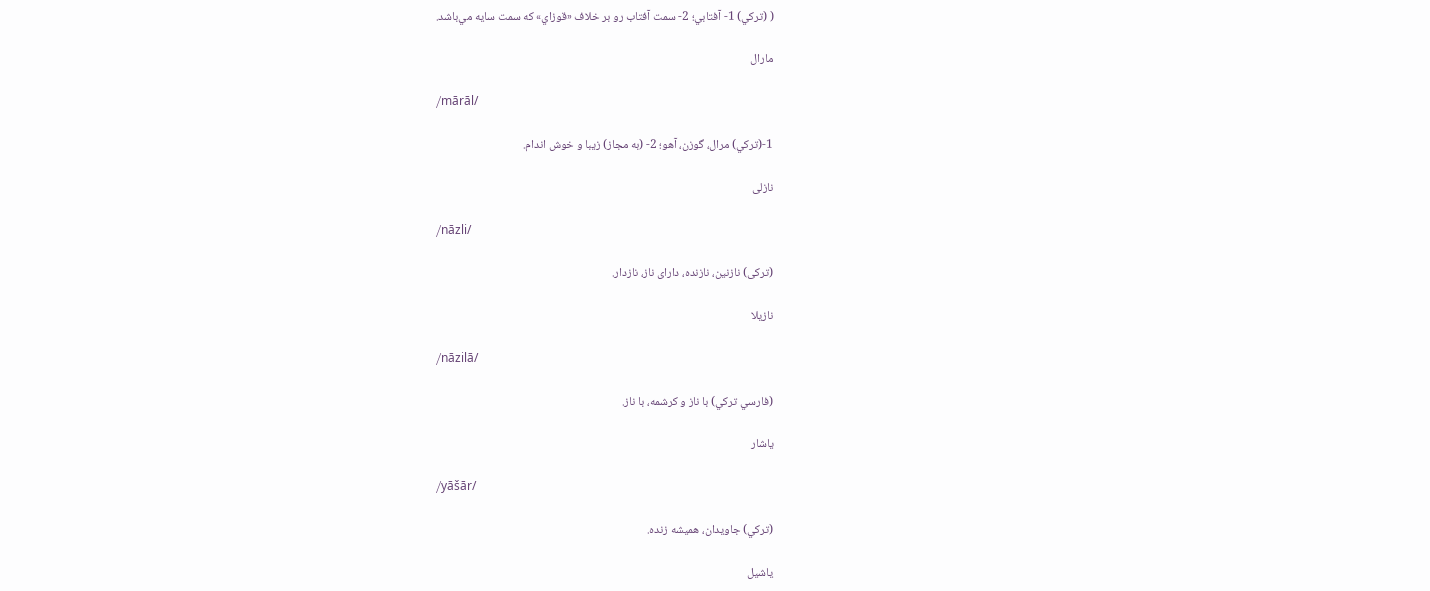( (تركي) 1- آفتابي؛ 2- سمت آفتاب رو بر خلاف «قوزاي» كه سمت سايه مي‌باشد.

مارال

/mārāl/

1-(تركي) مرال، گوزن، آهو؛ 2- (به مجاز) زيبا و خوش اندام.

نازلی

/nāzli/

(ترکی) نازنین، نازنده، دارای ناز، نازدار.

نازيلا

/nāzilā/

(فارسي تركي) با ناز و كرشمه، با ناز.

ياشار

/yāšār/

(تركي) جاويدان، هميشه زنده.

ياشيل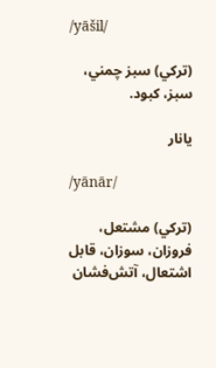/yāšil/

(تركي) سبز چمني، سبز، كبود.

يانار

/yānār/

(تركي) مشتعل، فروزان، سوزان، قابل اشتعال، آتش‌فشان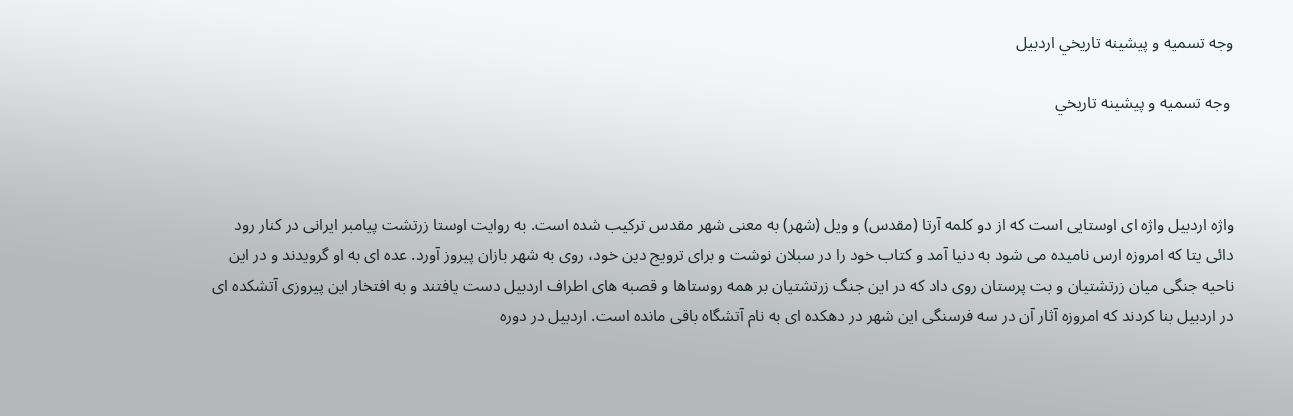وجه تسميه و پيشينه تاريخي اردبیل

 وجه تسميه و پيشينه تاريخي



واژه اردبيل واژه ای اوستايی است كه از دو كلمه آرتا (مقدس) و ويل (شهر) به معنی شهر مقدس تركيب شده است. به روايت اوستا زرتشت پيامبر ايرانی در كنار رود دائی يتا كه امروزه ارس ناميده می شود به دنيا آمد و كتاب خود را در سبلان نوشت و برای ترويج دين خود، روی به شهر بازان پيروز آورد. عده ای به او گرويدند و در اين ناحيه جنگی ميان زرتشتيان و بت پرستان روی داد كه در اين جنگ زرتشتيان بر همه روستاها و قصبه های اطراف اردبيل دست يافتند و به افتخار اين پيروزی آتشكده ای در اردبيل بنا كردند كه امروزه آثار آن در سه فرسنگی اين شهر در دهكده ای به نام آتشگاه باقی مانده است. اردبيل در دوره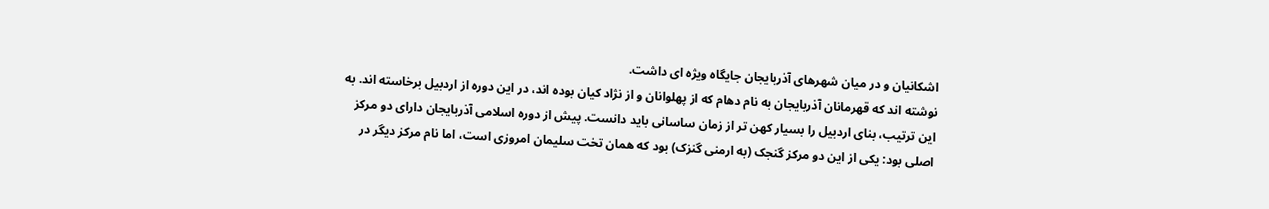اشكانيان و در ميان شهرهای آذربايجان جايگاه ويژه ای داشت.
نوشته اند كه قهرمانان آذربايجان به نام دهام كه از پهلوانان و از نژاد كيان بوده اند، در اين دوره از اردبيل برخاسته اند. به اين ترتيب، بنای اردبيل را بسيار كهن تر از زمان ساسانی بايد دانست. پيش از دوره اسلامی آذربايجان دارای دو مركز اصلی بود: يكی از اين دو مركز گنجک (به ارمنی گنزک) بود كه همان تخت سليمان امروزی است، اما نام مركز ديگر در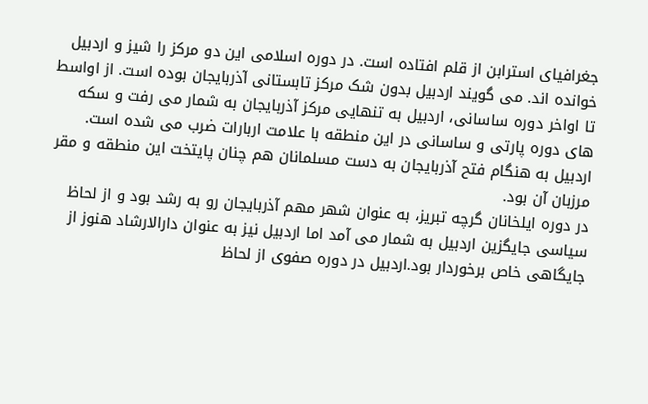جغرافيای استرابن از قلم افتاده است. در دوره اسلامی اين دو مركز را شيز و اردبيل خوانده اند. می گويند اردبيل بدون شک مركز تابستانی آذربايجان بوده است. از اواسط تا اواخر دوره ساسانی، اردبيل به تنهايی مركز آذربايجان به شمار می رفت و سكه های دوره پارتی و ساسانی در اين منطقه با علامت اربارات ضرب می شده است. اردبيل به هنگام فتح آذربايجان به دست مسلمانان هم چنان پايتخت اين منطقه و مقر مرزبان آن بود.
در دوره ايلخانان گرچه تبريز، به عنوان شهر مهم آذربايجان رو به رشد بود و از لحاظ سياسی جايگزين اردبيل به شمار می آمد اما اردبيل نيز به عنوان دارالارشاد هنوز از جايگاهی خاص برخوردار بود.اردبيل در دوره صفوی از لحاظ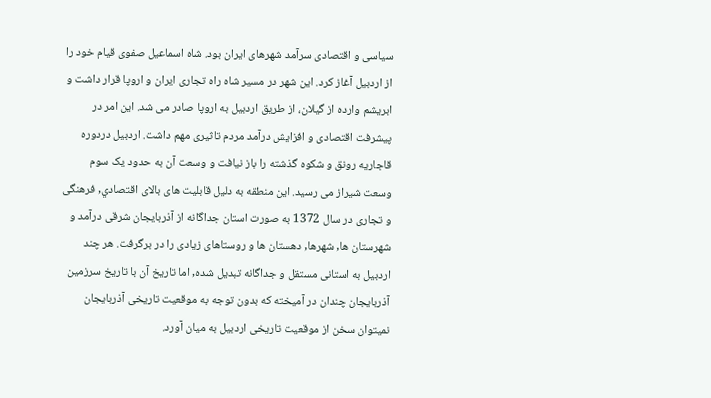سياسی و اقتصادی سرآمد شهرهای ايران بود. شاه اسماعيل صفوی قيام خود را از اردبيل آغاز كرد. اين شهر در مسير شاه راه تجاری ايران و اروپا قرار داشت و ابريشم وارده از گيلان، از طريق اردبيل به اروپا صادر می شد. اين امر در پيشرفت اقتصادی و افزايش درآمد مردم تاثيری مهم داشت. اردبيل دردوره قاجاريه رونق و شكوه گذشته را باز نيافت و وسعت آن به حدود يک سوم وسعت شيراز می رسيد. اين منطقه به دليل قابليت های بالای اقتصادي, فرهنگی و تجاری در سال 1372 به صورت استان جداگانه از آذربايجان شرقی درآمد و شهرستان ها, شهرها, دهستان ها و روستاهای زيادی را در برگرفت. هر چند اردبيل به استانی مستقل و جداگانه تبديل شده, اما تاريخ آن با تاريخ سرزمين آذربايجان چندان در آميخته كه بدون توجه به موقعيت تاريخی آذربايجان نمیتوان سخن از موقعيت تاريخی اردبيل به ميان آورد.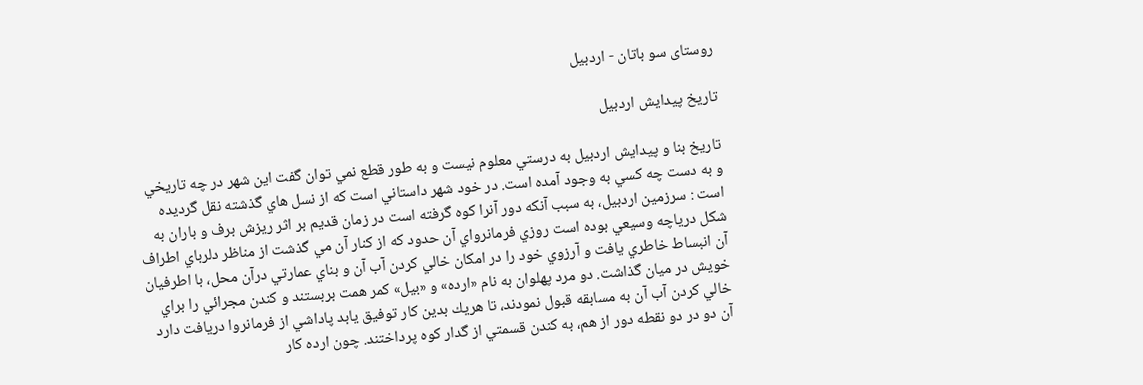روستای سو باتان - اردبیل

تاريخ پيدايش اردبيل

تاريخ بنا و پيدايش اردبيل به درستي معلوم نيست و به طور قطع نمي توان گفت اين شهر در چه تاريخي و به دست چه كسي به وجود آمده است. در خود شهر داستاني است كه از نسل هاي گذشته نقل گرديده است : سرزمين اردبيل، به سبب آنكه دور آنرا كوه گرفته است در زمان قديم بر اثر ريزش برف و باران به شكل درياچه وسيعي بوده است روزي فرمانرواي آن حدود كه از كنار آن مي گذشت از مناظر دلرباي اطراف آن انبساط خاطري يافت و آرزوي خود را در امكان خالي كردن آب آن و بناي عمارتي درآن محل، با اطرفيان خويش در ميان گذاشت. دو مرد پهلوان به نام «ارده» و «بيل» كمر همت بربستند و كندن مجرائي را براي خالي كردن آب آن به مسابقه قبول نمودند، تا هريك بدين كار توفيق يابد پاداشي از فرمانروا دريافت دارد آن دو در دو نقطه دور از هم، به كندن قسمتي از گدار كوه پرداختند. چون ارده كار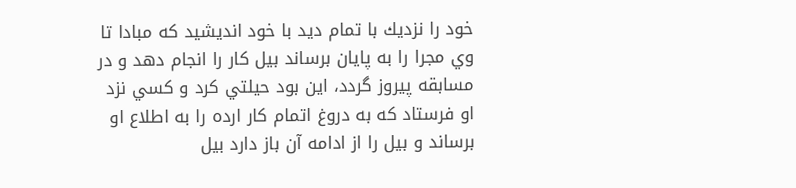خود را نزديك با تمام ديد با خود انديشيد كه مبادا تا وي مجرا را به پايان برساند بيل كار را انجام دهد و در مسابقه پيروز گردد، اين بود حيلتي كرد و كسي نزد او فرستاد كه به دروغ اتمام كار ارده را به اطلاع او برساند و بيل را از ادامه آن باز دارد بيل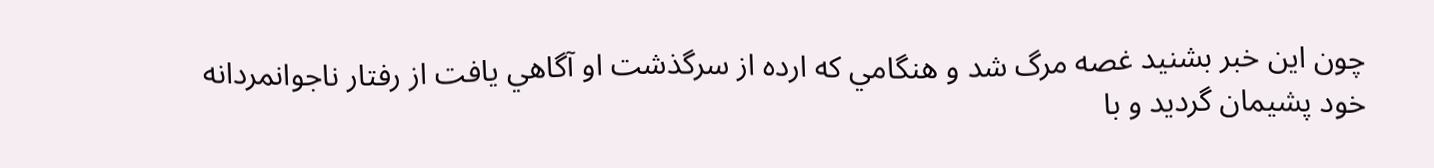چون اين خبر بشنيد غصه مرگ شد و هنگامي كه ارده از سرگذشت او آگاهي يافت از رفتار ناجوانمردانه خود پشيمان گرديد و با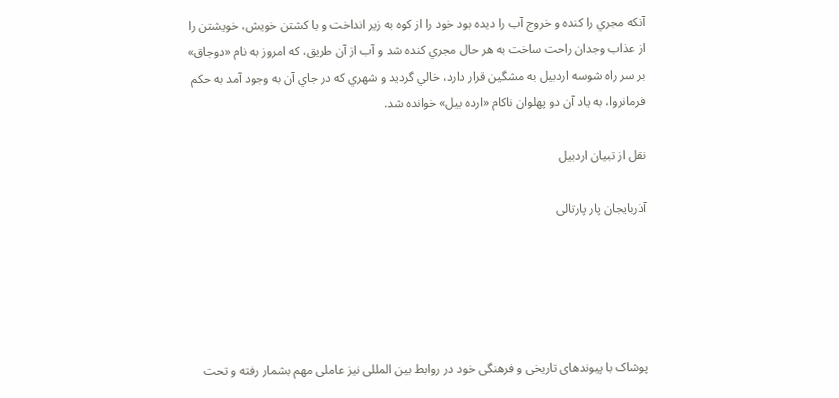آنكه مجري را كنده و خروج آب را ديده بود خود را از كوه به زير انداخت و با كشتن خويش، خويشتن را از عذاب وجدان راحت ساخت به هر حال مجري كنده شد و آب از آن طريق، كه امروز به نام «دوجاق» بر سر راه شوسه اردبيل به مشگين قرار دارد، خالي گرديد و شهري كه در جاي آن به وجود آمد به حكم فرمانروا، به ياد آن دو پهلوان ناكام «ارده بيل» خوانده شد.

نقل از تبیان اردبیل

آذربایجان پار پارتالی





پوشاک با پیوندهای تاریخی و فرهنگی خود در روابط بین المللی نیز عاملی مهم بشمار رفته و تحت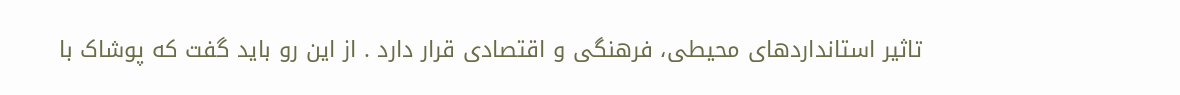تاثیر استانداردهای محیطی، فرهنگی و اقتصادی قرار دارد . از این رو باید گفت که پوشاک با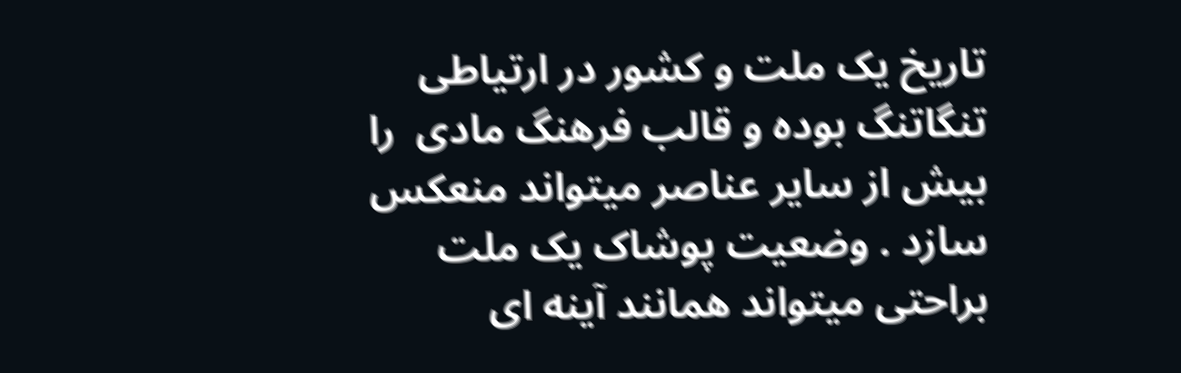تاریخ یک ملت و کشور در ارتیاطی تنگاتنگ بوده و قالب فرهنگ مادی  را بیش از سایر عناصر میتواند منعکس سازد . وضعیت پوشاک یک ملت براحتی میتواند همانند آینه ای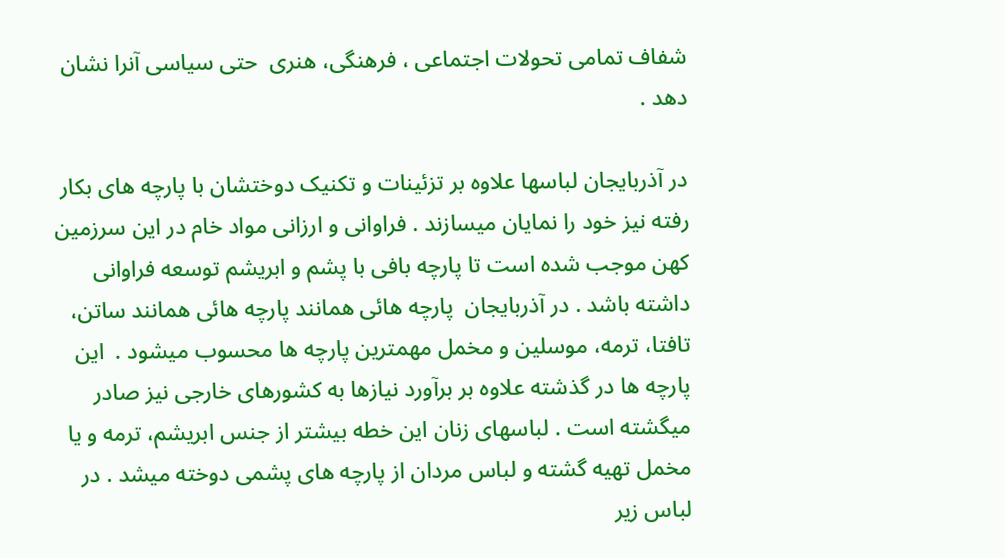شفاف تمامی تحولات اجتماعی ، فرهنگی، هنری  حتی سیاسی آنرا نشان دهد .

در آذربایجان لباسها علاوه بر تزئینات و تکنیک دوختشان با پارچه های بکار رفته نیز خود را نمایان میسازند . فراوانی و ارزانی مواد خام در این سرزمین کهن موجب شده است تا پارچه بافی با پشم و ابریشم توسعه فراوانی داشته باشد . در آذربایجان  پارچه هائی همانند پارچه هائی همانند ساتن، تافتا، ترمه، موسلین و مخمل مهمترین پارچه ها محسوب میشود .  این پارچه ها در گذشته علاوه بر برآورد نیازها به کشورهای خارجی نیز صادر میگشته است . لباسهای زنان این خطه بیشتر از جنس ابریشم، ترمه و یا مخمل تهیه گشته و لباس مردان از پارچه های پشمی دوخته میشد . در لباس زیر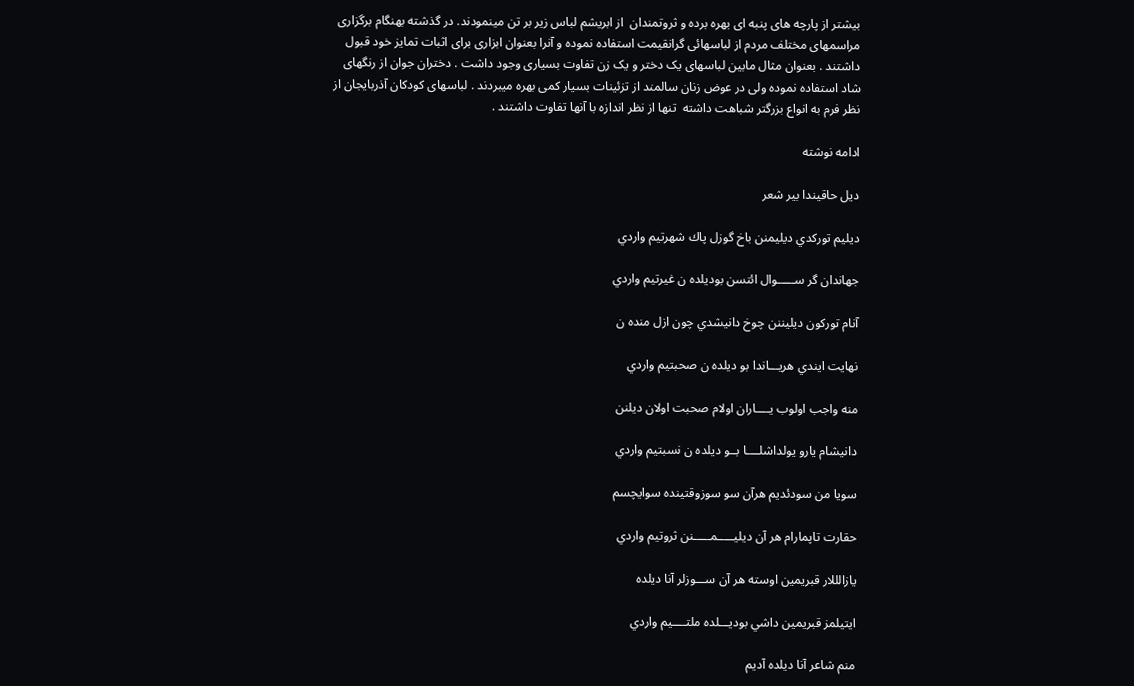بیشتر از پارچه های پنبه ای بهره برده و ثروتمندان  از ابریشم لباس زیر بر تن مینمودند. در گذشته بهنگام برگزاری مراسمهای مختلف مردم از لباسهائی گرانقیمت استفاده نموده و آنرا بعنوان ابزاری برای اثبات تمایز خود قبول داشتند . بعنوان مثال مابین لباسهای یک دختر و یک زن تفاوت بسیاری وجود داشت . دختران جوان از رنگهای شاد استفاده نموده ولی در عوض زنان سالمند از تزئینات بسیار کمی بهره میبردند . لباسهای کودکان آذربایجان از نظر فرم به انواع بزرگتر شباهت داشته  تنها از نظر اندازه با آنها تفاوت داشتند .

ادامه نوشته

دیل حاقیندا بیر شعر

ديليم توركدي ديليمنن باخ گوزل پاك شهرتيم واردي

جهاندان گر ســـــوال ائتسن بوديلده ن غيرتيم واردي

آنام توركون ديليننن چوخ دانيشدي چون ازل منده ن

نهايت ايندي هريـــاندا بو ديلده ن صحبتيم واردي

منه واجب اولوب يــــاران اولام صحبت اولان ديلنن

دانيشام يارو يولداشلــــا بــو ديلده ن نسبتيم واردي

سويا من سودئديم هرآن سو سوزوقتينده سوايچسم

حقارت تاپمارام هر آن ديليـــــمـــــنن ثروتيم واردي

يازالللار قبريمين اوسته هر آن ســـوزلر آنا ديلده

ايتيلمز قبريمين داشي بوديـــلده ملتــــيم واردي

منم شاعر آنا ديلده آديم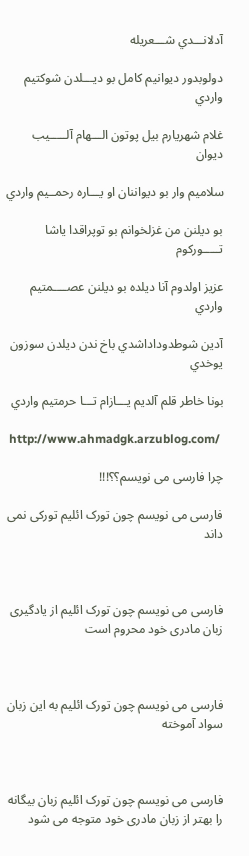آدلانـــدي شـــعريله

دولوبدور ديوانيم كامل بو ديـــلدن شوكتيم واردي

غلام شهريارم بيل پوتون الـــهام آلـــــيب ديوان

سلاميم وار بو ديواننان او يـــاره رحمــيم واردي

بو ديلنن من غزلخوانم بو توپراقدا ياشا تـــــوركوم

عزيز اولدوم آنا ديلده بو ديلنن عصــــمتيم واردي

آدين شوطدوداداشدي باخ ندن ديلدن سوزون يوخدي

بونا خاطر قلم آلديم يـــازام تـــا حرمتيم واردي

 http://www.ahmadgk.arzublog.com/

چرا فارسی می نویسم؟؟!!!

فارسی می نویسم چون تورک ائلیم تورکی نمی داند



فارسی می نویسم چون تورک ائلیم از یادگیری زبان مادری خود محروم است



فارسی می نویسم چون تورک ائلیم به این زبان سواد آموخته



فارسی می نویسم چون تورک ائلیم زبان بیگانه را بهتر از زبان مادری خود متوجه می شود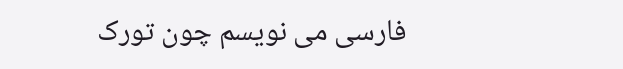فارسی می نویسم چون تورک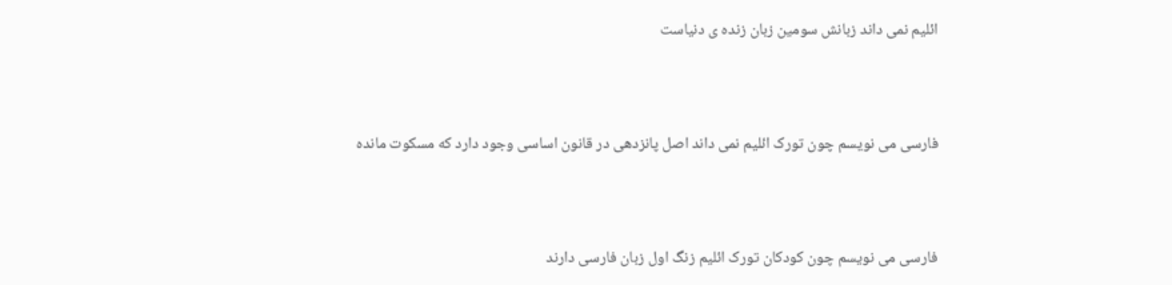ائلیم نمی داند زبانش سومین زبان زنده ی دنیاست



فارسی می نویسم چون تورک ائلیم نمی داند اصل پانزدهی در قانون اساسی وجود دارد که مسکوت مانده



فارسی می نویسم چون کودکان تورک ائلیم زنگ اول زبان فارسی دارند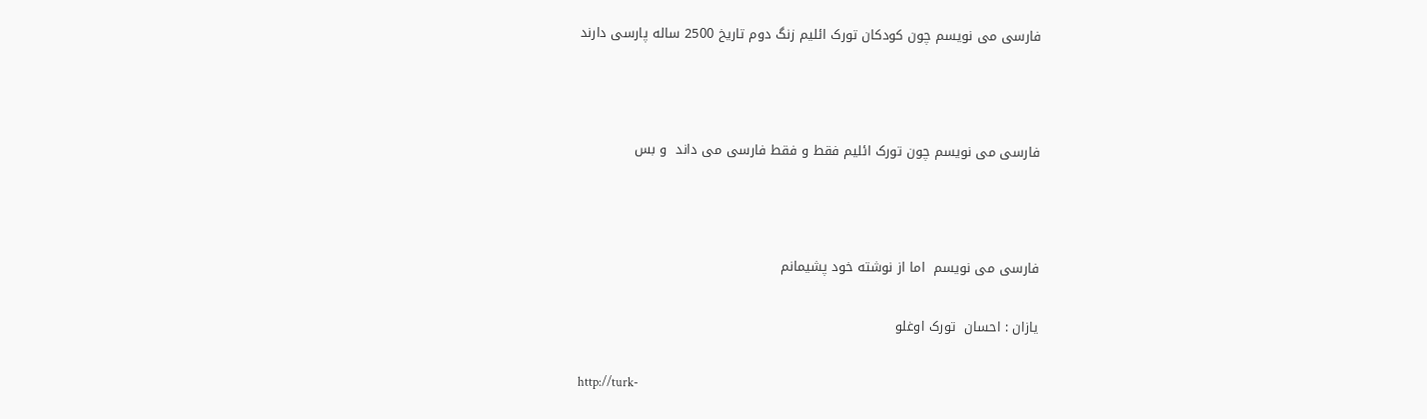فارسی می نویسم چون کودکان تورک ائلیم زنگ دوم تاریخ 2500 ساله پارسی دارند



فارسی می نویسم چون تورک ائلیم فقط و فقط فارسی می داند  و بس



فارسی می نویسم  اما از نوشته خود پشیمانم

يازان : احسان  تورک اوغلو

http://turk-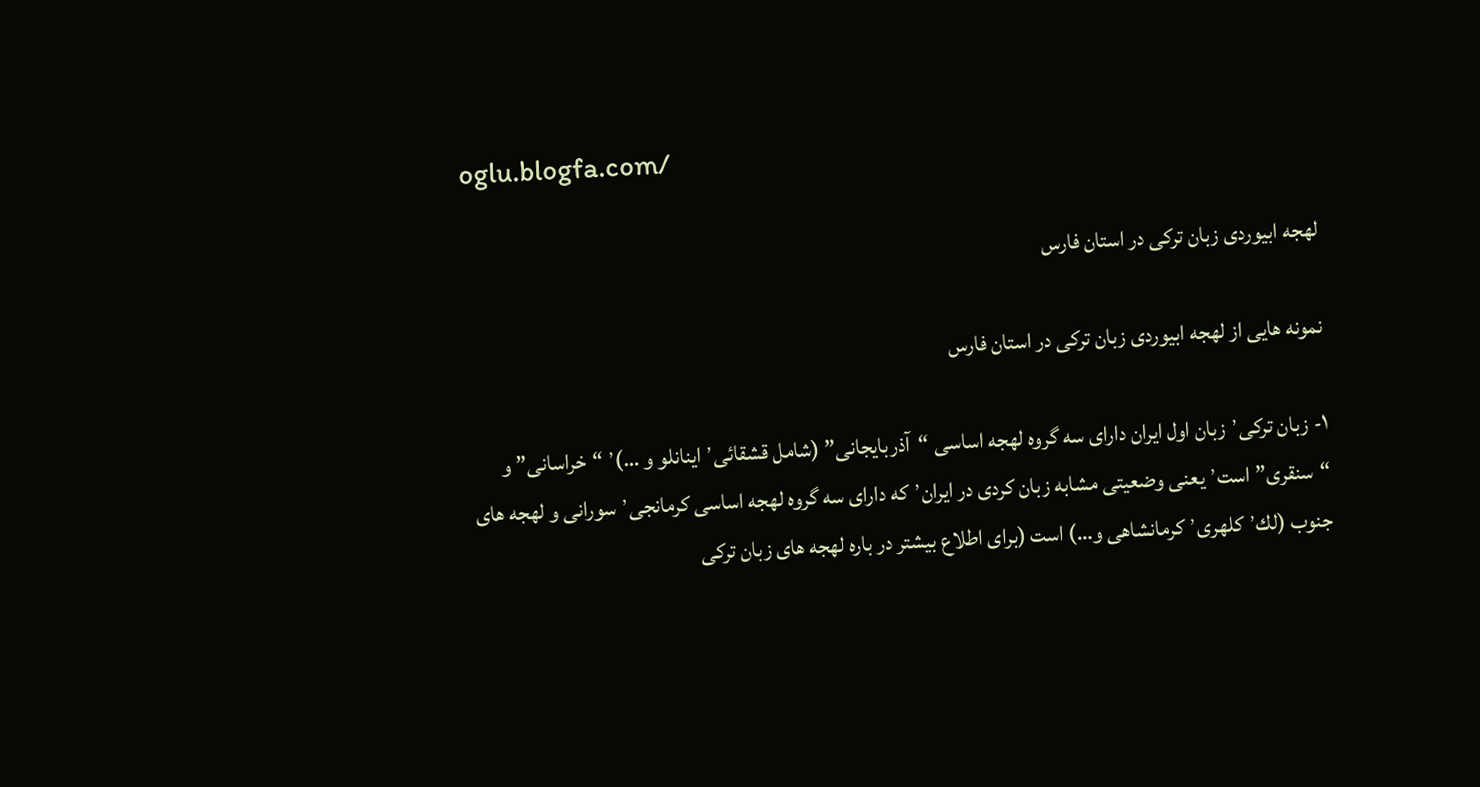oglu.blogfa.com/

لهجه ابيوردى زبان تركى در استان فارس

نمونه هايى از لهجه ابيوردى زبان تركى در استان فارس

١- زبان تركى٬ زبان اول ايران داراى سه گروه لهجه اساسى “آذربايجانى” (شامل قشقائى٬ اينانلو و …)٬ “خراسانى” و “سنقرى” است٬ يعنى وضعيتى مشابه زبان كردى در ايران٬ كه داراى سه گروه لهجه اساسى كرمانجى٬ سورانى و لهجه هاى جنوب (لك٬ كلهرى٬ كرمانشاهى و…) است (براى اطلاع بيشتر در باره لهجه هاى زبان تركى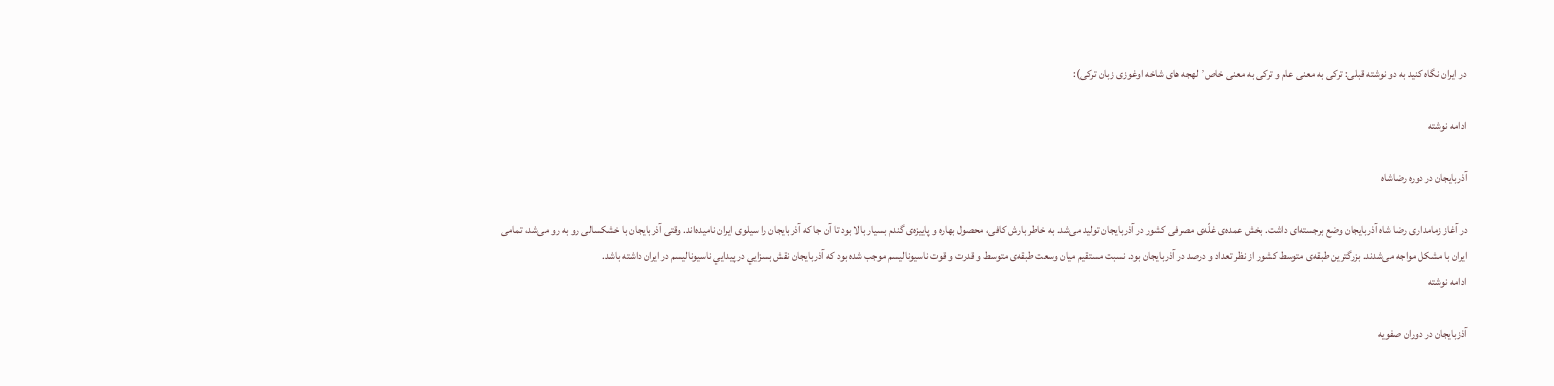در ايران نگاه كنيد به دو نوشته قبلى: تركى به معنى عام و تركى به معنى خاص٬ لهجه هاى شاخه اوغوزى زبان تركى):

ادامه نوشته

آذربايجان در دوره رضاشاه

در آغاز زمامداری رضا شاه آذربايجان وضع برجسته‌ای داشت. بخش عمده‌ی غلّه‌ی مصرفی کشور در آذربايجان توليد می‌شد. به خاطر بارش کافی، محصول بهاره و پاييزه‌ی گندم بسيار بالا بود تا آن جا که آذربايجان را سيلوی ايران ناميده‌اند. وقتی آذربايجان با خشکسالی رو به رو می‌شد، تمامی ايران با مشکل مواجه می‌شدند. بزرگترين طبقه‌ی متوسط کشور از نظر تعداد و درصد در آذربايجان بود. نسبت مستقيم ميان وسعت طبقه‌ی متوسط و قدرت و قوت ناسيوناليسم موجب شده بود که آذربايجان نقش بسزايي در پيدايي ناسيوناليسم در ايران داشته باشد.
ادامه نوشته

آذزبایجان در دوران صفویه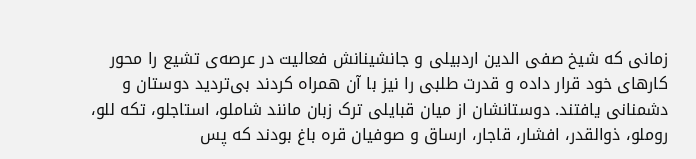زمانی که شيخ صفی الدين اردبيلی و جانشينانش فعاليت در عرصه‌ی تشيع را محور کارهای خود قرار داده و قدرت طلبی را نيز با آن همراه کردند بی‌ترديد دوستان و دشمنانی يافتند. دوستانشان از ميان قبايلی ترک زبان مانند شاملو، استاجلو، تکه للو، روملو، ذوالقدر، افشار، قاجار، ارساق و صوفيان قره باغ بودند که پس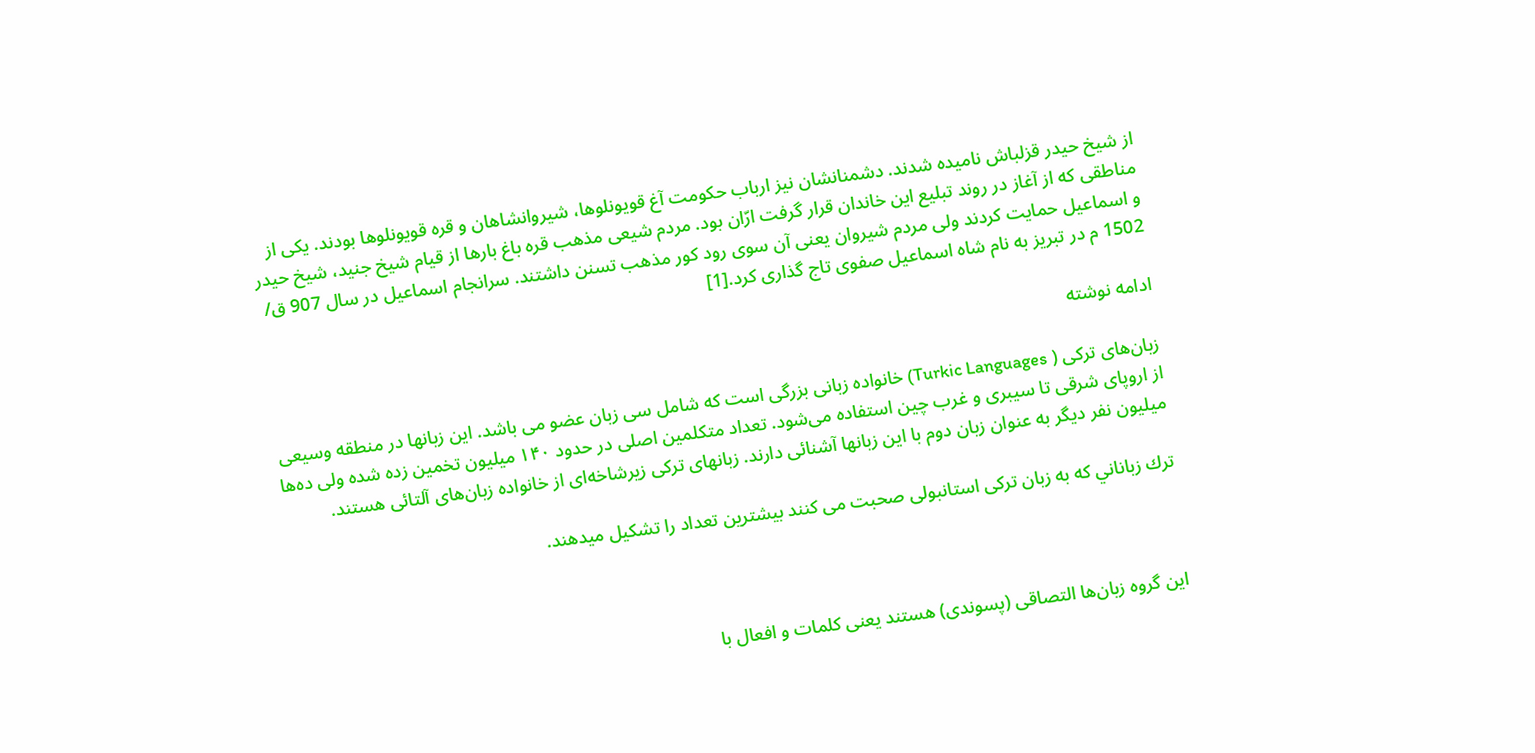از شيخ حيدر قزلباش ناميده شدند. دشمنانشان نيز ارباب حکومت آغ قويونلوها، شيروانشاهان و قره قويونلوها بودند. يکی از مناطقی که از آغاز در روند تبليع اين خاندان قرار گرفت ارّان بود. مردم شيعی مذهب قره باغ بارها از قيام شيخ جنيد، شيخ حيدر و اسماعيل حمايت کردند ولی مردم شيروان يعنی آن سوی رود کور مذهب تسنن داشتند. سرانجام اسماعيل در سال 907 ق/ 1502 م در تبريز به نام شاه اسماعيل صفوی تاج گذاری کرد.[1]

ادامه نوشته

زبان‌های ترکی ( Turkic Languages) خانواده زبانی بزرگی است که شامل سی زبان عضو می باشد. این زبانها در منطقه وسیعی از اروپای شرقی تا سیبری و غرب چین استفاده می‌شود. تعداد متکلمین اصلی در حدود ۱۴۰ میلیون تخمین زده شده ولی ده‌ها میلیون نفر دیگر به عنوان زبان دوم با این زبانها آشنائی دارند. زبانهای ترکی زیرشاخه‌ای از خانواده زبان‌های آلتائی هستند.

ترك زباناني كه به زبان تركى استانبولى صحبت مى كنند بيشترين تعداد را تشكيل ميدهند.



این گروه زبان‌ها التصاقی (پسوندی) هستند یعنی کلمات و افعال با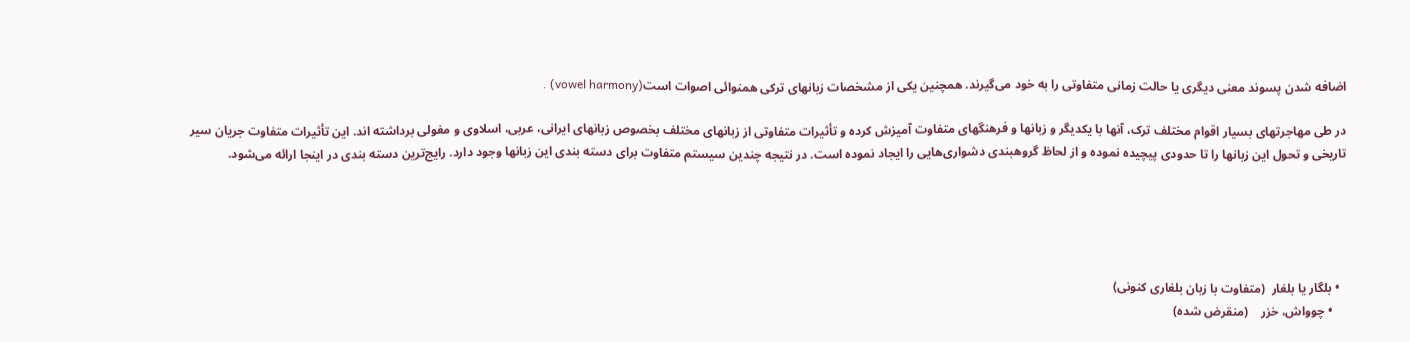اضافه شدن پسوند معنی دیگری یا حالت زمانی متفاوتی را به خود می‌‌گیرند. همچنین یکی از مشخصات زبانهای ترکی همنوائی اصوات است(vowel harmony) .

در طی مهاجرتهای بسیار اقوام مختلف ترک، آنها با یکدیگر و زبانها و فرهنگهای متفاوت آمیزش کرده و تأثیرات متفاوتی از زبانهای مختلف بخصوص زبانهای ایرانی، عربی، اسلاوی و مغولی برداشته اند. این تأثیرات متفاوت جریان سیر تاریخی و تحول این زبانها را تا حدودی پیچیده نموده و از لحاظ گروهبندی دشواری‌هایی را ایجاد نموده است. در نتیجه چندین سیستم متفاوت برای دسته بندی این زبانها وجود دارد. رایج‌ترین دسته بندی در اینجا ارائه می‌شود.





  • بلگار یا بلغار  (متفاوت با زبان بلغاری کنونی)
    • چوواش، خزر    (منقرض شده)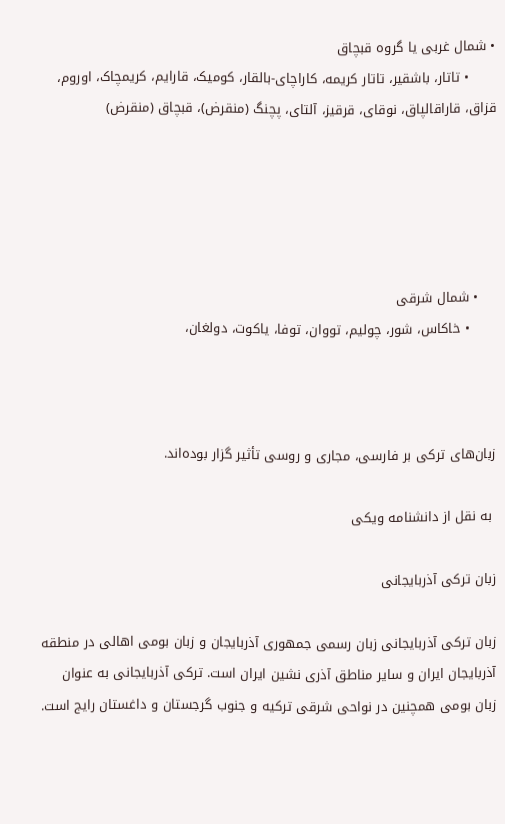• شمال غربی یا گروه قبچاق
      • تاتار، باشقیر، تاتار کریمه، کاراچای-بالقار، کومیک، قارایم، کریمچاک، اوروم، قزاق، قاراقالپاق، نوقای، قرقیز، آلتای، پچنگ (منقرض)، قبچاق (منقرض)





    • شمال شرقی
      • خاکاس، شور، چولیم، تووان، توفا، یاکوت، دولغان،



زبان‌های ترکی بر فارسی، مجاری و روسی تأثیر گزار بوده‌اند.

 به نقل از دانشنامه ویکی

زبان ترکی آذربایجانی

زبان ترکی آذربایجانی زبان رسمی جمهوری آذربایجان و زبان بومی اهالی در منطقه آذربایجان ایران و سایر مناطق آذری نشین ایران است. ترکی آذربایجانی به عنوان زبان بومی همچنین در نواحی شرقی ترکیه و جنوب گرجستان و داغستان رایج است.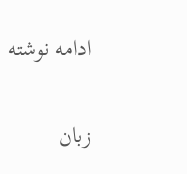ادامه نوشته

زبان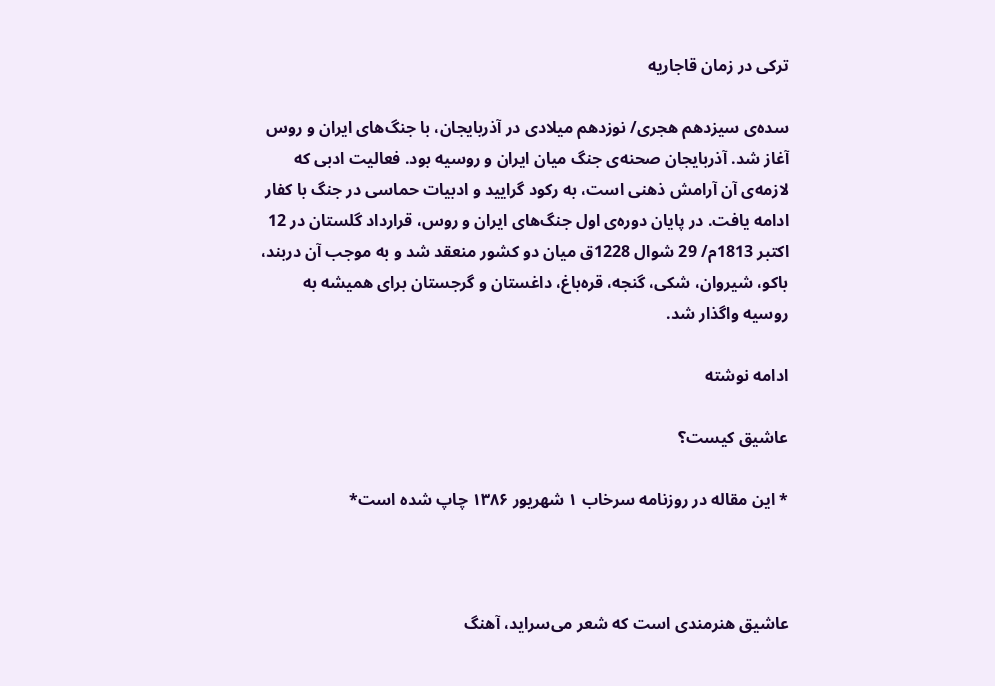ترکی در زمان قاجاریه

سده‌ی سيزدهم هجری/ نوزدهم ميلادی در آذربايجان، با جنگ‌های ايران و روس آغاز شد. آذربايجان صحنه‌ی جنگ ميان ايران و روسيه بود. فعاليت ادبی که لازمه‌ی آن آرامش ذهنی است، به رکود گراييد و ادبيات حماسی در جنگ با کفار ادامه يافت. در پايان دوره‌ی اول جنگ‌های ايران و روس، قرارداد گلستان در 12 اکتبر 1813م/ 29 شوال 1228ق ميان دو کشور منعقد شد و به موجب آن دربند، باکو، شيروان، شکی، گنجه، قره‌باغ، داغستان و گرجستان برای هميشه به روسيه واگذار شد.

ادامه نوشته

عاشیق کیست؟

* این مقاله در روزنامه سرخاب ۱ شهریور ۱۳۸۶ چاپ شده است*



عاشیق هنرمندی است كه شعر می‌سراید، آهنگ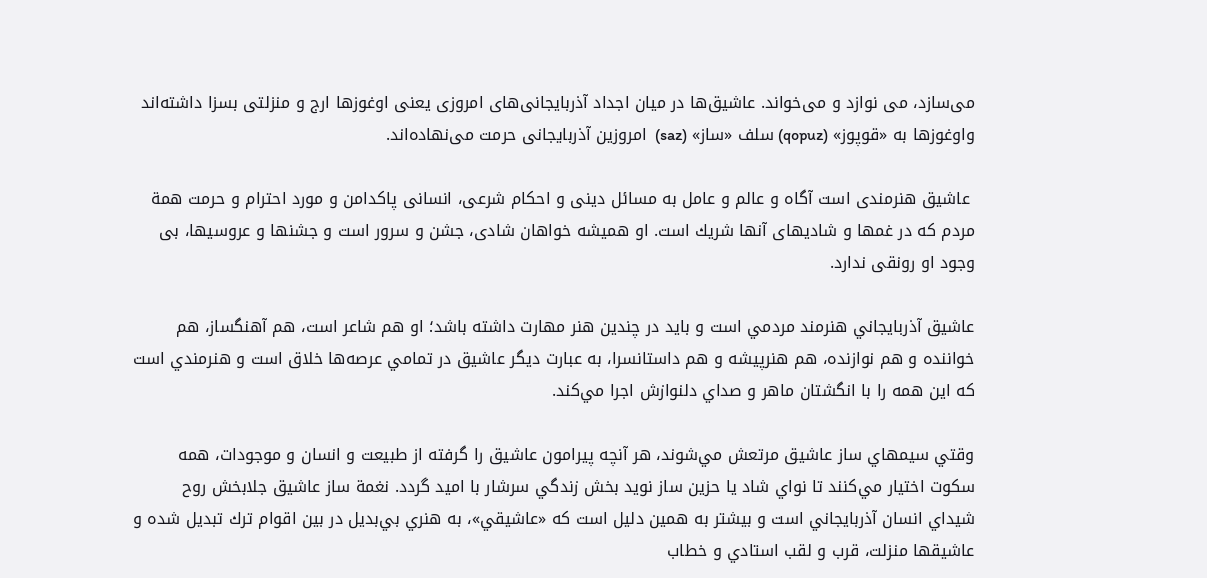می‌سازد، می نوازد و می‌خواند. عاشیق‌ها در میان اجداد آذربایجانی‌های امروزی یعنی اوغوزها ارج و منزلتی بسزا داشته‌اند واوغوزها به «قوپوز» (qopuz) سلف «ساز» (saz)  امروزین آذربایجانی حرمت می‌نهاده‌اند.

 عاشیق هنرمندی است آگاه و عالم و عامل به مسائل دینی و احكام شرعی، انسانی پاكدامن و مورد احترام و حرمت همة مردم كه در غمها و شادیهای آنها شریك است. او همیشه خواهان شادی، جشن و سرور است و جشنها و عروسیها، بی وجود او رونقی ندارد.

عاشيق‌ آذربایجاني هنرمند مردمي است و بايد در چندين هنر مهارت داشته باشد؛ او هم شاعر است، هم آهنگساز، هم خواننده و هم نوازنده، هم هنرپيشه و هم داستانسرا، به عبارت ديگر عاشيق در تمامي عرصه‌ها خلاق است و هنرمندي است كه اين همه را با انگشتان ماهر و صداي دلنوازش اجرا مي‌كند.

وقتي سيمهاي ساز عاشيق مرتعش مي‌شوند، هر آنچه پيرامون عاشيق را گرفته از طبيعت و انسان و موجودات، همه سكوت اختيار مي‌كنند تا نواي شاد يا حزين ساز نويد ‌بخش زندگي سرشار با اميد گردد. نغمة ساز عاشيق جلابخش روح شيداي انسان آذربايجاني است و بيشتر به همين دليل است كه «عاشيقي»، به هنري بي‌بديل در بين اقوام ترك تبديل شده و عاشيقها منزلت، قرب و لقب استادي و خطاب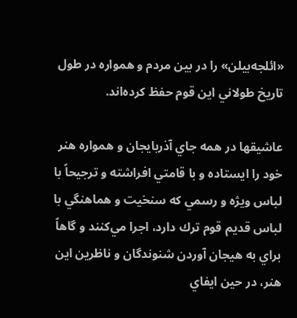«ائلجه‌بيلن» را در بين مردم و همواره در طول تاريخ طولاني اين قوم حفظ كرده‌اند.

عاشيقها در همه جاي آذربايجان و همواره هنر خود را ايستاده و با قامتي افراشته و ترجيحاً با لباس ويژه و رسمي كه سنخيت و هماهنگي با لباس قديم قوم ترك دارد، اجرا مي‌كنند و گاهاً براي به هيجان آوردن شنوندگان و ناظرين اين هنر، در حين ايفاي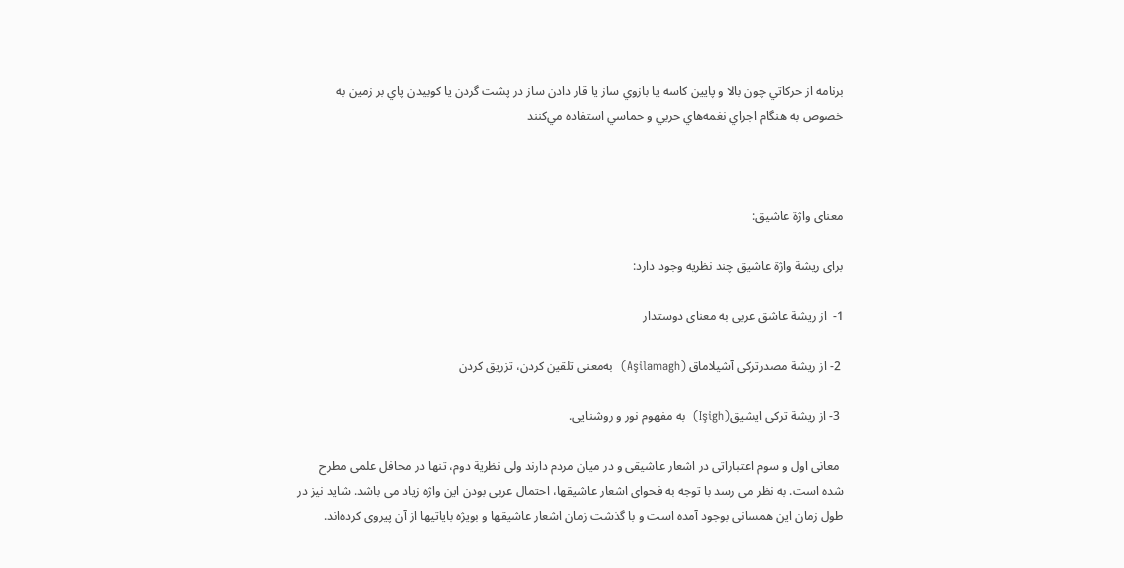برنامه از حركاتي چون بالا و پايين كاسه يا بازوي ساز يا قار دادن ساز در پشت گردن يا كوبيدن پاي بر زمين به خصوص به هنگام اجراي نغمه‌هاي حربي و حماسي استفاده مي‌كنند



معنای واژة عاشیق:

برای ریشة واژة عاشیق چند نظریه وجود دارد:

1-  از ریشة عاشق عربی به معنای دوستدار

 2- از ریشة مصدرترکی آشیلاماق (Aşilamagh)  به‌معنی تلقین كردن، تزریق كردن

 3- از ریشة تركی ایشیق(Işigh)  به مفهوم نور و روشنایی.

 معانی اول و سوم اعتباراتی در اشعار عاشیقی و در میان مردم دارند ولی نظریة دوم، تنها در محافل علمی مطرح شده است. به نظر می رسد با توجه به فحوای اشعار عاشیقها، احتمال عربی بودن این واژه زیاد می باشد. شاید نیز در طول زمان این همسانی بوجود آمده است و با گذشت زمان اشعار عاشیقها و بویژه بایاتیها از آن پیروی کرده‌اند.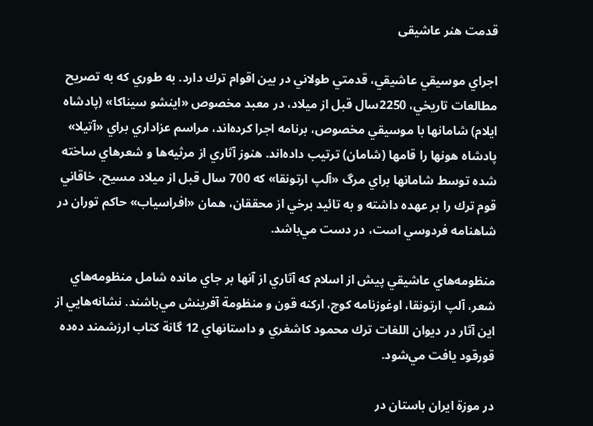قدمت هنر عاشیقی

اجراي موسيقي عاشيقي، قدمتي طولاني در بين اقوام ترك دارد. به طوري كه به تصريح مطالعات تاريخي، 2250سال قبل از ميلاد، در معبد مخصوص «اينشو سيناكا» (پادشاه ايلام) شامانها با موسيقي مخصوص، برنامه اجرا كرده‌‌اند، مراسم عزاداري براي «آتيلا» پادشاه هونها را قامها (شامان) ترتيب داده‌اند. هنوز آثاري از مرثيه‌ها و شعرهاي ساخته شده توسط شامانها براي مرگ «آلپ ارتونقا» كه 700 سال قبل از ميلاد مسيح، خاقاني قوم ترك را بر عهده داشته و به تائيد برخي از محققان، همان «افراسياب» حاكم توران در شاهنامه فردوسي است، در دست مي‌باشد.

منظومه‌هاي عاشيقي پيش از اسلام كه آثاري از آنها بر جاي مانده شامل منظومه‌هاي شعر، آلپ ارتونقا، اوغوزنامه كوچ، اركنه‌ قون و منظومة آفرينش مي‌باشند. نشانه‌هايي از اين آثار در ديوان اللغات ترك محمود كاشغري و داستانهاي 12 گانة كتاب ارزشمند ده‌ده قورقود يافت مي‌شود.

در موزة ایران باستان در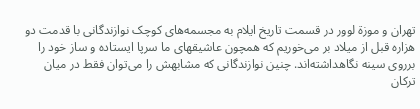تهران و موزة لوور در قسمت تاریخ ایلام به مجسمه‌های کوچک نوازندگانی با قدمت دو هزاره قبل از میلاد بر می‌خوریم که همچون عاشیقهای ما سرپا ایستاده و ساز خود را برروی سینه نگاهداشته‌اند. چنین نوازندگانی که مشابهش را می‌توان فقط در میان ترکان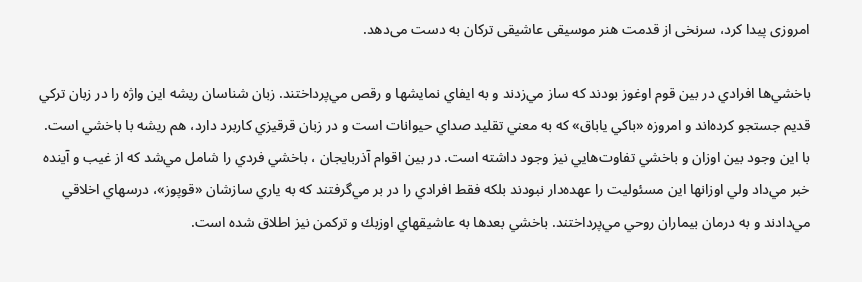امروزی پیدا کرد، سرنخی از قدمت هنر موسیقی عاشیقی ترکان به دست می‌دهد.

باخشي‌ها افرادي در بين قوم اوغوز بودند كه ساز مي‌زدند و به ايفاي نمايشها و رقص مي‌پرداختند. زبان شناسان ريشه اين واژه را در زبان تركي قديم جستجو كرده‌اند و امروزه «باكي ياباق» كه به معني تقليد صداي حيوانات است و در زبان قرقيزي كاربرد دارد، هم ريشه با باخشي است. با اين وجود بين اوزان و باخشي تفاوت‌هايي نيز وجود داشته است. در بين اقوام آذربايجان ، باخشي فردي را شامل مي‌شد كه از غيب و آينده خبر مي‌داد ولي اوزانها اين مسئوليت را عهده‌دار نبودند بلكه فقط افرادي را در بر مي‌گرفتند كه به ياري سازشان «قوپوز»، درسهاي اخلاقي مي‌دادند و به درمان بيماران روحي مي‌پرداختند. باخشي بعدها به عاشيقهاي اوزبك و تركمن نيز اطلاق شده است.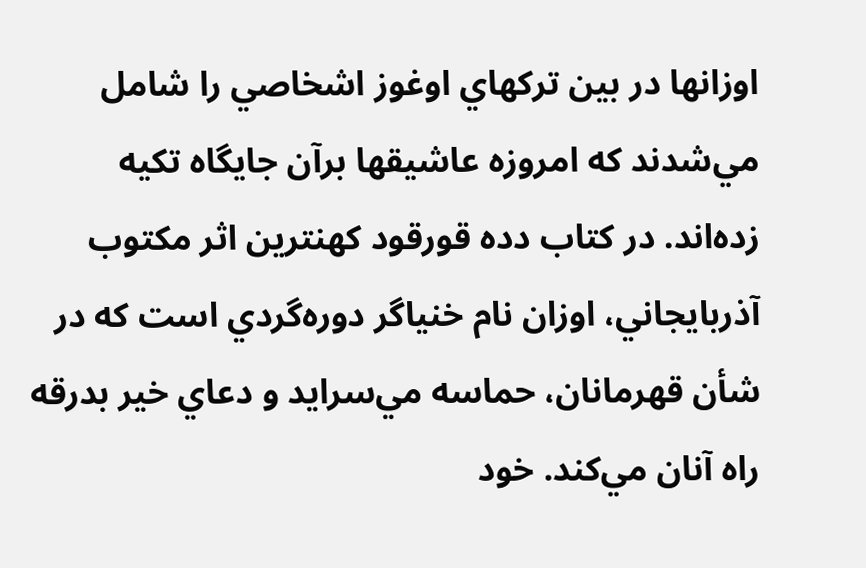اوزانها در بين تركهاي اوغوز اشخاصي را شامل مي‌شدند كه امروزه عاشيقها برآن جايگاه تكيه زده‌‌اند. در كتاب دده قورقود كهنترين اثر مكتوب آذربايجاني، اوزان نام خنياگر دوره‌گردي است كه در شأن قهرمانان، حماسه مي‌سرايد و دعاي خير بدرقه راه آنان مي‌كند. خود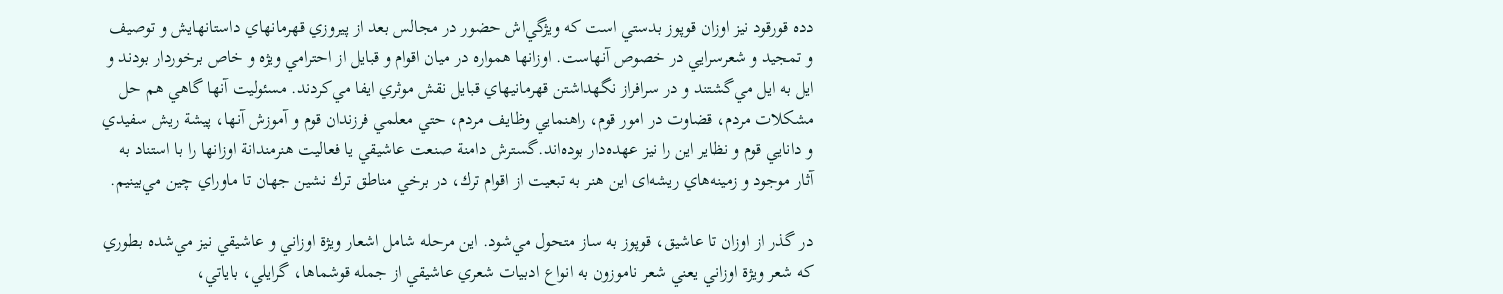د‌ده قورقود نيز اوزان قوپوز بدستي است كه ويژگي‌اش حضور در مجالس بعد از پيروزي قهرمانهاي داستانهايش و توصيف و تمجيد و شعرسرايي در خصوص آنهاست. اوزانها همواره در ميان اقوام و قبايل از احترامي ويژه و خاص برخوردار بودند و ايل به ايل مي‌گشتند و در سرافراز نگهداشتن قهرمانيهاي قبايل نقش موثري ايفا مي‌كردند. مسئوليت آنها گاهي هم حل مشكلات مردم، قضاوت در امور قوم، راهنمايي وظايف مردم، حتي معلمي فرزندان قوم و آموزش آنها، پيشة‌ ريش سفيدي و دانايي قوم و نظاير اين را نيز عهده‌دار بوده‌اند.گسترش دامنة صنعت عاشيقي يا فعاليت هنرمندانة اوزانها را با استناد به آثار موجود و زمينه‌هاي ريشه‌ای اين هنر به تبعيت از اقوام ترك، در برخي مناطق ترك نشين جهان تا ماوراي چين مي‌بينيم.

در گذر از اوزان تا عاشيق، قوپوز به ساز متحول مي‌شود. اين مرحله شامل اشعار ويژة اوزاني و عاشيقي نيز مي‌شده بطوري كه شعر ويژة اوزاني يعني شعر ناموزون به انواع ادبيات شعري عاشيقي از جمله قوشماها، گرایلي، باياتي،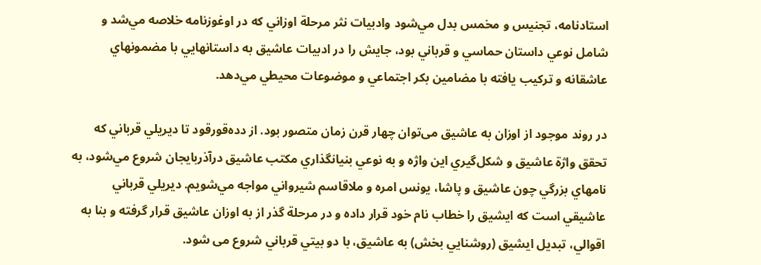استادنامه، تجنيس و مخمس بدل مي‌شود وادبيات نثر مرحلة اوزاني كه در اوغوزنامه خلاصه مي‌شد و شامل نوعي داستان حماسي و قرباني بود، جايش را در ادبيات عاشيق به داستانهايي با مضمونهاي عاشقانه و تركيب يافته با مضامين بکر اجتماعي و موضوعات محيطي مي‌دهد.

در روند موجود از اوزان به عاشيق می‌توان چهار قرن زمان متصور بود. از دده‌قورقود تا ديريلي قرباني كه تحقق واژة عاشيق و شكل‌گيري اين واژه و به نوعي بنيانگذاري مكتب عاشيق درآذربايجان شروع مي‌شود، به نامهاي بزرگي چون عاشيق و پاشا، يونس امره و ملاقاسم شيرواني مواجه مي‌شويم. ديريلي قرباني عاشيقي‌ است كه ايشيق را خطاب نام خود قرار داده و در مرحلة گذر از به اوزان عاشيق قرار گرفته و بنا به اقوالي، تبديل ايشيق (روشنايي بخش) به عاشيق، با دو بيتي قرباني شروع می شود.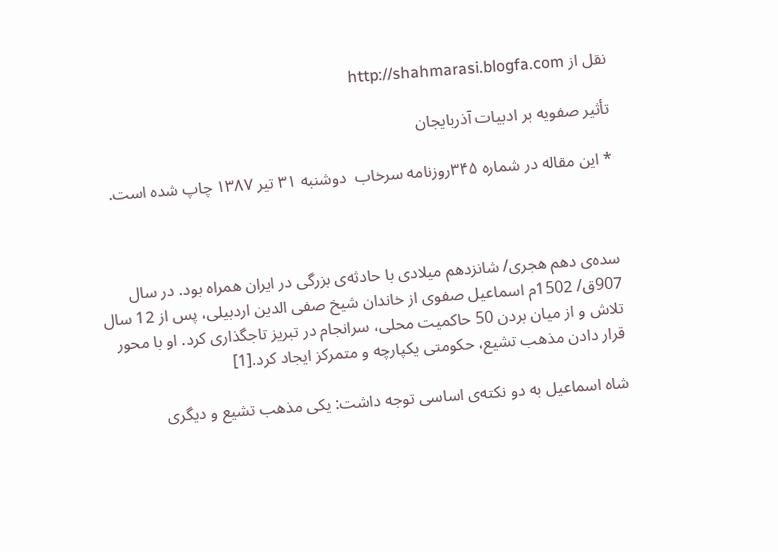نقل از http://shahmarasi.blogfa.com

تأثیر صفویه بر ادبیات آذربایجان

* این مقاله در شماره ۳۴۵روزنامه سرخاب  دوشنبه ۳۱ تیر ۱۳۸۷ چاپ شده است.



سده‌ی دهم هجری/ شانزدهم ميلادی با حادثه‌ی بزرگی در ايران همراه بود. در سال 907ق/ 1502م اسماعيل صفوی از خاندان شيخ صفی الدين اردبيلی، پس از 12 سال تلاش و از ميان بردن 50 حاکميت محلی، سرانجام در تبريز تاجگذاری کرد. او با محور قرار دادن مذهب تشيع، حکومتی يکپارچه و متمرکز ايجاد کرد.[1]

شاه اسماعيل به دو نکته‌ی اساسی توجه داشت: يکی مذهب تشيع و ديگری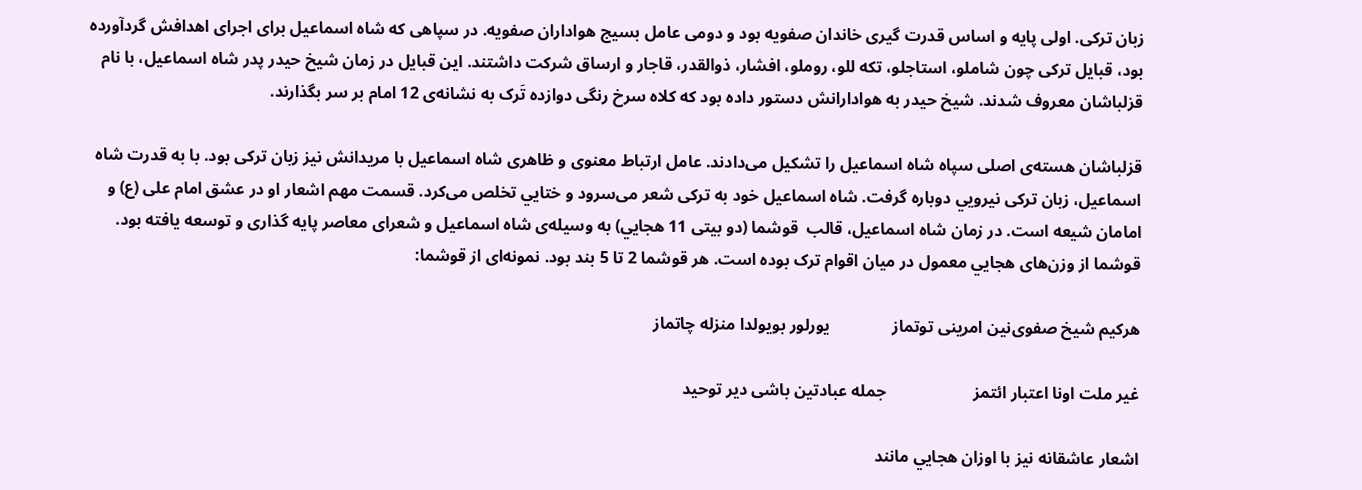زبان ترکی. اولی پايه و اساس قدرت گيری خاندان صفويه بود و دومی عامل بسيج هواداران صفويه. در سپاهی که شاه اسماعيل برای اجرای اهدافش گردآورده بود، قبايل ترکی چون شاملو، استاجلو، تکه للو، روملو، افشار، ذوالقدر، قاجار و ارساق شرکت داشتند. اين قبايل در زمان شيخ حيدر پدر شاه اسماعيل، با نام قزلباشان معروف شدند. شيخ حيدر به هوادارانش دستور داده بود که کلاه سرخ رنگی دوازده تَرک به نشانه‌ی 12 امام بر سر بگذارند.

قزلباشان هسته‌ی اصلی سپاه شاه اسماعيل را تشکيل می‌دادند. عامل ارتباط معنوی و ظاهری شاه اسماعيل با مريدانش نيز زبان ترکی بود. با به قدرت شاه اسماعيل، زبان ترکی نيرويي دوباره گرفت. شاه اسماعيل خود به ترکی شعر می‌سرود و ختايي تخلص می‌کرد. قسمت مهم اشعار او در عشق امام علی (ع) و امامان شيعه است. در زمان شاه اسماعيل، قالب  قوشما (دو بيتی 11 هجايي) به وسيله‌ی شاه اسماعيل و شعرای معاصر پايه گذاری و توسعه يافته بود. قوشما از وزن‌های هجايي معمول در میان اقوام ترک بوده است. هر قوشما 2 تا 5 بند بود. نمونه‌ای از قوشما:

هرکيم شيخ صفوی‌نين امرينی توتماز               يورلور بويولدا منزله چاتماز

غير ملت اونا اعتبار ائتمز                     جمله عبادتين باشی دير توحيد

اشعار عاشقانه نيز با اوزان هجايي مانند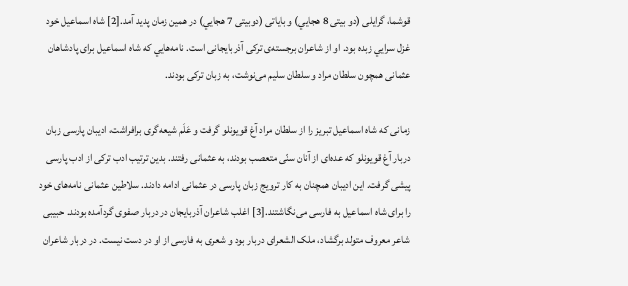قوشما، گرايلی (دو بيتی 8 هجايي) و باياتی (دوبيتی 7 هجايي) در همين زمان پديد آمد.[2] شاه اسماعيل خود غزل سرايي زبده بود. او از شاعران برجسته‌ی ترکی آذربايجانی است. نامه‌هايي که شاه اسماعيل برای پادشاهان عثمانی همچون سلطان مراد و سلطان سليم می‌نوشت، به زبان ترکی بودند.

زمانی که شاه اسماعيل تبريز را از سلطان مراد آغ قويونلو گرفت و عَلَم شيعه‌گری برافراشت، اديبان پارسی زبان دربار آغ قويونلو که عده‌ای از آنان سنّی متعصب بودند، به عثمانی رفتند. بدين ترتيب ادب ترکی از ادب پارسی پيشی گرفت. اين اديبان همچنان به کار ترويج زبان پارسی در عثمانی ادامه دادند. سلاطين عثمانی نامه‌های خود را برای شاه اسماعيل به فارسی می‌نگاشتند.[3] اغلب شاعران آذربايجان در دربار صفوی گردآمده بودند. حبيبی شاعر معروف متولد برگشاد، ملک الشعرای دربار بود و شعری به فارسی از او در دست نيست. در دربار شاعران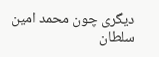ديگری چون محمد امين سلطان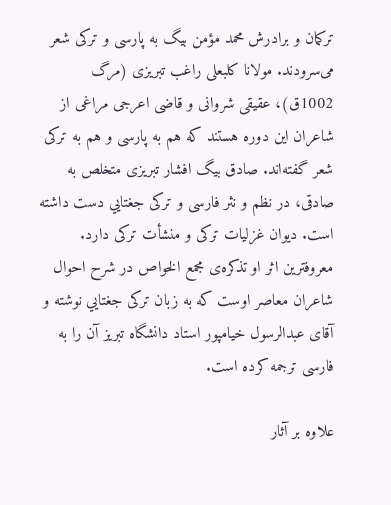ترکمان و برادرش محمد مؤمن بيگ به پارسی و ترکی شعر می‌سرودند. مولانا کلبعلی راغب تبريزی (مرگ 1002ق)، عقيقی شروانی و قاضی اعرجی مراغی از شاعران اين دوره هستند که هم به پارسی و هم به ترکی شعر گفته‌اند. صادق بيگ افشار تبريزی متخلص به صادقی، در نظم و نثر فارسی و ترکی جغتايي دست داشته است. ديوان غزليات ترکی و منشأت ترکی دارد. معروفترين اثر او تذکره‌ی مجمع الخواص در شرح احوال شاعران معاصر اوست که به زبان ترکی جغتايي نوشته و آقای عبدالرسول خيامپور استاد دانشگاه تبريز آن را به فارسی ترجمه کرده است.

علاوه بر آثار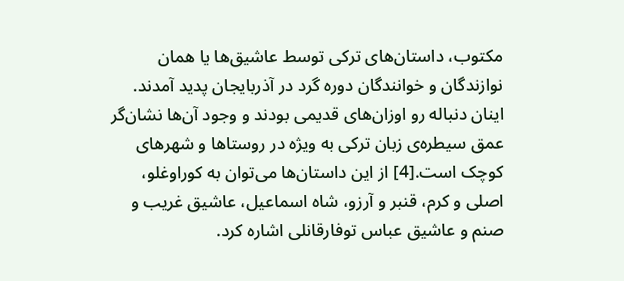مکتوب، داستان‌های ترکی توسط عاشيق‌ها يا همان نوازندگان و خوانندگان دوره گرد در آذربايجان پديد آمدند. اينان دنباله رو اوزان‌های قديمی بودند و وجود آن‌ها نشان‌گر عمق سيطره‌ی زبان ترکی به ويژه در روستاها و شهرهای کوچک است.[4] از اين داستان‌ها می‌توان به کوراوغلو، اصلی و کرم، قنبر و آرزو، شاه اسماعيل، عاشيق غريب و صنم و عاشيق عباس توفارقانلی اشاره کرد.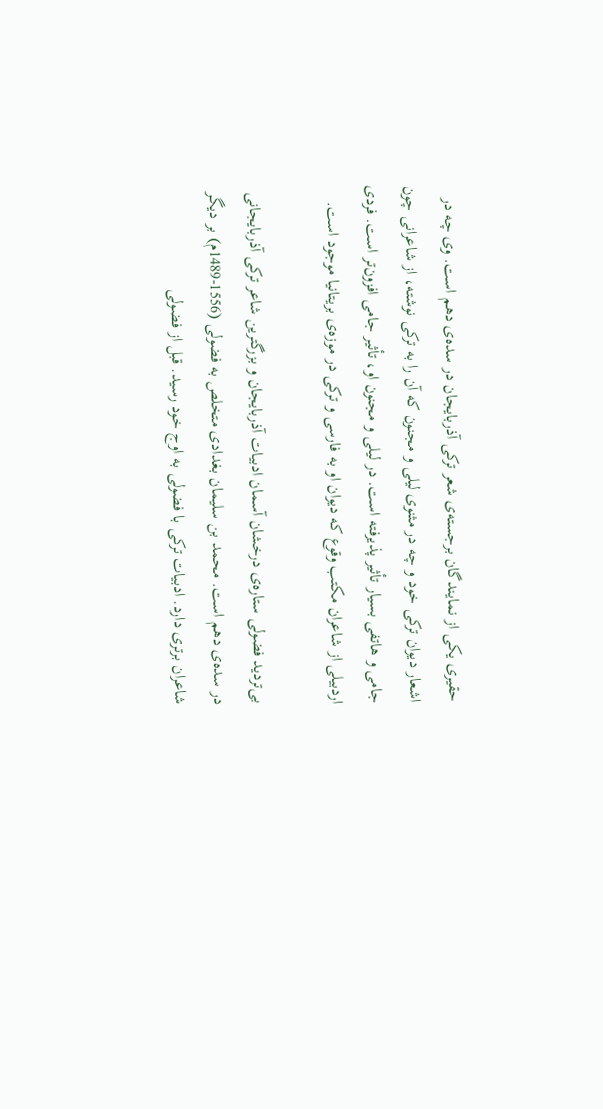حقيری يکی از نمايندگان برجسته‌ی شعر ترکی آذربايجان در سده‌ی دهم است. وی چه در اشعار ديوان ترکی خود و چه در مثنوی ليلی و مجنون که آن را به ترکی نوشته، از شاعرانی چون جامی و هاتفی بسيار تأثير پذيرفته است. در ليلی و مجنون او، تأثير جامی افزون‌تر است. فردی اردبيلی از شاعران مکتب وقوع که ديوان او به فارسی و ترکی در موزه‌ی بريتانيا موجود است.

بی‌ترديد فضولی ستاره‌ی درخشان آسمان ادبيات آذربايجان و بزرگترين شاعر ترکی آذربايجانی در سده‌ی دهم است. محمد بن سليمان بغدادی متخلص به فضولی (1556-1489م) بر ديگر شاعران برتری دارد. ادبيات ترکی با فضولی به اوج خود رسيد. قبل از فضولی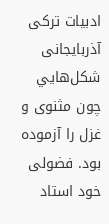ادبيات ترکی آذربايجانی شکل‌هايي چون مثنوی و غزل را آزموده بود. فضولی خود استاد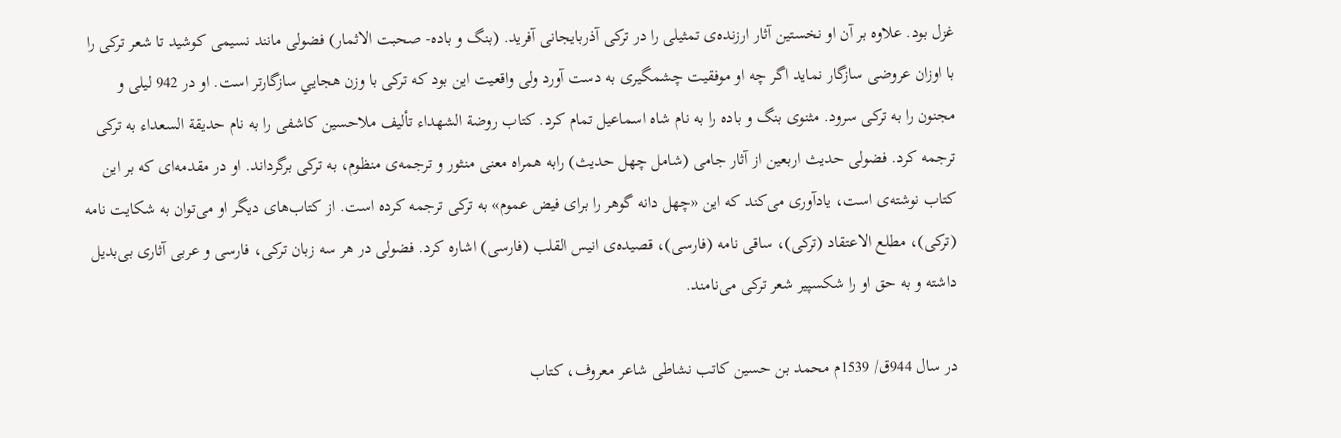غزل بود. علاوه بر آن او نخستين آثار ارزنده‌‌ی تمثيلی را در ترکی آذربايجانی آفريد. (بنگ و باده- صحبت الاثمار) فضولی مانند نسيمی کوشيد تا شعر ترکی را با اوزان عروضی سازگار نمايد اگر چه او موفقيت چشمگيری به دست آورد ولی واقعيت اين بود که ترکی با وزن هجايي سازگارتر است. او در 942 ليلی و مجنون را به ترکی سرود. مثنوی بنگ و باده را به نام شاه اسماعيل تمام کرد. کتاب روضة الشهداء تأليف ملاحسين کاشفی را به نام حديقة السعداء به ترکی ترجمه کرد. فضولی حديث اربعين از آثار جامی (شامل چهل حديث) رابه همراه معنی منثور و ترجمه‌ی منظوم، به ترکی برگرداند. او در مقدمه‌ای که بر اين کتاب نوشته‌ی است، يادآوری می‌کند که اين «چهل دانه گوهر را برای فيض عموم» به ترکی ترجمه کرده است. از کتاب‌های ديگر او می‌توان به شکايت نامه (ترکی)، مطلع الاعتقاد (ترکی)، ساقی نامه (فارسی)، قصيده‌ی انيس القلب (فارسی) اشاره کرد. فضولی در هر سه زبان ترکی، فارسی و عربی آثاری بی‌بديل داشته و به حق او را شکسپير شعر ترکی می‌نامند.

در سال 944ق/ 1539م محمد بن حسين کاتب نشاطی شاعر معروف، کتاب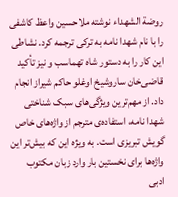روضة الشهداء نوشته ملاحسين واعظ کاشفی را با نام شهدا نامه به ترکی ترجمه کرد. نشاطی اين کار را به دستور شاه تهماسب و نيز تأکيد قاضی‌خان ساروشيخ اوغلو حاکم شيراز انجام داد. از مهم‌ترين ويژگی‌های سبک شناختی شهدا نامه، استفاده‌ی مترجم از واژه‌های خاص گويش تبريزی است. به ويژه اين که بيش‌تر اين واژه‌ها برای نخستين بار وارد زبان مکتوب ادبی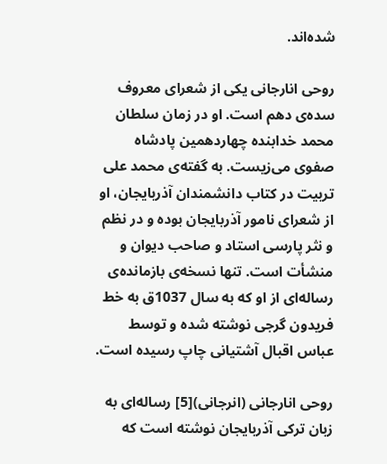شده‌اند.

روحی انارجانی يکی از شعرای معروف سده‌ی دهم است. او در زمان سلطان محمد خدابنده چهاردهمين پادشاه صفوی می‌زيست. به گفته‌ی محمد علی تربيت در کتاب دانشمندان آذربايجان، او از شعرای نامور آذربايجان بوده و در نظم و نثر پارسی استاد و صاحب ديوان و منشأت است. تنها نسخه‌ی بازمانده‌ی رساله‌ای از او که به سال 1037ق به خط فريدون گرجی نوشته شده و توسط عباس اقبال آشتيانی چاپ رسيده است.

روحی انارجانی (انرجانی)[5] رساله‌ای به زبان ترکی آذربايجان نوشته است که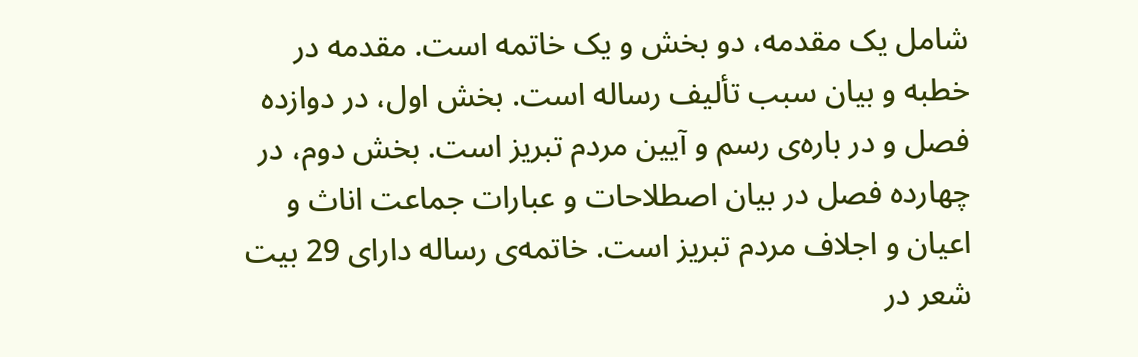شامل يک مقدمه، دو بخش و يک خاتمه است. مقدمه در خطبه و بيان سبب تأليف رساله است. بخش اول، در دوازده فصل و در باره‌ی رسم و آيين مردم تبريز است. بخش دوم، در چهارده فصل در بيان اصطلاحات و عبارات جماعت اناث و اعيان و اجلاف مردم تبريز است. خاتمه‌ی رساله دارای 29 بيت شعر در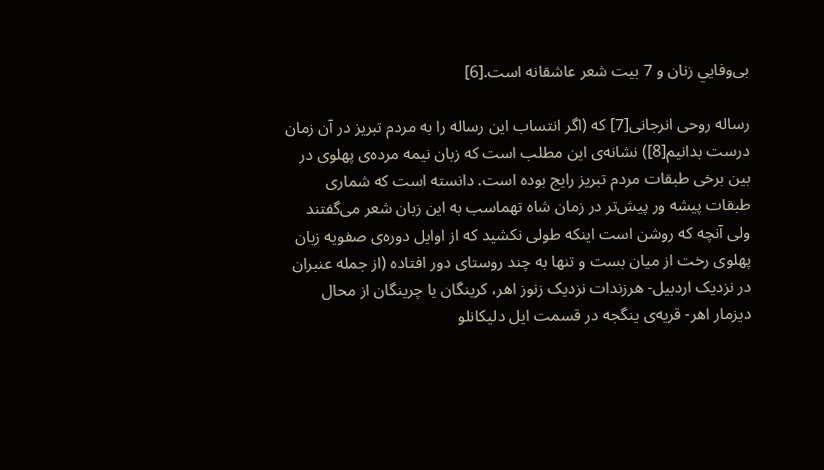بی‌وفايي زنان و 7 بيت شعر عاشقانه است.[6]

رساله روحی انرجانی[7] که (اگر انتساب اين رساله را به مردم تبريز در آن زمان درست بدانيم[8]) نشانه‌ی اين مطلب است که زبان نيمه مرده‌ی پهلوی در بين برخی طبقات مردم تبريز رايج بوده است. دانسته است که شماری طبقات پيشه ور پيش‌تر در زمان شاه تهماسب به اين زبان شعر می‌گفتند ولی آنچه که روشن است اينکه طولی نکشيد که از اوايل دوره‌ی صفويه زبان پهلوی رخت از ميان بست و تنها به چند روستای دور افتاده (از جمله عنبران در نزديک اردبيل- هرزندات نزديک زنوز اهر، کرينگان يا چرينگان از محال ديزمار اهر- قريه‌ی ينگجه در قسمت ايل دليکانلو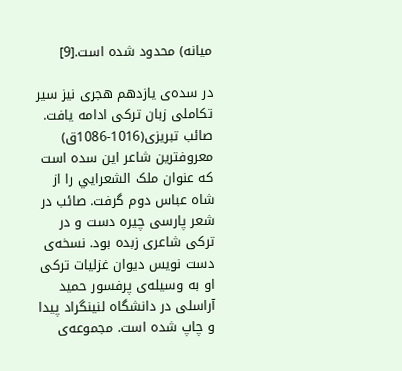ميانه) محدود شده است.[9]

در سده‌ی يازدهم هجری نيز سير تکاملی زبان ترکی ادامه يافت. صائب تبريزی(1016-1086ق) معروفترين شاعر اين سده است  که عنوان ملک الشعرايي را از شاه عباس دوم گرفت. صائب در شعر پارسی چيره دست و در ترکی شاعری زبده بود. نسخه‌ی دست نويس ديوان غزليات ترکی او به وسيله‌ی پرفسور حميد آراسلی در دانشگاه لنينگراد پيدا و چاپ شده است. مجموعه‌ی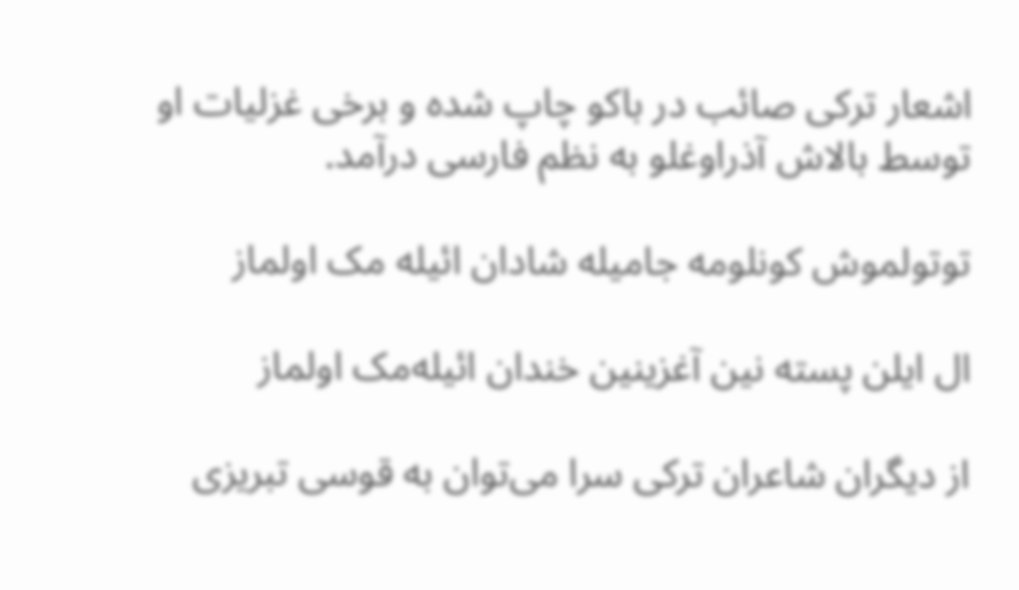اشعار ترکی صائب در باکو چاپ شده و برخی غزليات او توسط بالاش آذراوغلو به نظم فارسی درآمد.

توتولموش کونلومه جاميله شادان ائيله مک اولماز

ال ايلن پسته نين آغزينين خندان ائيله‌مک اولماز

از ديگران شاعران ترکی سرا می‌توان به قوسی تبريزی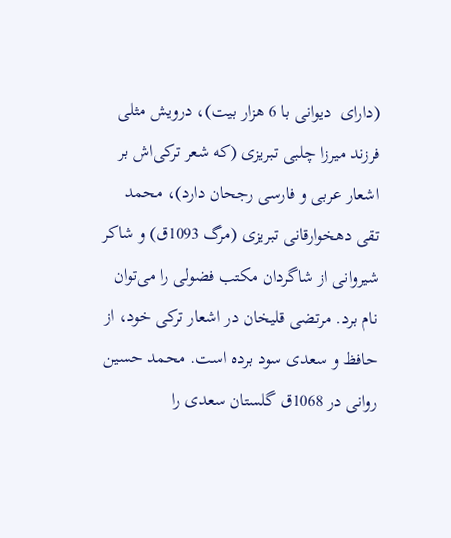(دارای  ديوانی با 6 هزار بيت)، درويش مثلی فرزند ميرزا چلبی تبريزی (که شعر ترکی‌اش بر اشعار عربی و فارسی رجحان دارد)، محمد تقی دهخوارقانی تبريزی (مرگ 1093ق) و شاکر شيروانی از شاگردان مکتب فضولی را می‌توان نام برد. مرتضی قليخان در اشعار ترکی خود، از حافظ و سعدی سود برده است. محمد حسين روانی در 1068ق گلستان سعدی را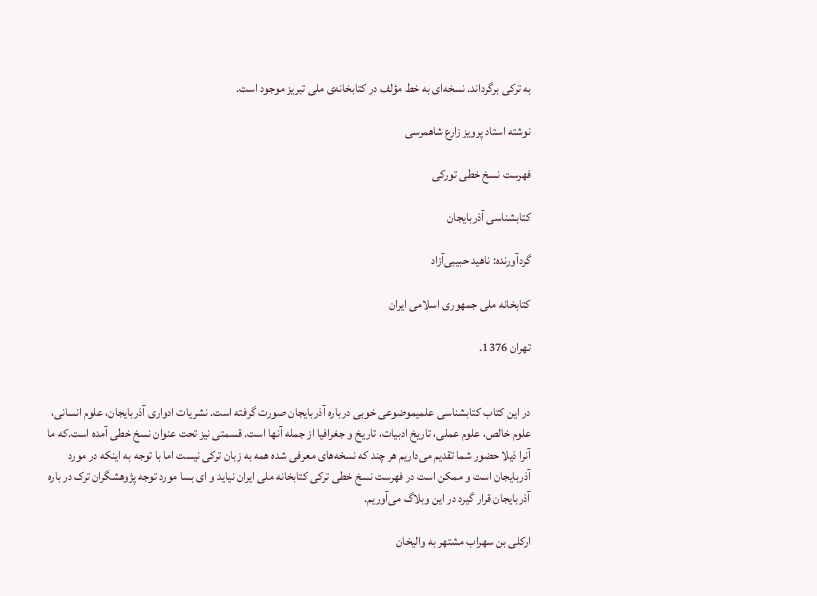به ترکی برگرداند. نسخه‌ای به خط مؤلف در کتابخانه‌ی ملی تبريز موجود است.

نوشته استاد پرویز زارع شاهمرسی

فهرست نسخ خطی تورکی

کتابشناسی آذربایجان

گرد‌آورنده: ناهید حبیبی‌آزاد

کتابخانه ملی جمهوری اسلامی ایران

تهران 1376.


در این کتاب کتابشناسی علمیموضوعی خوبی درباره آذربایجان صورت گرفته است. نشریات ادواری آذربایجان، علوم انسانی، علوم خالص، علوم عملی، تاریخ ادبیات، تاریخ و جغرافیا از جمله آنها است. قسمتی نیز تحت عنوان نسخ خطی آمده است.که ما آنرا ذیلا حضور شما تقدیم می‌داریم هر چند که نسخه‌های معرفی شده همه به زبان ترکی نیست اما با توجه به اینکه در مورد آذربایجان است و ممکن است در فهرست نسخ خطی ترکی کتابخانه ملی ایران نیاید و ای بسا مورد توجه پژوهشگران ترک در باره آذربایجان قرار گیرد در این وبلاگ می‌آوریم.

ارکلی بن سهراب مشتهر به والیخان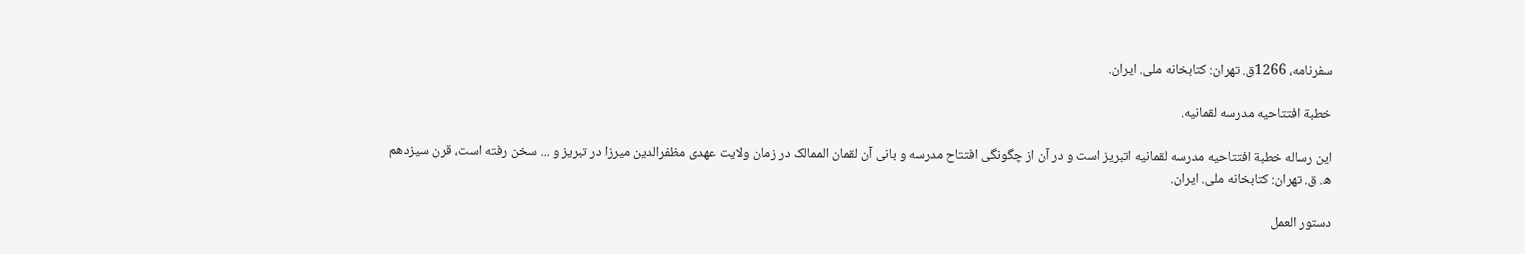سفرنامه، 1266ق. تهران: کتابخانه ملی. ایران.

خطبة افتتاحیه مدرسه لقمانیه.

این رساله خطبة افتتاحیه مدرسه لقمانیه اتبریز است و در آن از چگونگی افتتاح مدرسه و بانی آن لقمان الممالک در زمان ولایت عهدی مظفرالدین میرزا در تبریز و ... سخن رفته است، قرن سیزدهم ه. ق. تهران: کتابخانه ملی. ایران.

دستور العمل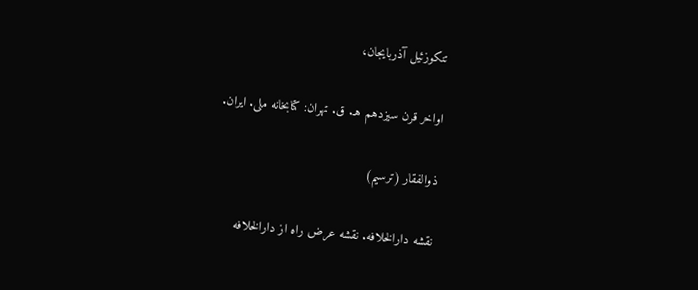تنکوزئیل آذربایجان،

اواخر قرن سیزدهم هـ. ق. تهران: کتابخانه ملی. ایران.

ذوالفقار (ترسیم)

نقشه دارالخلافه. نقشه عرض راه از دارالخلافه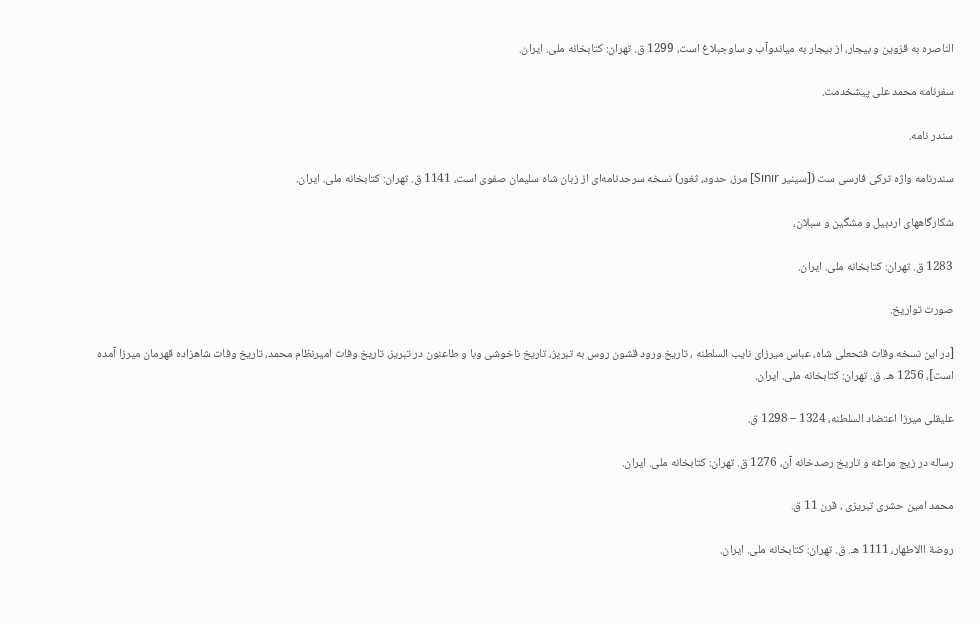الناصره به قزوین و بیجار، از بیجار به میاندوآب و ساوجبلاغ است، 1299 ق. تهران: کتابخانه ملی. ایران.

سفرنامه محمد علی پیشخدمت.

سندر نامه.

سندرنامه واژه ترکی فارسی ست ([سینیر Sınır] مرز، حدود، ثغور) نسخه سرحد‌نامه‌ای از زبان شاه سلیمان صفوی است، 1141 ق. تهران: کتابخانه ملی. ایران.

شکارگاههای اردبیل و مشگین و سبلان،

1283 ق. تهران: کتابخانه ملی. ایران.

صورت تواریخ.

[در این نسخه وقات فتحعلی شاه، عباس میرزای نایب السلطنه ، تاریخ ورود قشون روس به تبریز، تاریخ ناخوشی وبا و طاعنون در تبریز، تاریخ وفات امیرنظام محمد، تاریخ وفات شاهزاده قهرمان میرزا آمده است]، 1256 هـ. ق. تهران: کتابخانه ملی. ایران.

علیقلی میرزا اعتضاد السلطنه، 1324 – 1298 ق.

رساله در زیج مراغه و تاریخ رصدخانه آن، 1276 ق. تهران: کتابخانه ملی. ایران.

محمد امین حشری تبریزی ، قرن 11 ق.

روضة االاطهار، 1111 هـ. ق. تهران: کتابخانه ملی. ایران.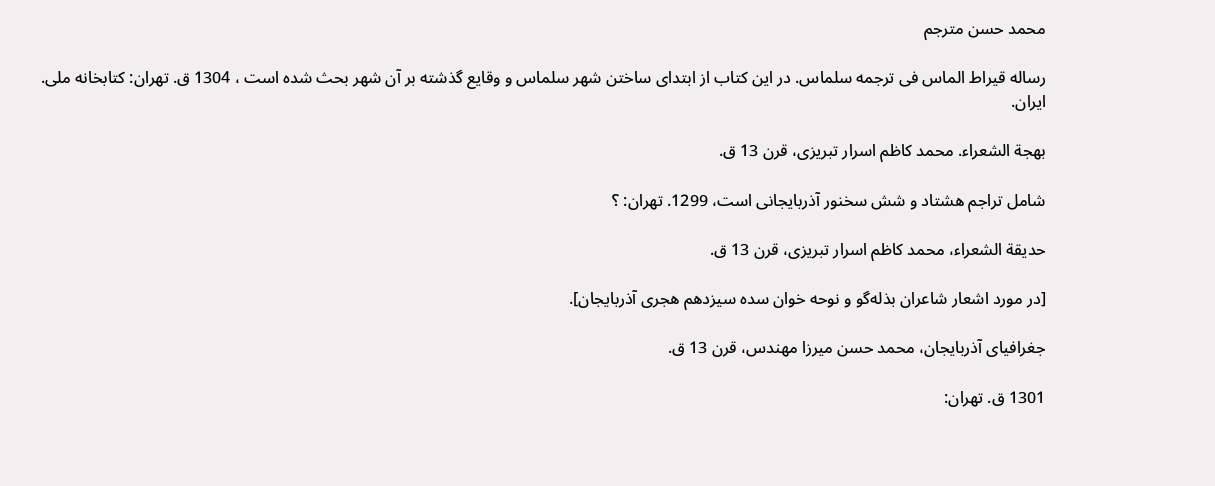محمد حسن مترجم

رساله قیراط الماس فی ترجمه سلماس. در این کتاب از ابتدای ساختن شهر سلماس و وقایع گذشته بر آن شهر بحث شده است ، 1304 ق. تهران: کتابخانه ملی. ایران.

بهجة الشعراء. محمد کاظم اسرار تبریزی، قرن 13 ق.

شامل تراجم هشتاد و شش سخنور آذربایجانی است، 1299. تهران: ؟

حدیقة الشعراء، محمد کاظم اسرار تبریزی، قرن 13 ق.

[در مورد اشعار شاعران بذله‌گو و نوحه خوان سده سیزدهم هجری آذربایجان].

جغرافیای آذربایجان، محمد حسن میرزا مهندس، قرن 13 ق.

1301 ق. تهران: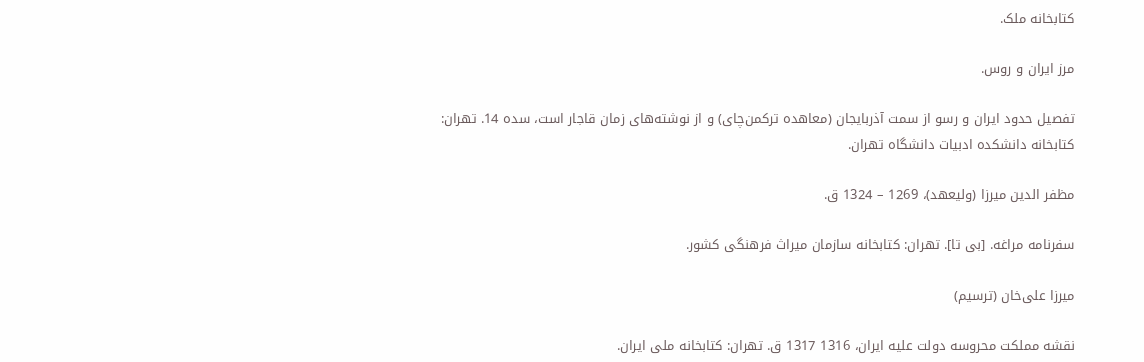کتابخانه ملک.

مرز ایران و روس.

تفصیل حدود ایران و رسو از سمت آذربایجان (معاهده ترکمن‌چای) و از نوشته‌های زمان قاجار است، سده 14. تهران: کتابخانه دانشکده ادبیات دانشگاه تهران.

مظفر الدین میرزا (ولیعهد)، 1269 – 1324 ق.

سفرنامه مراغه. [بی تا]. تهران: کتابخانه سازمان میراث فرهنگی کشور.

میرزا علی‌خان (ترسیم)

نقشه مملکت محروسه دولت علیه ایران، 1316 1317 ق. تهران: کتابخانه ملی ایران.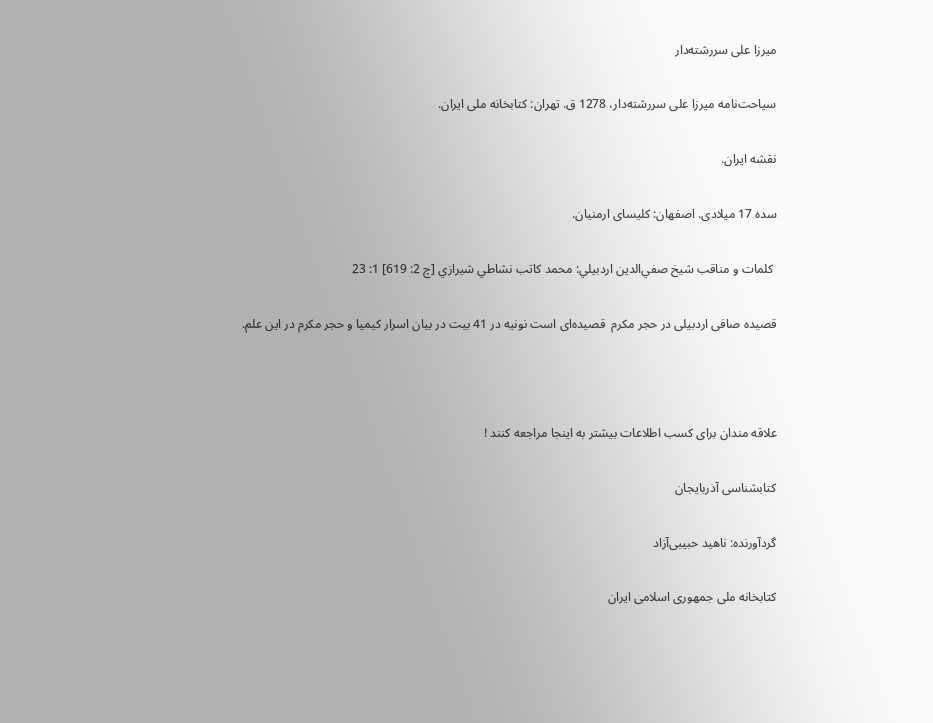میرزا علی سررشته‌دار

سیاحت‌نامه میرزا علی سررشته‌دار، 1278 ق. تهران: کتابخانه ملی ایران.

نقشه ایران.

سده 17 میلادی. اصفهان: کلیسای ارمنیان.

 كلمات و مناقب شيخ صفي‌الدين اردبيلي: محمد كاتب نشاطي شيرازي [چ 2: 619] 1: 23

قصیده صافی اردبیلی در حجر مکرم  قصیده‌ای است نونیه در 41 بیت در بیان اسرار کیمیا و حجر مکرم در این علم.



علاقه مندان برای کسب اطلاعات بیشتر به اینجا مراجعه کنند !

کتابشناسی آذربایجان

گرد‌آورنده: ناهید حبیبی‌آزاد

کتابخانه ملی جمهوری اسلامی ایران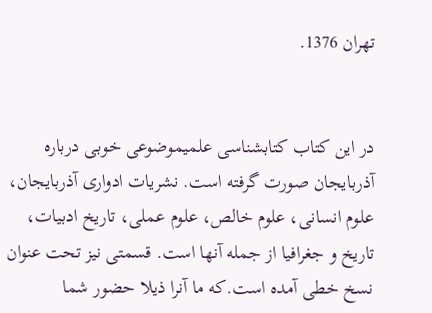تهران 1376.


در این کتاب کتابشناسی علمیموضوعی خوبی درباره آذربایجان صورت گرفته است. نشریات ادواری آذربایجان، علوم انسانی، علوم خالص، علوم عملی، تاریخ ادبیات، تاریخ و جغرافیا از جمله آنها است. قسمتی نیز تحت عنوان نسخ خطی آمده است.که ما آنرا ذیلا حضور شما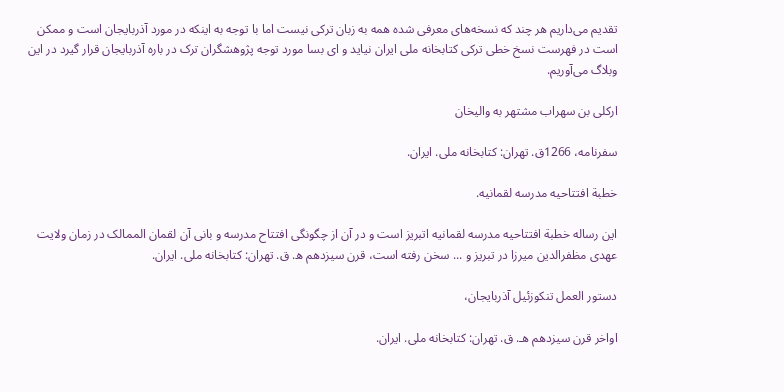تقدیم می‌داریم هر چند که نسخه‌های معرفی شده همه به زبان ترکی نیست اما با توجه به اینکه در مورد آذربایجان است و ممکن است در فهرست نسخ خطی ترکی کتابخانه ملی ایران نیاید و ای بسا مورد توجه پژوهشگران ترک در باره آذربایجان قرار گیرد در این وبلاگ می‌آوریم.

ارکلی بن سهراب مشتهر به والیخان

سفرنامه، 1266ق. تهران: کتابخانه ملی. ایران.

خطبة افتتاحیه مدرسه لقمانیه.

این رساله خطبة افتتاحیه مدرسه لقمانیه اتبریز است و در آن از چگونگی افتتاح مدرسه و بانی آن لقمان الممالک در زمان ولایت عهدی مظفرالدین میرزا در تبریز و ... سخن رفته است، قرن سیزدهم ه. ق. تهران: کتابخانه ملی. ایران.

دستور العمل تنکوزئیل آذربایجان،

اواخر قرن سیزدهم هـ. ق. تهران: کتابخانه ملی. ایران.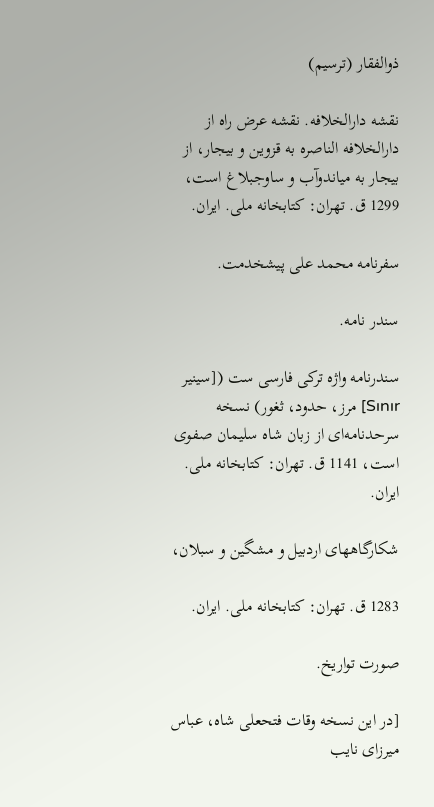ذوالفقار (ترسیم)

نقشه دارالخلافه. نقشه عرض راه از دارالخلافه الناصره به قزوین و بیجار، از بیجار به میاندوآب و ساوجبلاغ است، 1299 ق. تهران: کتابخانه ملی. ایران.

سفرنامه محمد علی پیشخدمت.

سندر نامه.

سندرنامه واژه ترکی فارسی ست ([سینیر Sınır] مرز، حدود، ثغور) نسخه سرحد‌نامه‌ای از زبان شاه سلیمان صفوی است، 1141 ق. تهران: کتابخانه ملی. ایران.

شکارگاههای اردبیل و مشگین و سبلان،

1283 ق. تهران: کتابخانه ملی. ایران.

صورت تواریخ.

[در این نسخه وقات فتحعلی شاه، عباس میرزای نایب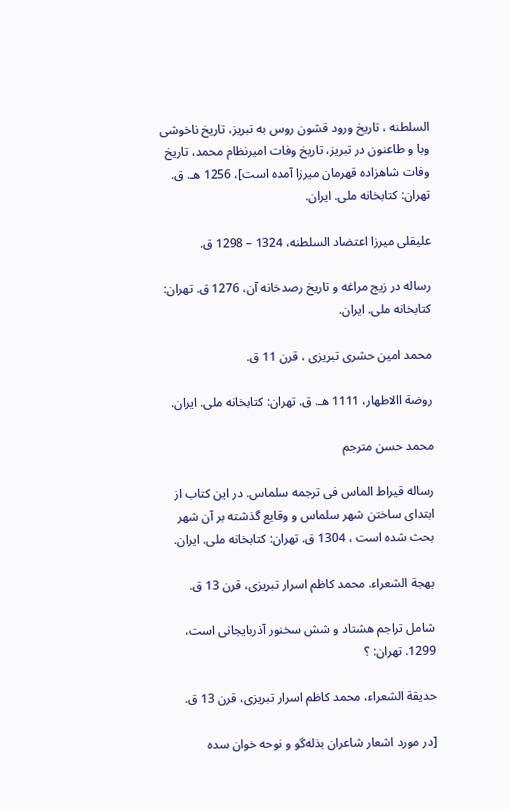السلطنه ، تاریخ ورود قشون روس به تبریز، تاریخ ناخوشی وبا و طاعنون در تبریز، تاریخ وفات امیرنظام محمد، تاریخ وفات شاهزاده قهرمان میرزا آمده است]، 1256 هـ. ق. تهران: کتابخانه ملی. ایران.

علیقلی میرزا اعتضاد السلطنه، 1324 – 1298 ق.

رساله در زیج مراغه و تاریخ رصدخانه آن، 1276 ق. تهران: کتابخانه ملی. ایران.

محمد امین حشری تبریزی ، قرن 11 ق.

روضة االاطهار، 1111 هـ. ق. تهران: کتابخانه ملی. ایران.

محمد حسن مترجم

رساله قیراط الماس فی ترجمه سلماس. در این کتاب از ابتدای ساختن شهر سلماس و وقایع گذشته بر آن شهر بحث شده است ، 1304 ق. تهران: کتابخانه ملی. ایران.

بهجة الشعراء. محمد کاظم اسرار تبریزی، قرن 13 ق.

شامل تراجم هشتاد و شش سخنور آذربایجانی است، 1299. تهران: ؟

حدیقة الشعراء، محمد کاظم اسرار تبریزی، قرن 13 ق.

[در مورد اشعار شاعران بذله‌گو و نوحه خوان سده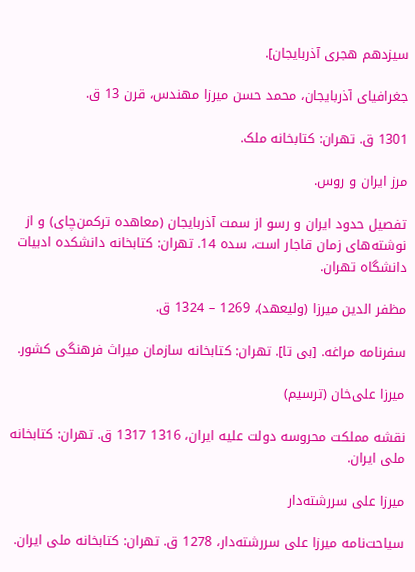سیزدهم هجری آذربایجان].

جغرافیای آذربایجان، محمد حسن میرزا مهندس، قرن 13 ق.

1301 ق. تهران: کتابخانه ملک.

مرز ایران و روس.

تفصیل حدود ایران و رسو از سمت آذربایجان (معاهده ترکمن‌چای) و از نوشته‌های زمان قاجار است، سده 14. تهران: کتابخانه دانشکده ادبیات دانشگاه تهران.

مظفر الدین میرزا (ولیعهد)، 1269 – 1324 ق.

سفرنامه مراغه. [بی تا]. تهران: کتابخانه سازمان میراث فرهنگی کشور.

میرزا علی‌خان (ترسیم)

نقشه مملکت محروسه دولت علیه ایران، 1316 1317 ق. تهران: کتابخانه ملی ایران.

میرزا علی سررشته‌دار

سیاحت‌نامه میرزا علی سررشته‌دار، 1278 ق. تهران: کتابخانه ملی ایران.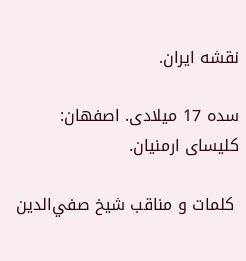نقشه ایران.

سده 17 میلادی. اصفهان: کلیسای ارمنیان.

 كلمات و مناقب شيخ صفي‌الدين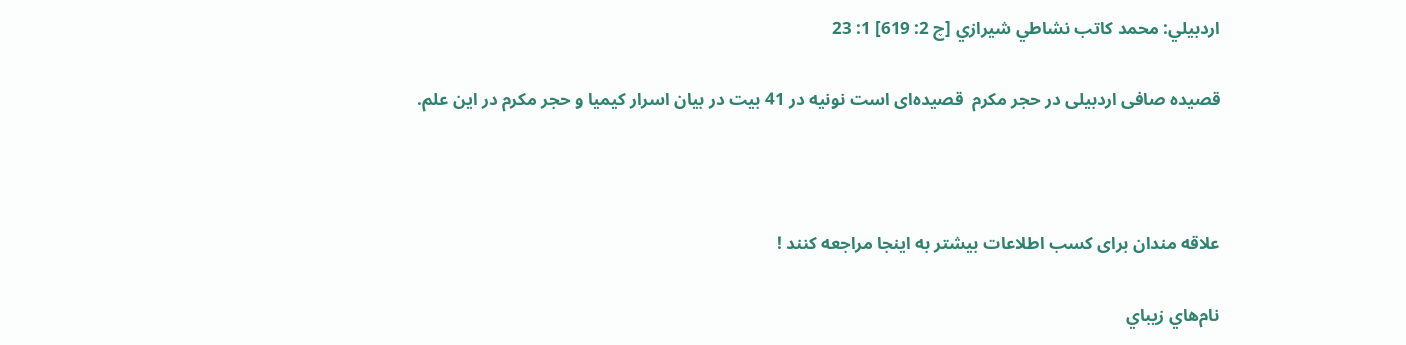اردبيلي: محمد كاتب نشاطي شيرازي [چ 2: 619] 1: 23

قصیده صافی اردبیلی در حجر مکرم  قصیده‌ای است نونیه در 41 بیت در بیان اسرار کیمیا و حجر مکرم در این علم.



علاقه مندان برای کسب اطلاعات بیشتر به اینجا مراجعه کنند !

نام‌هاي زيباي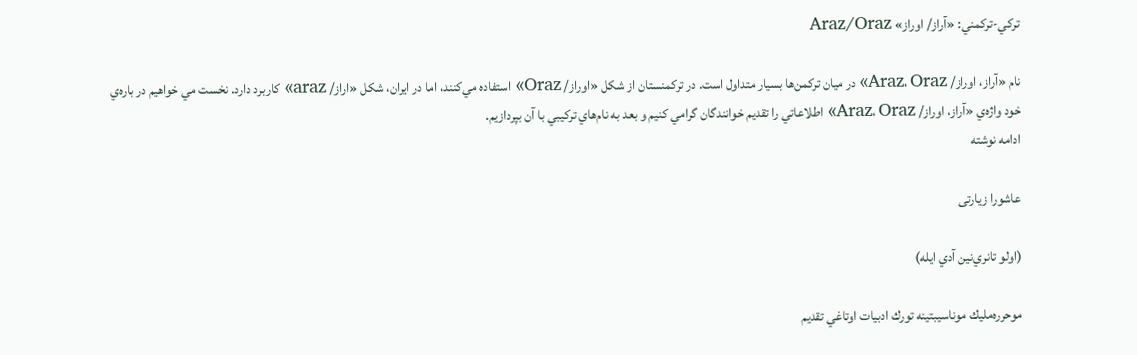تركي-تركمني: «آراز/ اوراز» Araz/Oraz

نام «آراز، اوراز/ Araz، Oraz» در ميان تركمن‌ها بسيار متداول است. در تركمنستان از شكل «اوراز/ Oraz» استفاده مي‌كنند، اما در ايران، شكل «اراز/ araz» كاربرد دارد. نخست مي خواهيم در باره‌ي خود واژه‌ي «آراز، اوراز/ Araz، Oraz» اطلاعاتي را تقديم خوانندگان گرامي كنيم و بعد به نام‌هاي تركيبي با آن بپردازيم.
ادامه نوشته

عاشورا زیارتی

(اولو تانري‌نين آدي ايله)

موحرره‌مليك موناسيبتينه تورك ادبيات اوتاغي تقديم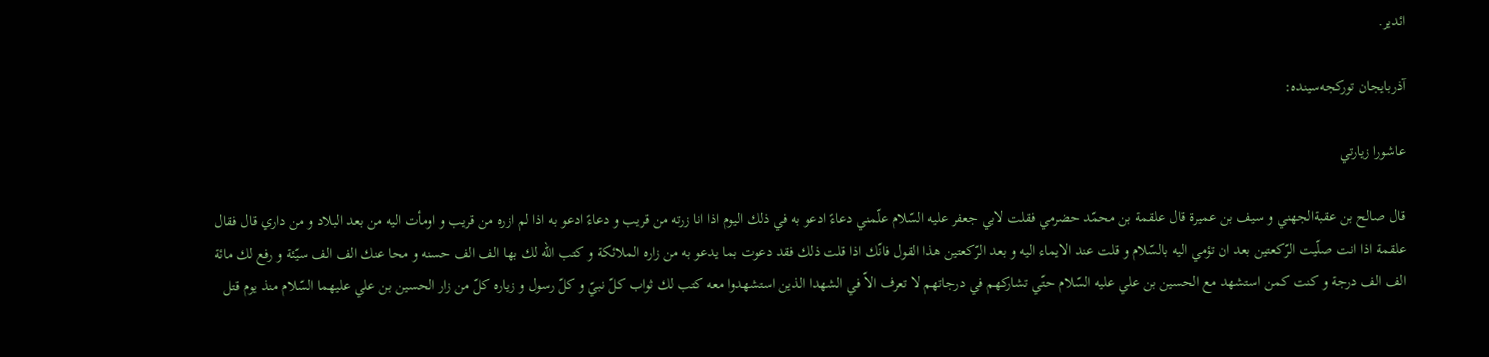ائدير.

آذربايجان توركجه‌سينده:

عاشورا زيارتي

قال صالح بن عقبة‌الجهني و سيف بن عميرة قال علقمة بن محمّد حضرمي فقلت لابي جعفر عليه السّلام علّمني دعاءً ادعو به في ذلك اليوم اذا انا زرته من قريب و دعاءً‌ ادعو به اذا لم ازره من قريب و اومأت اليه من بعد البلاد و من داري قال فقال علقمة اذا انت صلّيت الرّكعتين بعد ان تؤمي اليه بالسّلام و قلت عند الايماء اليه و بعد الرّكعتين هذا القول فانّك اذا قلت ذلك فقد دعوت بما يدعو به من زاره الملائكة و كتب الله لك بها الف الف حسنه و محا عنك الف الف سيّئة و رفع لك مائة الف الف درجة و كنت كمن استشهد مع الحسين بن علي عليه السّلام حتّي تشاركهم في درجاتهم لا تعرف الاّ في الشهدا الذين استشهدوا معه كتب لك ثواب كلّ نبيّ و كلّ رسول و زياره كلّ من زار الحسين بن علي عليهما السّلام منذ يوم قتل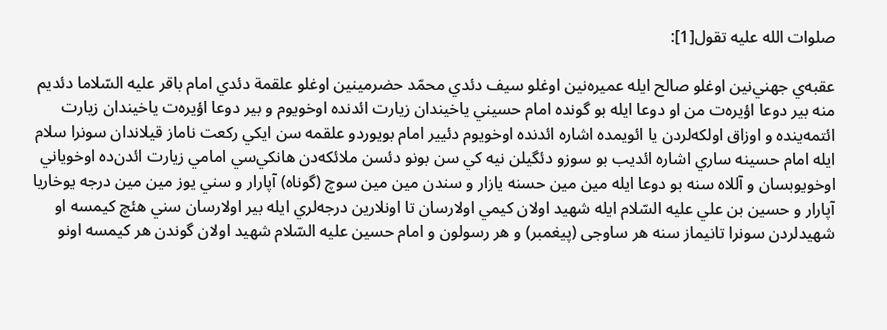صلوات الله عليه تقول[1]:

عقبه‌ي جهني‌نين اوغلو صالح ايله عميره‌نين اوغلو سيف دئدي محمّد حضرمينين اوغلو علقمة دئدي امام باقر عليه السّلاما دئديم منه بير دوعا اؤيره‌ت من او دوعا ايله بو گونده امام حسيني ياخيندان زيارت ائدنده اوخويوم و بير دوعا اؤيره‌ت ياخيندان زيارت ائتمه‌ينده و اوزاق اولكه‌لردن يا ائويمده اشاره ائدنده اوخويوم دئيير امام بويوردو علقمه سن ايكي ركعت ناماز قيلاندان سونرا سلام ايله امام حسينه ساري اشاره ائديب بو سوزو دئگيلن نيه كي سن بونو دئسن ملائكه‌دن هانکي‌سي امامي زيارت ائدن‌ده اوخوياني اوخويوبسان و آللاه سنه بو دوعا ‌ايله مين مين حسنه يازار و سندن مين مين سوچ (گوناه) آپارار و سني يوز مين مين درجه يوخاريا آپارار و حسين بن علي عليه السّلام ايله شهيد اولان كيمي اولارسان تا اونلارين درجه‌لري ايله بير اولارسان سني هئچ كيمسه او شهيد‌لردن سونرا تانيماز سنه هر ساوجی (پيغمبر) و هر رسولون و امام حسين عليه السّلام شهيد اولان گوندن هر كيمسه اونو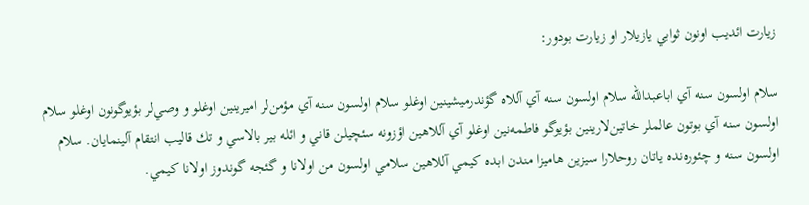زيارت ائديب اونون ثوابي يازيلار او زيارت بودور:

سلام اولسون سنه آي اباعبدالله سلام اولسون سنه آي آللاه گؤندرميشينين اوغلو سلام اولسون سنه آي مؤمن‌لر اميرينين اوغلو و وصي‌لر بؤيوگونون اوغلو سلام اولسون سنه آي بوتون عالملر خاتين‌لارينين بؤيوگو فاطمه‌نين اوغلو آي آللاهين اؤزونه سئچيلن قاني و ائله بير بالاسي و تك قاليب انتقام آلينمايان. سلام اولسون سنه و چئوره‌نده ياتان روحلارا سيزين هاميزا مندن ابده كيمي آللاهين سلامي اولسون من اولانا و گئجه گوندوز اولانا كيمي.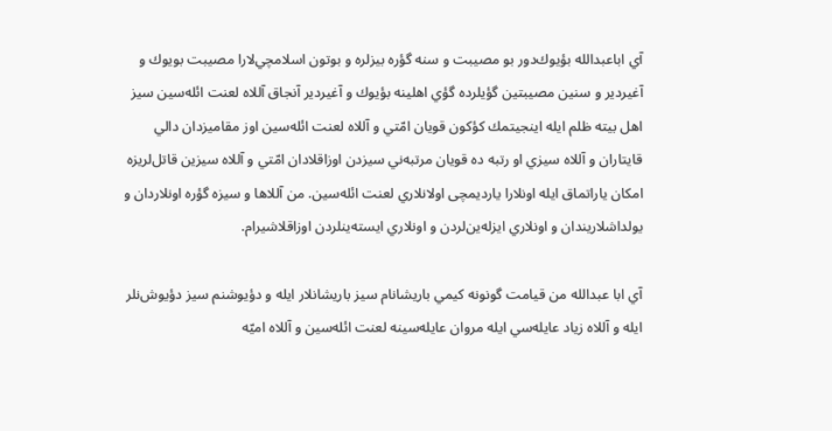آي اباعبدالله بؤيوك‌دور بو مصيبت و سنه گؤره بيزلره و بوتون اسلامچي‌لارا مصيبت بويوك و آغيردير و سنين مصيبتين گؤيلرده گؤي اهلينه بؤيوك و آغيردير آنجاق آللاه لعنت ائله‌سين سيز اهل بيته ظلم ايله اينجيتمك كؤكون قويان امّتي و آللاه لعنت ائله‌سين اوز مقاميزدان دالي قايتاران و آللاه سيزي او رتبه‌ ده قويان مرتبه‌ني سيزدن اوزاقلادان امّتي و آللاه سيزين قاتل‌لريزه امكان ياراتماق ايله اونلارا يارديمچی اولانلاري لعنت ائله‌سين. من آللاها و سيزه گؤره اونلاردان و يولداشلاريندان و اونلاري ايزله‌ين‌لردن و اونلاري ايسته‌ينلردن اوزاقلاشيرام.

آي ابا عبدالله من قيامت گونونه كيمي باريشانام سيز باريشانلار ايله و دؤيوشنم سيز دؤيوش‌نلر ايله و آللاه زياد عايله‌سي ايله مروان عايله‌سينه لعنت ائله‌سين و آللاه اميّه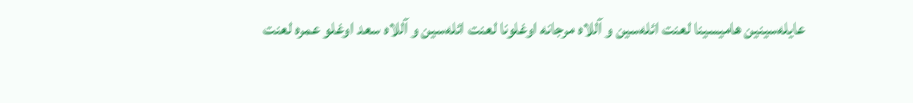عايله‌سينين هاميسينا لعنت ائله‌سين و آللاه مرجانه اوغلونا لعنت ائله‌سين و آللاه سعد اوغلو عمره لعنت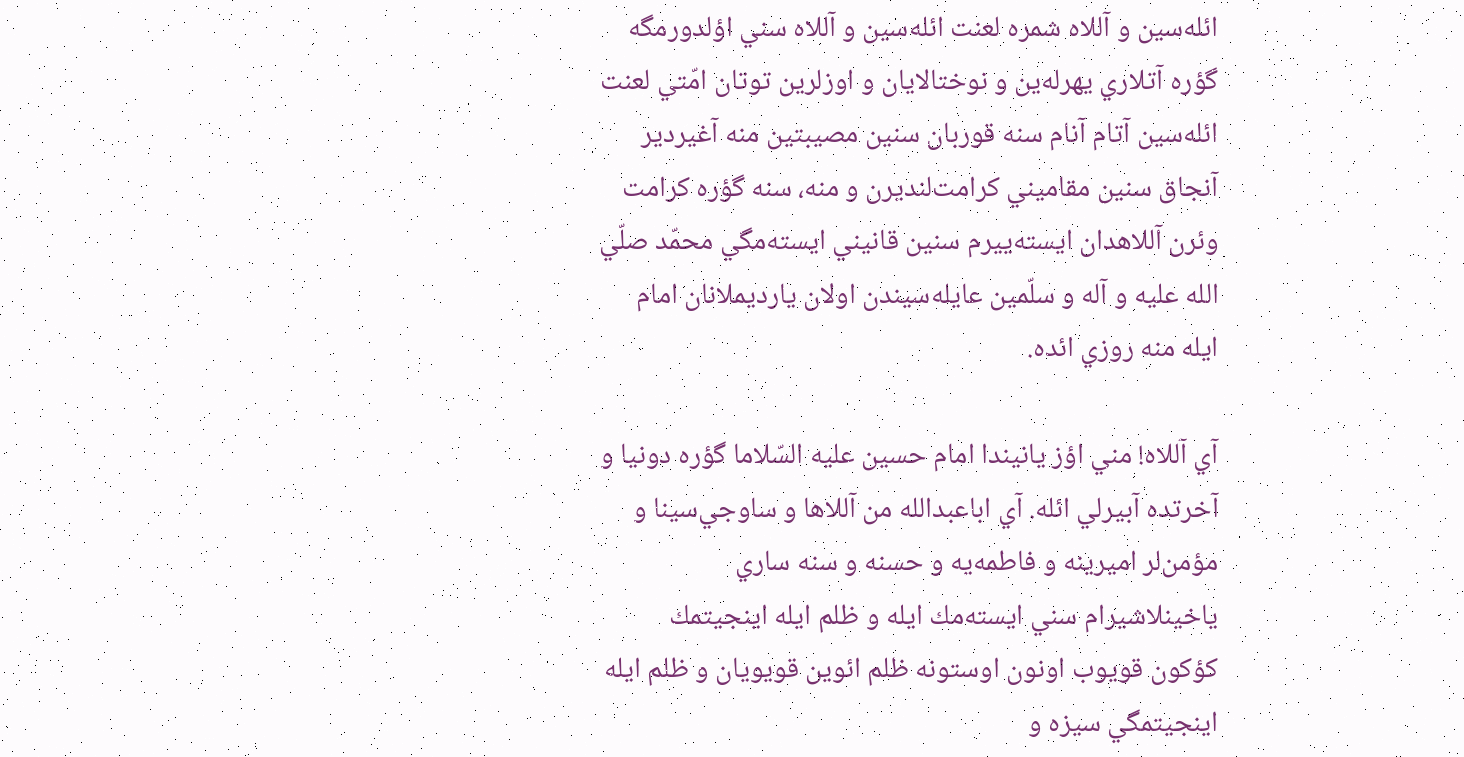ائله‌سين و آللاه شمره لعنت ائله‌سين و آللاه سني اؤلدورمگه گؤره آتلاري يهرله‌ين و نوختالايان و اوزلرين توتان امّتي لعنت ائله‌سين آتام آنام سنه قوربان سنين مصيبتين منه آغيردير آنجاق سنين مقاميني كرامت‌لنديرن و منه، سنه گؤره كرامت وئرن آللاهدان ايسته‌ييرم سنين قانيني ايسته‌مگي محمّد صلّي الله عليه و آله و سلّمين عايله‌سيندن اولان يارديملانان امام ايله منه روزي ائده.

آي آللاه! مني اؤز يانيندا امام حسين عليه السّلاما گؤره دونيا و آخرتده آبيرلي ائله. آي اباعبدالله من آللاها و ساوجي‌سينا و مؤمن‌لر اميرينه و فاطمه‌يه و حسنه و سنه ساري ياخينلاشيرام سني ايسته‌مك ايله و ظلم ايله اينجيتمك كؤكون قويوب اونون اوستونه ظلم ائوين قويويان و ظلم ايله اينجيتمگي سيزه و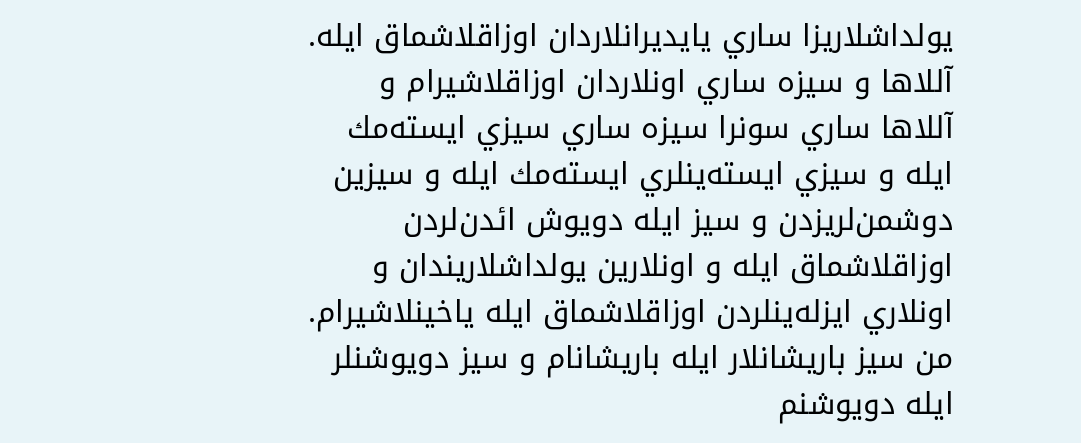يولداشلاريزا ساري يايديرانلاردان اوزاقلاشماق ايله. آللاها و سيزه ساري اونلاردان اوزاقلاشيرام و آللاها ساري سونرا سيزه ساري سيزي ايسته‌مك ايله و سيزي ايسته‌ينلري ايسته‌مك ايله و سيزين دوشمن‌لريزدن و سيز ايله دويوش ائدن‌لردن اوزاقلاشماق ايله و اونلارين يولداشلاريندان و اونلاري ايزله‌ينلردن اوزاقلاشماق ايله ياخينلاشيرام. من سيز باريشانلار ايله باريشانام و سيز دويوشنلر ايله دويوشنم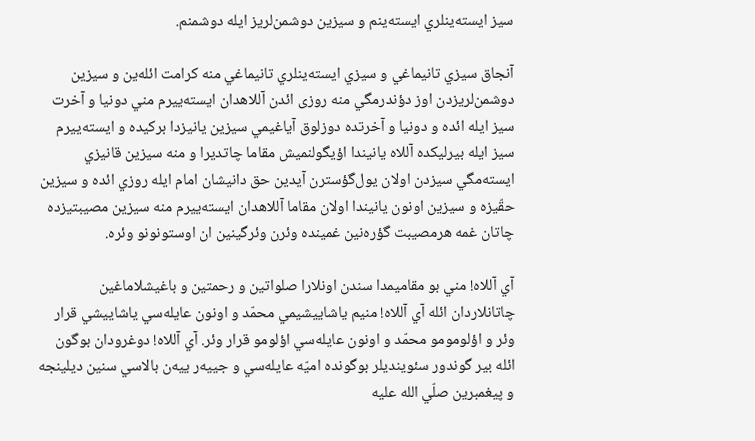سيز ايسته‌ينلري ايسته‌ينم و سيزين دوشمن‌لريز ايله دوشمنم.

آنجاق سيزي تانيماغي و سيزي ايسته‌ينلري تانيماغي منه كرامت ائله‌ين و سيزين دوشمن‌لريزدن اوز دؤندرمگي منه روزی ائدن آللاهدان ايسته‌ييرم مني دونيا و آخرت سيز ايله ائده و دونيا و آخرتده دوزلوق آياغيمي سيزين يانيزدا بركيده و ايسته‌ييرم سيز ايله بيرليكده آللاه يانيندا اؤيگولنميش مقاما چاتديرا و منه سيزين قانيزي ايسته‌مگي سيزدن اولان يول‌گؤسترن آيدين حق دانيشان امام ايله روزي ائده و سيزين حقّيزه و سيزين اونون يانيندا اولان مقاما آللاهدان ايسته‌ييرم منه سيزين مصيبتيزده چاتان غمه هرمصيبت گؤره‌نين غمينده وئرن وئرگينين ان اوستونونو وئره.

آي آللاه! مني بو مقاميمدا سندن اونلارا صلواتين و رحمتين و باغيشلاماغين چاتانلاردان ائله آي آللاه! منيم ياشاييشيمي محمّد و اونون عايله‌سي ياشاييشي قرار وئر و اؤلومومو محمّد و اونون عايله‌سي اؤلومو قرار وئر. آي آللاه! دوغرودان بوگون ائله بير گوندور سئوينديلر بوگونده اميّه عايله‌سي و جييه‌ر ييه‌ن بالاسي سنين ديلينجه و پيغمبرين صلّي الله عليه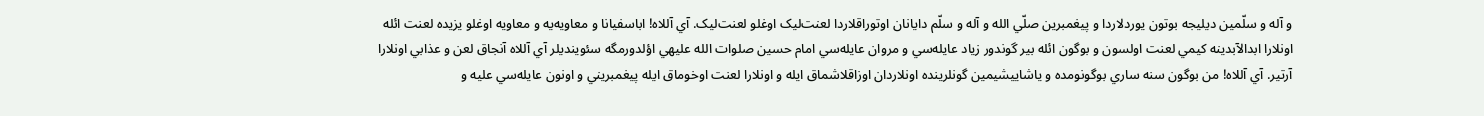و آله و سلّمين ديليجه بوتون يوردلاردا و پيغمبرين صلّي الله و آله و سلّم دايانان اوتوراقلاردا لعنت‌ليک اوغلو لعنت‌ليک. آي آللاه! اباسفيانا و معاويه‌يه و معاويه اوغلو يزيده لعنت ائله اونلارا ابدالآبدينه كيمي لعنت اولسون و بوگون ائله بير گوندور زياد عايله‌سي و مروان عايله‌سي امام حسين صلوات الله عليهي اؤلدورمگه سئوينديلر آي آللاه آنجاق لعن و عذابي اونلارا آرتير. آي آللاه! من بوگون سنه ساري بوگونومده و ياشاييشيمين گونلرينده اونلاردان اوزاقلاشماق ايله و اونلارا لعنت اوخوماق ايله پيغمبريني و اونون عايله‌سي عليه و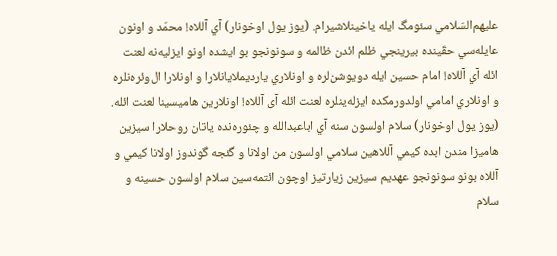عليهم‌السّلامي سئومگ ايله ياخينلاشيرام. (يوز يول اوخونار) آي آللاه! محمّد و اونون عايله‌سي حقّينده بيرينجي ظلم ائدن ظالمه و سونونجو بو ايشده اونو ايزليه‌نه لعنت ائله آي آللاه! امام حسين ايله دويوشن‌لره و اونلاري يارديملايانلارا و اونلارا ال‌وئره‌نلره و اونلاري امامي اولدورمكده ايزله‌ينلره لعنت ائله آی آللاه! اونلارين هاميسينا لعنت ائله. (يوز يول اوخونار) سلام اولسون سنه آي اباعبدالله و چئوره‌نده ياتان روحلارا سيزين هاميزا مندن ابده كيمي آللاهين سلامي اولسون من اولانا و گئجه گوندوز اولانا كيمي و آللاه بونو سونونجو عهديم سيزين زيارتيز اوچون ائتمه‌سين سلام اولسون حسينه و سلام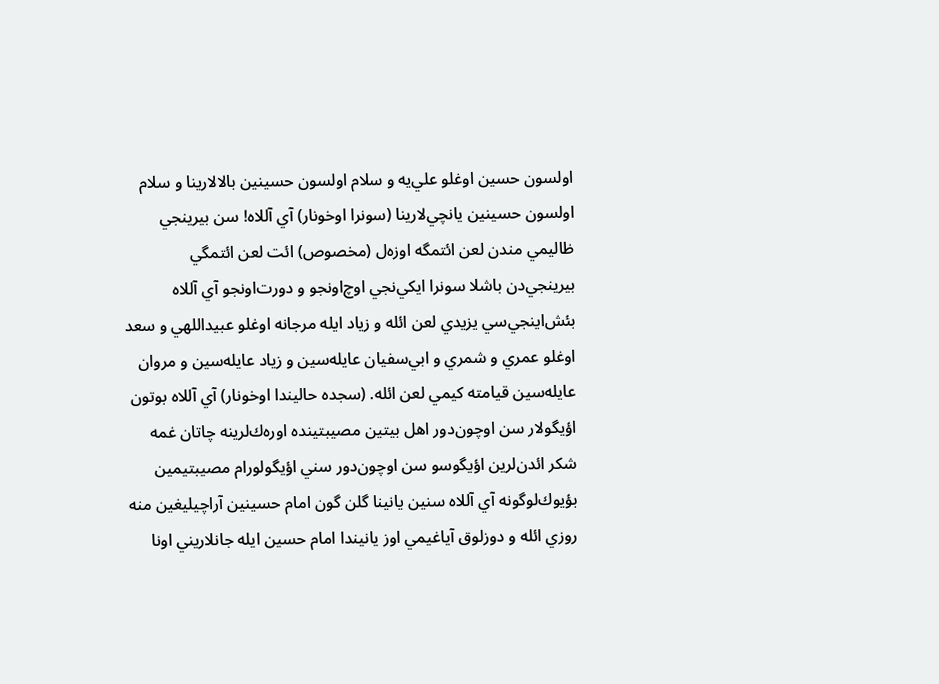اولسون حسين اوغلو علي‌يه و سلام اولسون حسينين بالالارينا و سلام اولسون حسينين يانچي‌لارينا (سونرا اوخونار) آي آللاه! سن بيرينجي ظاليمي مندن لعن ائتمگه اوزه‌ل (مخصوص) ائت لعن ائتمگي بيرينجي‌دن باشلا سونرا ايكي‌نجي اوچ‌اونجو و دورت‌اونجو آي آللاه بئش‌اينجي‌سي يزيدي لعن ائله و زياد ايله مرجانه اوغلو عبيداللهي و سعد اوغلو عمري و شمري و ابي‌سفيان عايله‌سين و زياد عايله‌سين و مروان عايله‌سين قيامته كيمي لعن ائله. (سجده حاليندا اوخونار) آي آللاه بوتون اؤيگولار سن اوچون‌دور اهل بيتين مصيبتينده اوره‌ك‌لرينه چاتان غمه شكر ائدن‌لرين اؤيگوسو سن اوچون‌دور سني اؤيگولورام مصيبتيمين بؤيوك‌لوگونه آي آللاه سنين يانينا گلن گون امام حسينين آراچيليغين منه روزي ائله و دوزلوق آياغيمي اوز يانيندا امام حسين ايله جانلاريني اونا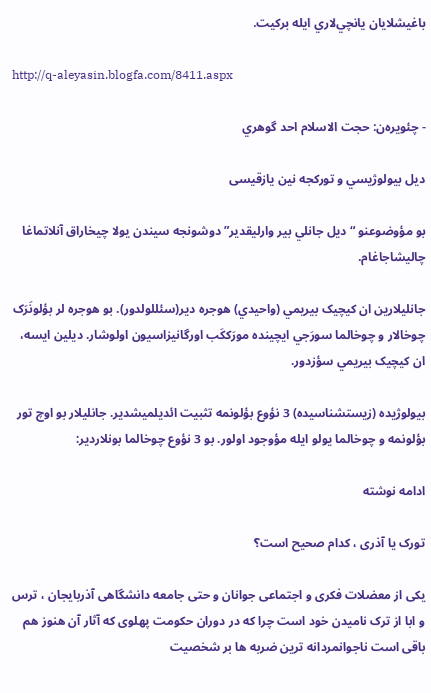باغيشلايان يانچي‌لاري ايله بركيت.

http://q-aleyasin.blogfa.com/8411.aspx

- چئويره‌ن: حجت الاسلام احد گوهري

ديل بيولوژيسي و تورکجه نین یازقیسی

بو مؤوضوعنو “ديل جانلي بير وارليقدير” دوشونجه سيندن يولا چيخاراق آنلاتماغا چاليشاجاغام.

جانليلارين ان کيچيک بيريمي (واحيدي) هوجره دير(سئللولدور). بو هوجره لر بؤلونَرَک چوخالار و چوخالما سورَجي ايچينده مورَککَب اورگانيزاسيون اولوشار. ديلين ايسه، ان کيچيک بيريمي سؤزدور.

بيولوژيده (زیستشناسیده) 3 نؤوع بؤلونمه تثبيت ائديلميشدير. جانليلار بو اوچ تور بؤلونمه و چوخالما يولو ايله مؤوجود اولور. بو 3 نؤوع چوخالما بونلاردير:

ادامه نوشته

تورک یا آذری ، کدام صحیح است؟

یکی از معضلات فکری و اجتماعی جوانان و حتی جامعه دانشگاهی آذربایجان ، ترس و ابا از ترک نامیدن خود است چرا که در دوران حکومت پهلوی که آثار آن هنوز هم باقی است ناجوانمردانه ترین ضربه ها بر شخصیت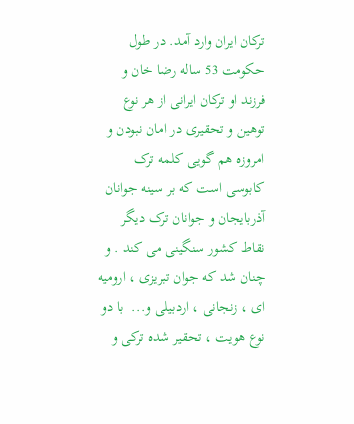ترکان ایران وارد آمد. در طول حکومت 53 ساله رضا خان و فرزند او ترکان ایرانی از هر نوع توهین و تحقیری در امان نبودن و امروزه هم گویی کلمه ترک کابوسی است که بر سینه جوانان آذربایجان و جوانان ترک دیگر نقاط کشور سنگینی می کند . و چنان شد که جوان تبریزی ، ارومیه ای ، زنجانی ، اردبیلی و...  با دو نوع هویت ، تحقیر شده ترکی و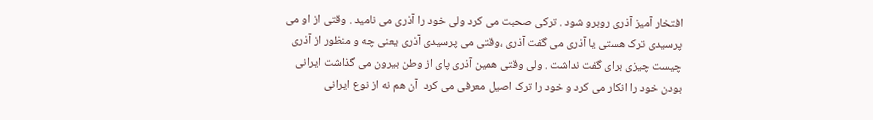افتخار آمیز آذری روبرو شود . ترکی صحبت می کرد ولی خود را آذری می نامید . وقتی از او می پرسیدی ترک هستی یا آذری می گفت آذری ،وقتی می پرسیدی آذری یعنی چه و منظور از آذری چیست چیزی برای گفت نداشت . ولی وقتی همین آذری پای از وطن بیرون می گذاشت ایرانی بودن خود را انکار می کرد و خود را ترک اصیل معرفی می کرد  آن هم نه از نوع ایرانی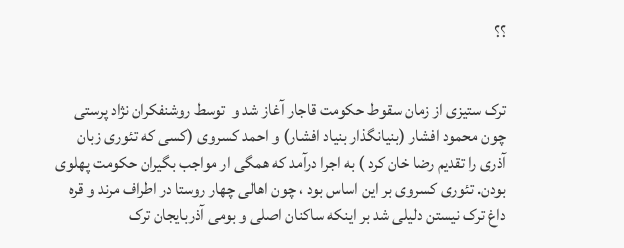؟؟


ترک ستیزی از زمان سقوط حکومت قاجار آغاز شد و  توسط روشنفکران نژاد پرستی چون محمود افشار (بنیانگذار بنیاد افشار) و احمد کسروی (کسی که تئوری زبان آذری را تقدیم رضا خان کرد ) به اجرا درآمد که همگی ار مواجب بگیران حکومت پهلوی بودن. تئوری کسروی بر این اساس بود ، چون اهالی چهار روستا در اطراف مرند و قره داغ ترک نیستن دلیلی شد بر اینکه ساکنان اصلی و بومی آذربایجان ترک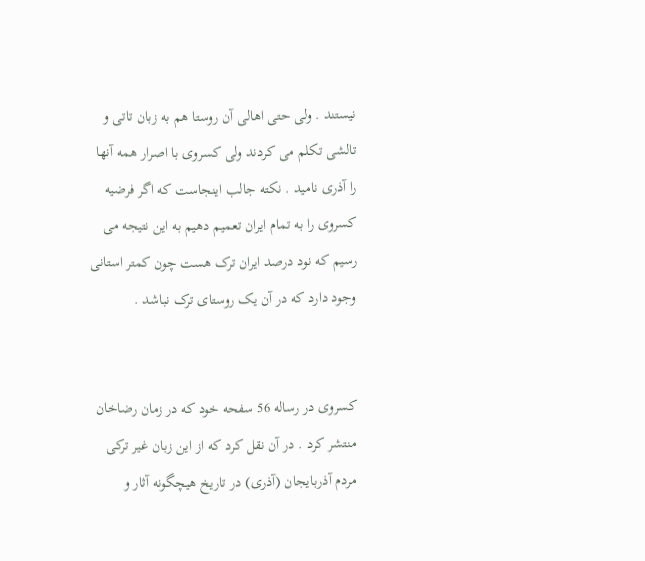نیستند . ولی حتی اهالی آن روستا هم به زبان تاتی و تالشی تکلم می کردند ولی کسروی با اصرار همه آنها را آذری نامید . نکته جالب اینجاست که اگر فرضیه کسروی را به تمام ایران تعمیم دهیم به این نتیجه می رسیم که نود درصد ایران ترک هست چون کمتر استانی وجود دارد که در آن یک روستای ترک نباشد .


کسروی در رساله 56 سفحه خود که در زمان رضاخان منتشر کرد . در آن نقل کرد که از این زبان غیر ترکی مردم آذربایجان (آذری) در تاریخ هیچگونه آثار و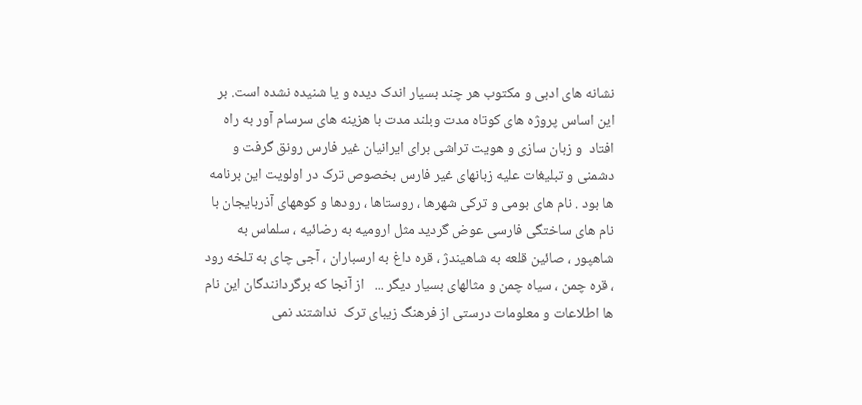نشانه های ادبی و مکتوب هر چند بسیار اندک دیده و یا شنیده نشده است. بر این اساس پروژه های کوتاه مدت وبلند مدت با هزینه های سرسام آور به راه افتاد  و زبان سازی و هویت تراشی برای ایرانیان غیر فارس رونق گرفت و دشمنی و تبلیغات علیه زبانهای غیر فارس بخصوص ترک در اولویت این برنامه ها بود . نام های بومی و ترکی شهرها ، روستاها ، رودها و کوههای آذربایجان با نام های ساختگی فارسی عوض گردید مثل ارومیه به رضائیه ، سلماس به شاهپور ، صائین قلعه به شاهیندژ ، قره داغ به ارسباران ، آجی چای به تلخه رود ، قره چمن ، سیاه چمن و مثالهای بسیار دیگر ...   از آنجا که برگردانندگان این نام ها اطلاعات و معلومات درستی از فرهنگ زیبای ترک  نداشتند نمی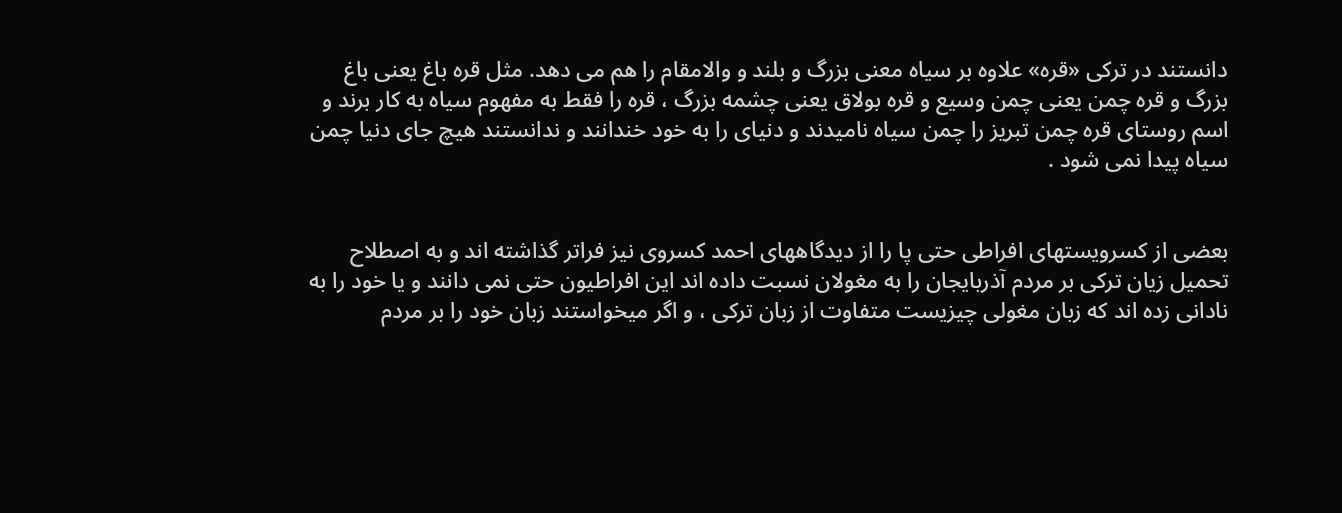دانستند در ترکی «قره» علاوه بر سیاه معنی بزرگ و بلند و والامقام را هم می دهد. مثل قره باغ یعنی باغ بزرگ و قره چمن یعنی چمن وسیع و قره بولاق یعنی چشمه بزرگ ، قره را فقط به مفهوم سیاه به کار برند و اسم روستای قره چمن تبریز را چمن سیاه نامیدند و دنیای را به خود خندانند و ندانستند هیچ جای دنیا چمن سیاه پیدا نمی شود .


بعضی از کسرویستهای افراطی حتی پا را از دیدگاههای احمد کسروی نیز فراتر گذاشته اند و به اصطلاح تحمیل زیان ترکی بر مردم آذربایجان را به مغولان نسبت داده اند این افراطیون حتی نمی دانند و یا خود را به نادانی زده اند که زبان مغولی چیزیست متفاوت از زبان ترکی ، و اگر میخواستند زبان خود را بر مردم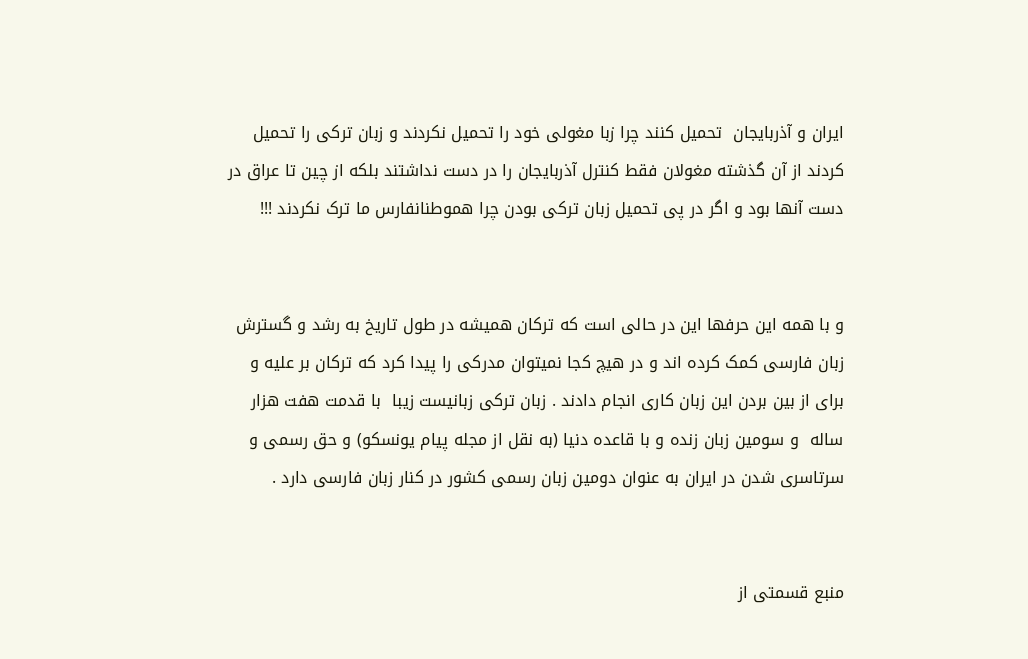ایران و آذربایجان  تحمیل کنند چرا زبا مغولی خود را تحمیل نکردند و زبان ترکی را تحمیل کردند از آن گذشته مغولان فقط کنترل آذربایجان را در دست نداشتند بلکه از چین تا عراق در دست آنها بود و اگر در پی تحمیل زبان ترکی بودن چرا هموطنانفارس ما ترک نکردند !!!


و با همه این حرفها این در حالی است که ترکان همیشه در طول تاریخ به رشد و گسترش زبان فارسی کمک کرده اند و در هیچ کجا نمیتوان مدرکی را پیدا کرد که ترکان بر علیه و برای از بین بردن این زبان کاری انجام دادند . زبان ترکی زبانیست زیبا  با قدمت هفت هزار ساله  و سومین زبان زنده و با قاعده دنیا (به نقل از مجله پیام یونسکو) و حق رسمی و سرتاسری شدن در ایران به عنوان دومین زبان رسمی کشور در کنار زبان فارسی دارد .


منبع قسمتی از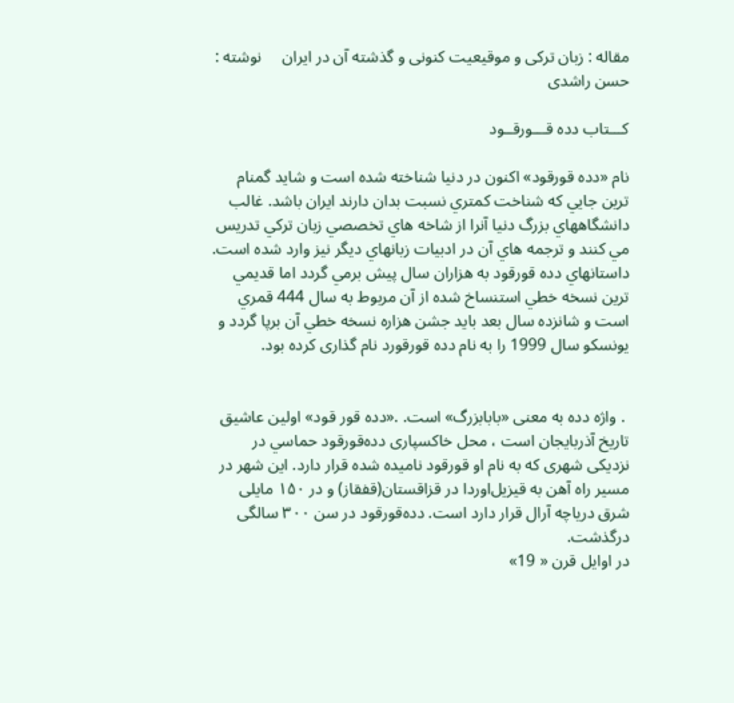مقاله : زبان ترکی و موقیعیت کنونی و گذشته آن در ایران     نوشته : حسن راشدی

كـــتاب دده قـــورقــود

نام «دده قورقود» اكنون در دنيا شناخته شده است و شايد گمنام ترين جايي كه شناخت كمتري نسبت بدان دارند ايران باشد. غالب دانشگاههاي بزرگ دنيا آنرا از شاخه هاي تخصصي زبان تركي تدريس مي كنند و ترجمه هاي آن در ادبيات زبانهاي ديگر نيز وارد شده است. داستانهاي دده قورقود به هزاران سال پيش برمي گردد اما قديمي ترين نسخه خطي استنساخ شده از آن مربوط به سال 444 قمري است و شانزده سال بعد بايد جشن هزاره نسخه خطي آن برپا گردد و یونسکو سال 1999 را به نام دده قورقورد نام گذاری كرده بود.


 . واژه دده به معنی «بابابزرگ» است. .«دده قور قود» اولين عاشيق تاريخ آذربايجان است ، محل خاکسپاری دده‌قورقود حماسي در نزدیکی شهری که به نام او قورقود نامیده شده قرار دارد. این شهر در مسیر راه آهن به قیزیل‌اوردا در قزاقستان(قفقاز) و در ۱۵۰ مایلی شرق دریاچه آرال قرار دارد است. دده‌قورقود در سن ۳۰۰ سالگی درگذشت.
در اوايل قرن « 19»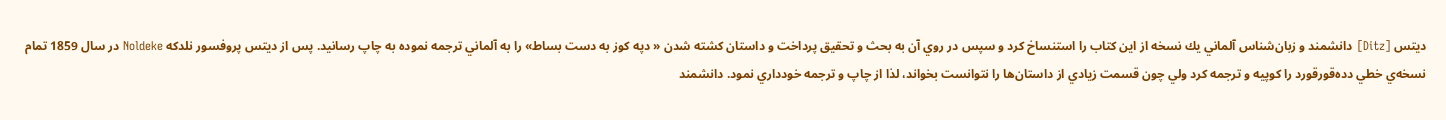ديتس [Ditz] دانشمند و زبان‌شناس آلماني يك نسخه از اين كتاب را استنساخ كرد و سپس در روي آن به بحث و تحقيق پرداخت و داستان كشته شدن « دپه كوز به دست بساط» را به آلماني ترجمه نموده به چاپ رسانيد. پس از ديتس پروفسور نلدكه Noldeke در سال 1859 تمام نسخه‌ي خطي دده‌قورقورد را كوپيه و ترجمه كرد ولي چون قسمت زيادي از داستان‌ها را نتوانست بخواند، لذا از چاپ و ترجمه خودداري نمود. دانشمند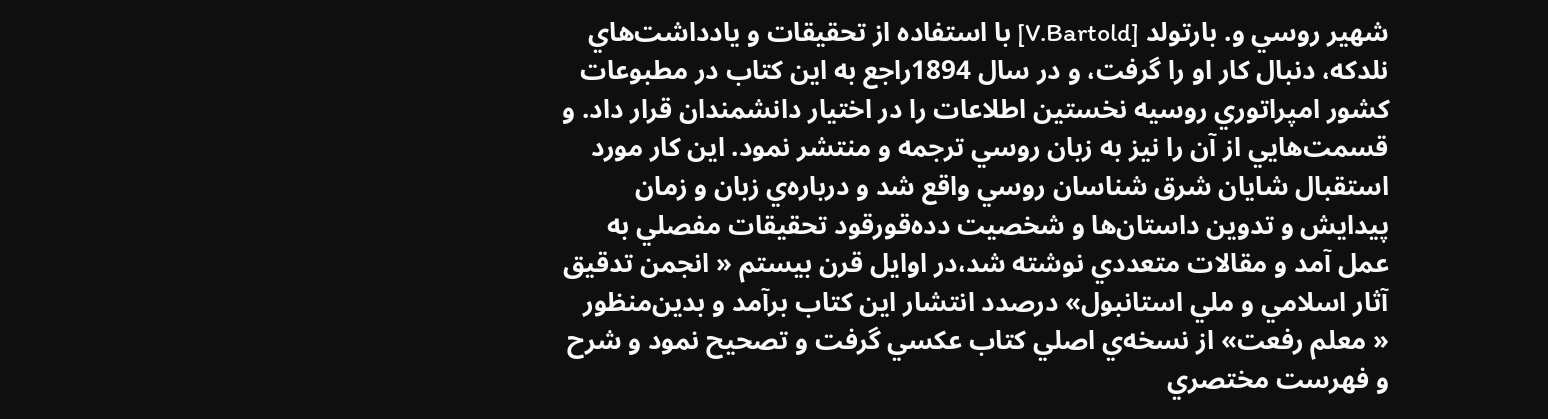شهير روسي و. بارتولد [V.Bartold] با استفاده از تحقيقات و يادداشت‌هاي نلدكه، دنبال كار او را گرفت، و در سال 1894راجع به اين كتاب در مطبوعات كشور امپراتوري روسيه نخستين اطلاعات را در اختيار دانشمندان قرار داد. و قسمت‌هايي از آن را نيز به زبان روسي ترجمه و منتشر نمود. اين كار مورد استقبال شايان شرق شناسان روسي واقع شد و درباره‌ي زبان و زمان پيدايش و تدوين داستان‌ها و شخصيت دده‌قورقود تحقيقات مفصلي به عمل آمد و مقالات متعددي نوشته شد،در اوايل قرن بيستم « انجمن تدقيق آثار اسلامي و ملي استانبول» درصدد انتشار اين كتاب برآمد و بدين‌منظور
« معلم رفعت» از نسخه‌ي اصلي كتاب عكسي گرفت و تصحيح نمود و شرح و فهرست مختصري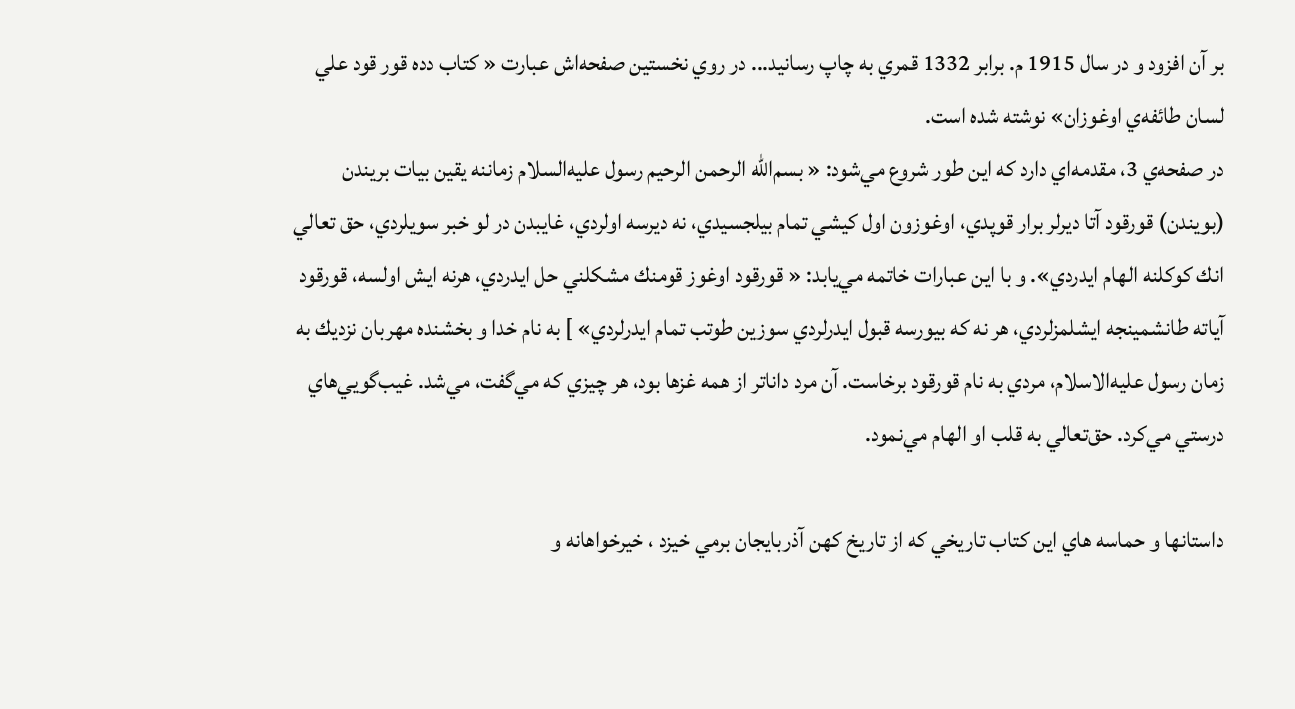بر آن افزود و در سال 1915 م. برابر 1332 قمري به چاپ رسانيد... در روي نخستين صفحه‌اش عبارت « كتاب دده قور قود علي لسان طائفه‌ي اوغوزان» نوشته شده است.
در صفحه‌ي 3، مقدمه‌اي دارد كه اين طور شروع مي‌شود: « بسم‌الله الرحمن الرحيم رسول عليه‌السلام زماننه يقين بيات بريندن (بويندن) قورقود آتا ديرلر برار قوپدي، اوغوزون اول كيشي تمام بيلجسيدي، نه ديرسه اولردي، غايبدن در لو خبر سويلردي، حق تعالي انك كوكلنه الهام ايدردي». و با اين عبارات خاتمه مي‌يابد: « قورقود اوغوز قومنك مشكلني حل ايدردي، هرنه ايش اولسه، قورقود آياته طانشمينجه ايشلمزلردي، هر نه كه بيورسه قبول ايدرلردي سوزين طوتب تمام ايدرلردي» ] به نام خدا و بخشنده مهربان نزديك به زمان رسول عليه‌الاسلام، مردي به نام قورقود برخاست. آن مرد داناتر از همه غزها بود، ‌هر چيزي كه مي‌گفت، مي‌شد. غيب‌گويي‌هاي درستي مي‌كرد. حق‌تعالي به قلب او الهام مي‌نمود.

داستانها و حماسه هاي اين كتاب تاريخي كه از تاريخ كهن آذربايجان برمي خيزد ، خيرخواهانه و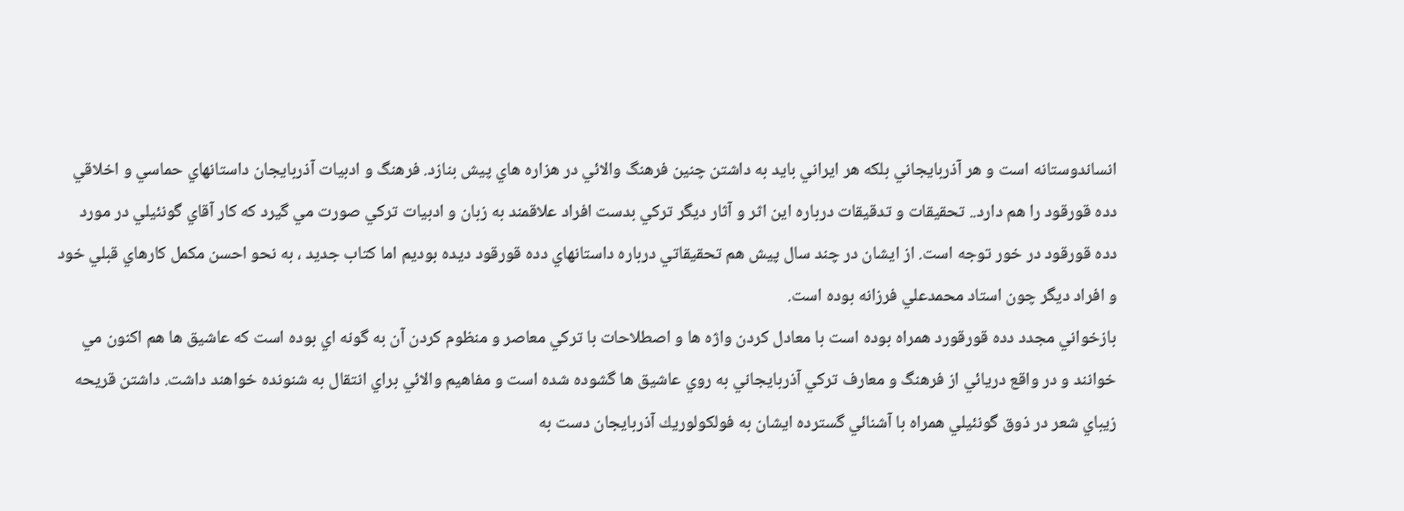انساندوستانه است و هر آذربايجاني بلكه هر ايراني بايد به داشتن چنين فرهنگ والائي در هزاره هاي پيش بنازد. فرهنگ و ادبيات آذربايجان داستانهاي حماسي و اخلاقي دده قورقود را هم دارد.. تحقيقات و تدقيقات درباره اين اثر و آثار ديگر تركي بدست افراد علاقمند به زبان و ادبيات تركي صورت مي گيرد كه كار آقاي گونئيلي در مورد دده قورقود در خور توجه است. از ايشان در چند سال پيش هم تحقيقاتي درباره داستانهاي دده قورقود ديده بوديم اما كتاب جديد ، به نحو احسن مكمل كارهاي قبلي خود و افراد ديگر چون استاد محمدعلي فرزانه بوده است.
بازخواني مجدد دده قورقورد همراه بوده است با معادل كردن واژه ها و اصطلاحات با تركي معاصر و منظوم كردن آن به گونه اي بوده است كه عاشيق ها هم اكنون مي خوانند و در واقع دريائي از فرهنگ و معارف تركي آذربايجاني به روي عاشيق ها گشوده شده است و مفاهيم والائي براي انتقال به شنونده خواهند داشت. داشتن قريحه زيباي شعر در ذوق گونئيلي همراه با آشنائي گسترده ايشان به فولكولوريك آذربايجان دست به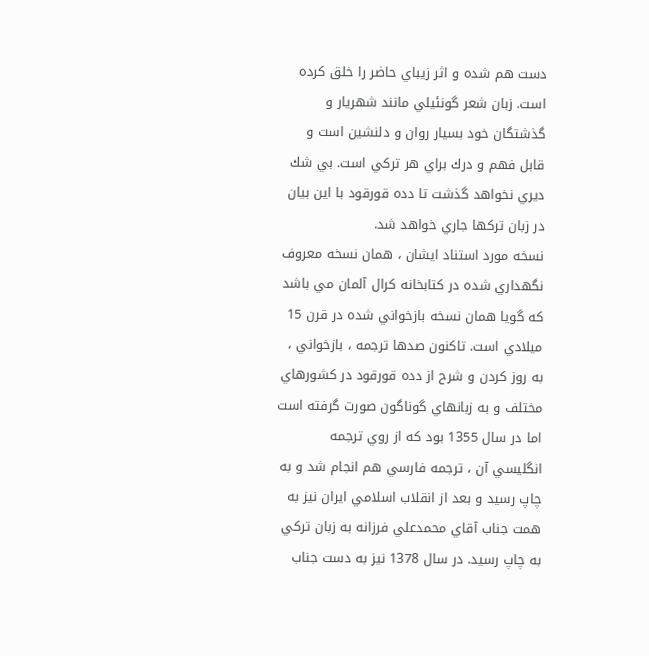دست هم شده و اثر زيباي حاضر را خلق كرده است. زبان شعر گونئيلي مانند شهريار و گذشتگان خود بسيار روان و دلنشين است و قابل فهم و درك براي هر تركي است. بي شك ديري نخواهد گذشت تا دده قورقود با اين بيان در زبان تركها جاري خواهد شد.
نسخه مورد استناد ايشان ، همان نسخه معروف نگهداري شده در كتابخانه كرال آلمان مي باشد كه گويا همان نسخه بازخواني شده در قرن 15 ميلادي است. تاكنون صدها ترجمه ، بازخواني ، به روز كردن و شرح از دده قورقود در كشورهاي مختلف و به زبانهاي گوناگون صورت گرفته است اما در سال 1355 بود كه از روي ترجمه انگليسي آن ، ترجمه فارسي هم انجام شد و به چاپ رسيد و بعد از انقلاب اسلامي ايران نيز به همت جناب آقاي محمدعلي فرزانه به زبان تركي به چاپ رسيد. در سال 1378 نيز به دست جناب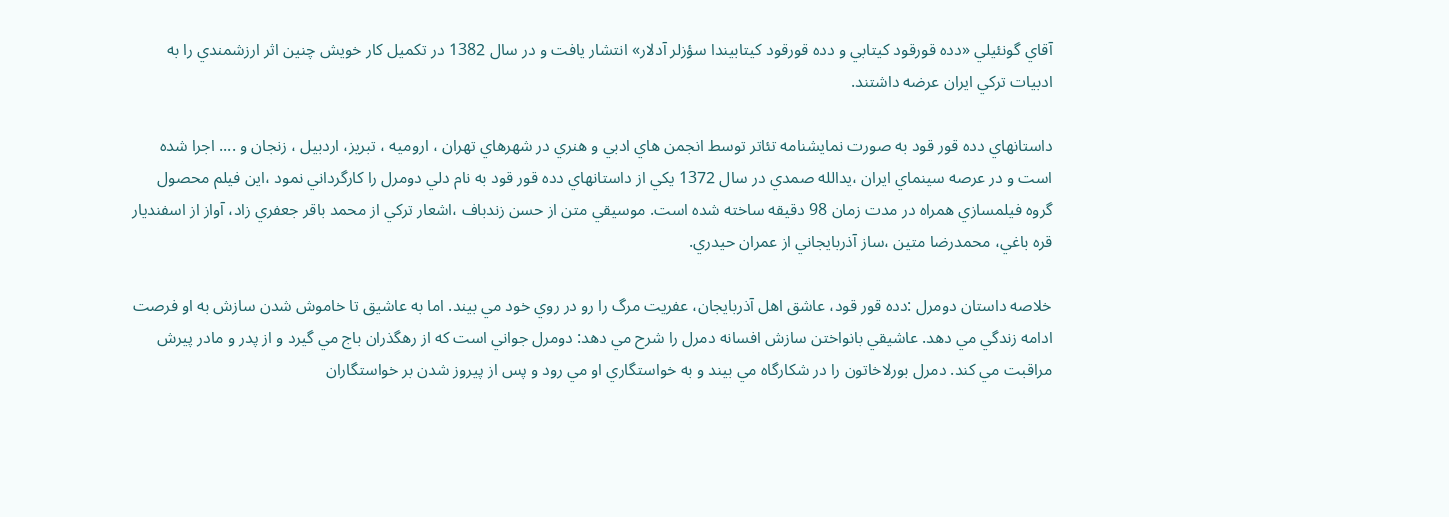آقاي گونئيلي «دده قورقود كيتابي و دده قورقود كيتابيندا سؤزلر آدلار» انتشار يافت و در سال 1382 در تكميل كار خويش چنين اثر ارزشمندي را به ادبيات تركي ايران عرضه داشتند.

داستانهاي دده قور قود به صورت نمايشنامه تئاتر توسط انجمن هاي ادبي و هنري در شهرهاي تهران ، اروميه ، تبريز، اردبيل ، زنجان و .... اجرا شده است و در عرصه سينماي ايران ،يدالله صمدي در سال 1372 يكي از داستانهاي دده قور قود به نام دلي دومرل را كارگرداني نمود ،اين فيلم محصول گروه فيلمسازي همراه در مدت زمان 98 دقيقه ساخته شده است. موسيقي متن از حسن زندباف ،اشعار تركي از محمد باقر جعفري زاد، آواز از اسفنديار قره باغي، محمدرضا متين ،ساز آذربايجاني از عمران حيدري.

خلاصه داستان دومرل :دده قور قود، عاشق اهل آذربايجان، عفريت مرگ را رو در روي خود مي بيند. اما به عاشيق تا خاموش شدن سازش به او فرصت ادامه زندگي مي دهد. عاشيقي بانواختن سازش افسانه دمرل را شرح مي دهد: دومرل جواني است که از رهگذران باج مي گيرد و از پدر و مادر پيرش مراقبت مي کند. دمرل بورلاخاتون را در شکارگاه مي بيند و به خواستگاري او مي رود و پس از پيروز شدن بر خواستگاران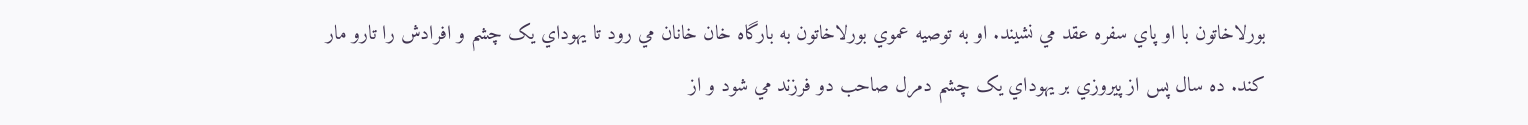بورلاخاتون با او پاي سفره عقد مي نشيند. او به توصيه عموي بورلاخاتون به بارگاه خان خانان مي رود تا يهوداي يک چشم و افرادش را تارو مار کند. ده سال پس از پيروزي بر يهوداي يک چشم دمرل صاحب دو فرزند مي شود و از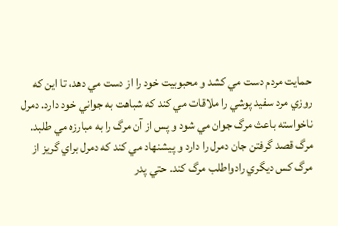حمايت مردم دست مي کشد و محبوبيت خود را از دست مي دهد، تا اين که روزي مرد سفيد پوشي را ملاقات مي کند که شباهت به جواني خود دارد. دمرل ناخواسته باعث مرگ جوان مي شود و پس از آن مرگ را به مبارزه مي طلبد. مرگ قصد گرفتن جان دمرل را دارد و پيشنهاد مي کند که دمرل براي گريز از مرگ کس ديگري رادواطلب مرگ کند. حتي پدر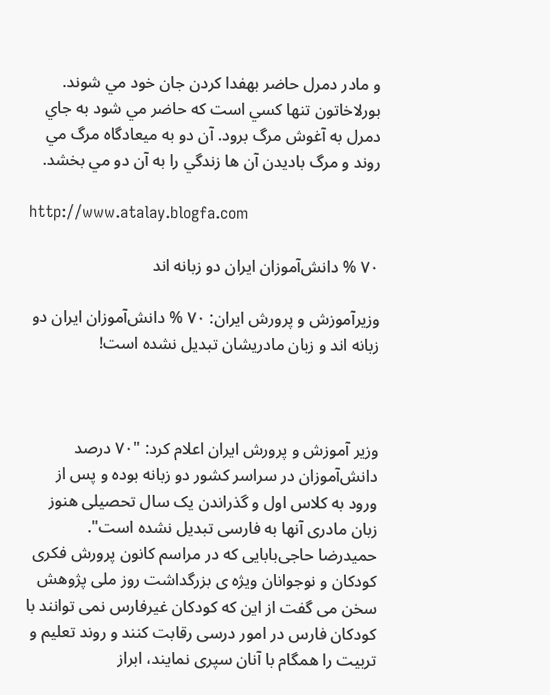و مادر دمرل حاضر بهفدا کردن جان خود مي شوند. بورلاخاتون تنها کسي است که حاضر مي شود به جاي دمرل به آغوش مرگ برود. آن دو به ميعادگاه مرگ مي روند و مرگ باديدن آن ها زندگي را به آن دو مي بخشد.

http://www.atalay.blogfa.com

۷۰ % دانش‌آموزان ایران دو زبانه اند

وزیرآموزش و پرورش ایران: ۷۰ % دانش‌آموزان ایران دو زبانه اند و زبان مادریشان تبدیل نشده است!



وزیر آموزش و پرورش ایران اعلام کرد: "۷۰ درصد دانش‌آموزان در سراسر کشور دو زبانه بوده و پس از ورود به کلاس اول و گذراندن یک سال تحصیلی هنوز زبان مادری آنها به فارسی تبدیل نشده است".
حمید‌رضا حاجی‌بابایی که در مراسم کانون پرورش فکری کودکان و نوجوانان ویژه ى بزرگداشت روز ملی پژوهش سخن مى گفت از این که کودکان غیرفارس نمى توانند با کودکان فارس در امور درسى رقابت کنند و روند تعلیم و تربیت را همگام با آنان سپرى نمایند، ابراز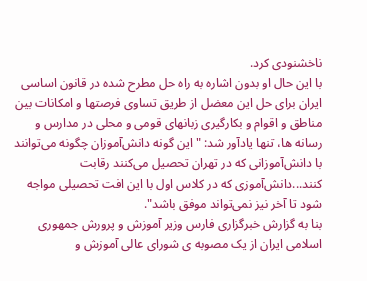ناخشنودى کرد.
با این حال او بدون اشاره به راه حل مطرح شده در قانون اساسى ایران براى حل این معضل از طریق تساوى فرصتها و امکانات بین مناطق و اقوام و بکارگیرى زبانهاى قومى و محلى در مدارس و رسانه ها، تنها یادآور شد: " این گونه دانش‌آموزان چگونه می‌توانند با دانش‌آموزانی که در تهران تحصیل می‌کنند رقابت کنند...دانش‌آموزی که در کلاس اول با این افت تحصیلی مواجه شود تا آخر نیز نمی‌تواند موفق باشد".
بنا به گزارش خبرگزارى فارس وزیر آموزش و پرورش جمهورى اسلامى ایران از یک مصوبه ى شورای عالی آموزش و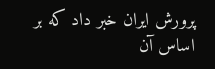پرورش ایران خبر داد که بر اساس آن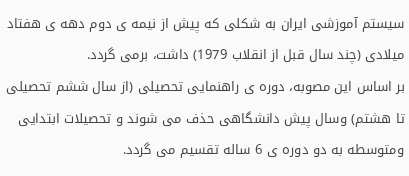سیستم آموزشى ایران به شکلى که پیش از نیمه ى دوم دهه ى هفتاد میلادى (چند سال قبل از انقلاب 1979) داشت، برمى گردد.
بر اساس این مصوبه، دوره ى راهنمایى تحصیلى (از سال ششم تحصیلى تا هشتم) وسال پیش دانشگاهى حذف مى شوند و تحصیلات ابتدایى ومتوسطه به دو دوره ى 6 ساله تقسیم مى گردد.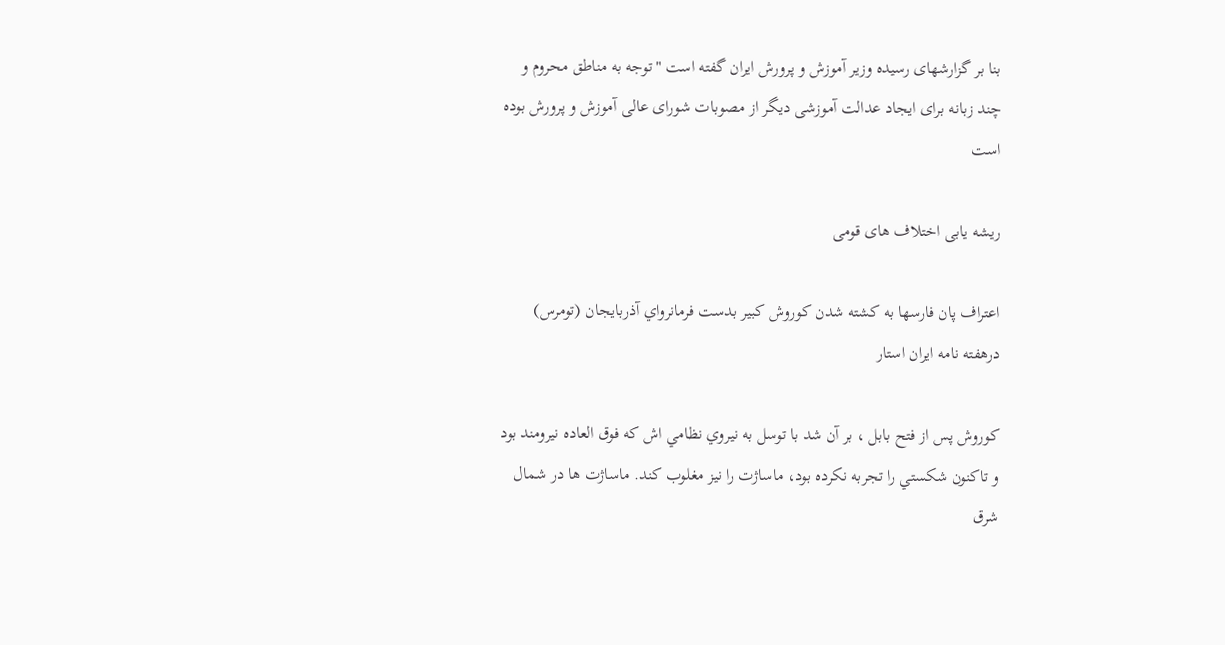بنا بر گزارشهاى رسیده وزیر آموزش و پرورش ایران گفته است "توجه به مناطق محروم و چند زبانه برای ایجاد عدالت آموزشی دیگر از مصوبات شورای عالی آموزش و پرورش بوده است

ریشه یابی اختلاف های قومی

اعتراف پان فارسها به کشته شدن کوروش کبير بدست فرمانرواي آذربايجان (تومرس) درهفته نامه ايران استار

کوروش پس از فتح بابل ، بر آن شد با توسل به نيروي نظامي اش که فوق العاده نيرومند بود و تاکنون شکستي را تجربه نکرده بود، ماساژت را نيز مغلوب کند. ماساژت ها در شمال شرق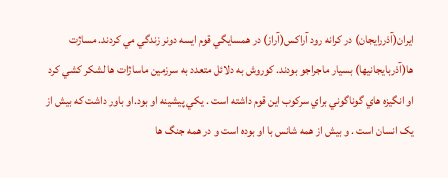ايران(آذررايجان) در کرانه رود آراکس(آراز) در همسايگي قوم ايسه دونر زندگي مي کردند. مساژت ها(آذربايجانيها) بسيار ماجراجو بودند. کوروش به دلائل متعدد به سرزمين ماساژات ها لشکر کشي کرد او انگيزه هاي گوناگوني براي سرکوب اين قوم داشته است . يکي پيشينه او بود.او باور داشت که بيش از يک انسان است . و بيش از همه شانس با او بوده است و در همه جنگ ها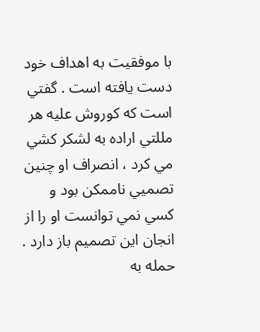با موفقيت به اهداف خود دست يافته است . گفتي است که کوروش عليه هر مللتي اراده به لشکر کشي مي کرد ، انصراف او چنين تصميي ناممکن بود و کسي نمي توانست او را از انجان اين تصميم باز دارد . حمله به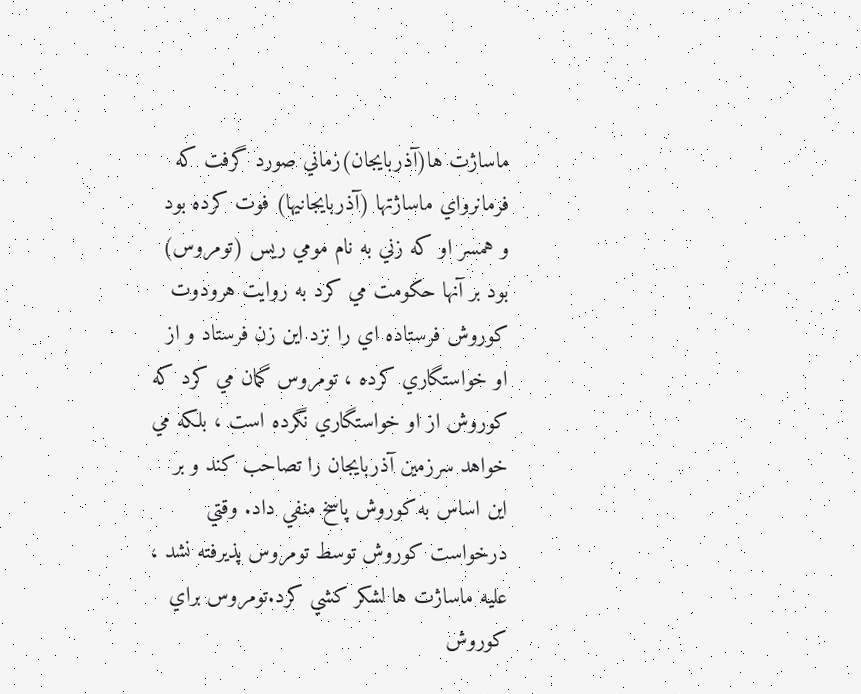ماساژت ها(آذربايجان)زماني صورد گرفت که فرمانرواي ماساژتها (آذربايجانيها) فوت کرده بود و همسر او که زني به نام مومي ريس (تومروس) بود بر آنها حکومت مي کرد به روايت هرودوت کوروش فرستاده اي را نزد اين زن فرستاد و از او خواستگاري کرده ، تومروس گمان مي کرد که کوروش از او خواستگاري نگرده است ، بلکه مي خواهد سرزمين آذربايجان را تصاحب کند و بر اين اساس به کوروش پاسخ منفي داد. وقتي درخواست کوروش توسط تومروس پذيرفته نشد ، عليه ماساژت ها لشکر کشي کرد.تومروس براي کوروش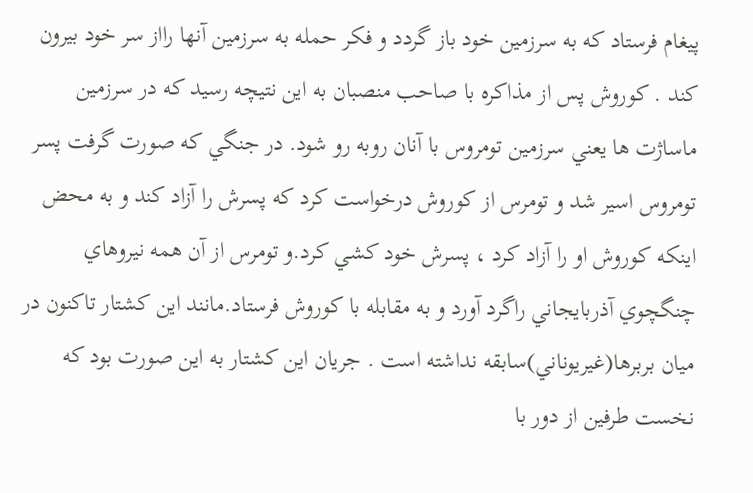پيغام فرستاد که به سرزمين خود باز گردد و فکر حمله به سرزمين آنها رااز سر خود بيرون کند . کوروش پس از مذاکره با صاحب منصبان به اين نتيچه رسيد که در سرزمين ماساژت ها يعني سرزمين تومروس با آنان روبه رو شود. در جنگي که صورت گرفت پسر تومروس اسير شد و تومرس از کوروش درخواست کرد که پسرش را آزاد کند و به محض اينکه کوروش او را آزاد کرد ، پسرش خود کشي کرد.و تومرس از آن همه نيروهاي چنگچوي آذربايجاني راگرد آورد و به مقابله با کوروش فرستاد.مانند اين کشتار تاکنون در ميان بربرها(غيريوناني)سابقه نداشته است . جريان اين کشتار به اين صورت بود که نخست طرفين از دور با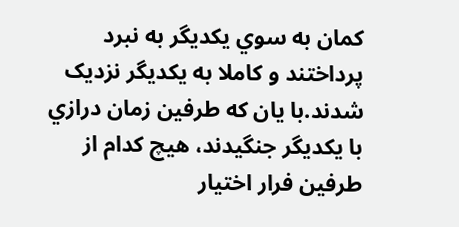کمان به سوي يکديگر به نبرد پرداختند و کاملا به يکديگر نزديک شدند.با يان که طرفين زمان درازي با يکديگر جنگيدند، هيچ کدام از طرفين فرار اختيار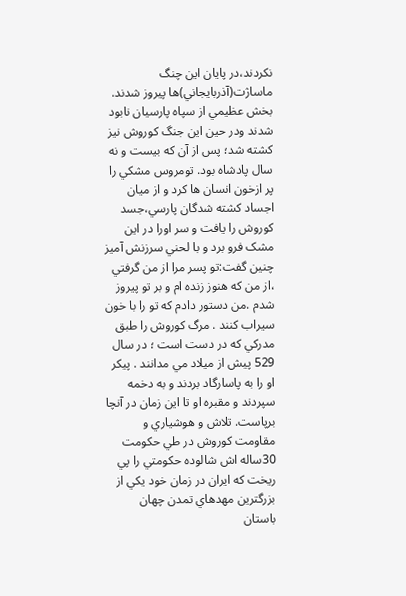نکردند،در پايان اين چنگ ماساژت(آذربايجاني)ها پيروز شدند. بخش عظيمي از سپاه پارسيان نابود شدند ودر حين اين جنگ کوروش نيز کشته شد؛ پس از آن که بيست و نه سال پادشاه بود. تومروس مشکي را پر ازخون انسان ها کرد و از ميان اجساد کشته شدگان پارسي،جسد کوروش را يافت و سر اورا در اين مشک فرو برد و با لحني سرزنش آميز چنين گفت:تو پسر مرا از من گرفتي ،از من که هنوز زنده ام و بر تو پيروز شدم .من دستور دادم که تو را با خون سيراب کنند . مرگ کوروش را طبق مدرکي که در دست است ؛ در سال 529 پيش از ميلاد مي مدانند . پيکر او را به پاسارگاد بردند و به دخمه سپردند و مقبره او تا اين زمان در آنچا برپاست. تلاش و هوشياري و مقاومت کوروش در طي حکومت 30ساله اش شالوده حکومتي را پي ريخت که ايران در زمان خود يکي از بزرگترين مهدهاي تمدن چهان باستان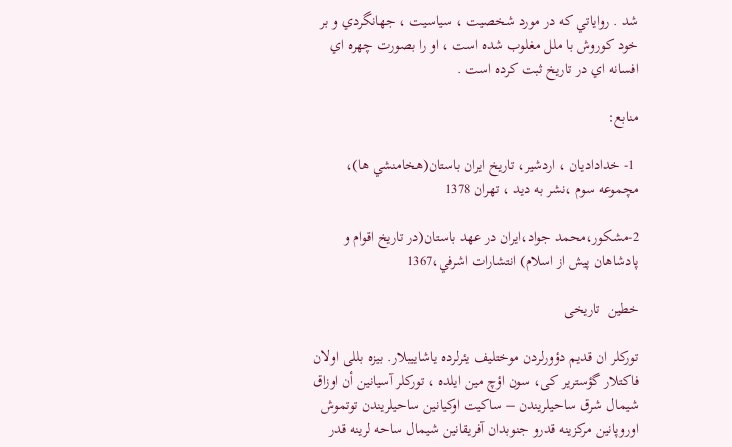شد . رواياتي که در مورد شخصيت ، سياسيت ، جهانگردي و بر خود کوروش با ملل مغلوب شده است ، او را بصورت چهره اي افسانه اي در تاريخ ثبت کرده است .

منابع:

 1- خداداديان ، اردشير، تاريخ ايران باستان(هخامنشي ها)، مچموعه سوم ،نشر به ديد ، تهران 1378

2-مشکور،محمد جواد،ايران در عهد باستان(در تاريخ اقوام و پادشاهان پيش از اسلام) انتشارات اشرفي،1367

خطین  تاریخی

تورکلر ان قدیم دؤورلردن موختلیف یئرلرده یاشاییبلار. بیزه بللی اولان فاکتلار گؤستریر کی، سون اؤچ مین ایلده ، تورکلر آسیانین أن اوزاق شیمال شرق ساحیلریندن – ساکیت اوکیانین ساحیلریندن توتموش اوروپانین مرکزینه قدرو جنوبدان آفریقانین شیمال ساحه لرینه قدر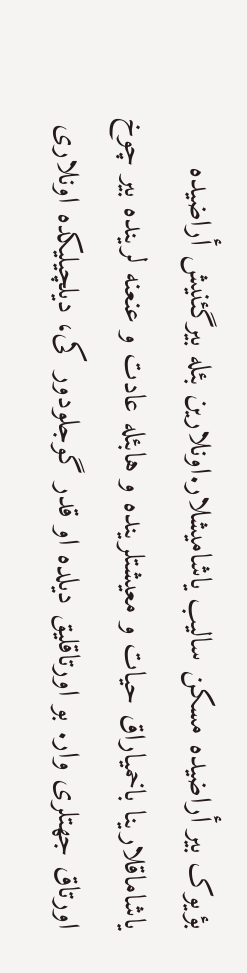بؤیوک بیر أراضیده مسکن سالیب یاشامیشلار.اونلارین بئله بیرگئنیش أراضیده یاشاماقلارینا باخمیاراق حیات و معیشتلرینده و هابئله عادت و عنعنه لرینده بیر چوخ اورتاق جهتلری وار. بو اورتاقلیق دیلده او قدر گوجلودور کی، دیلچیلیکده اونلاری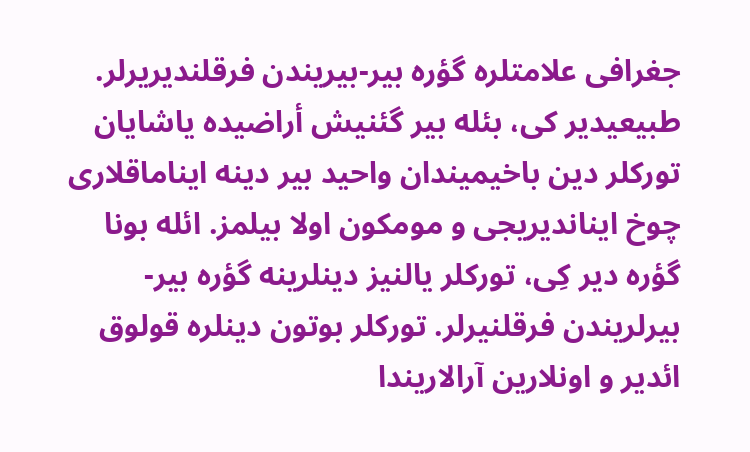جغرافی علامتلره گؤره بیر-بیریندن فرقلندیریرلر. طبیعیدیر کی، بئله بیر گئنیش أراضیده یاشایان تورکلر دین باخیمیندان واحید بیر دینه ایناماقلاری چوخ ایناندیریجی و مومکون اولا بیلمز. ائله بونا گؤره دیر کِی، تورکلر یالنیز دینلرینه گؤره بیر-بیرلریندن فرقلنیرلر. تورکلر بوتون دینلره قولوق ائدیر و اونلارین آرالاریندا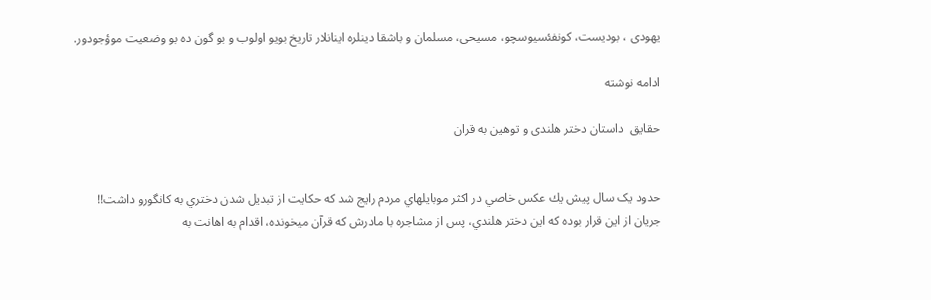یهودی ، بودیست، کونفئسیوسچو، مسیحی، مسلمان و باشقا دینلره اینانلار تاریخ بویو اولوب و بو گون ده بو وضعیت موؤجودور.

ادامه نوشته

حقایق  داستان دختر هلندی و توهین به قران


حدود یک سال پيش يك عكس خاصي در اكثر موبايلهاي مردم رايج شد كه حكايت از تبديل شدن دختري به كانگورو داشت!!
جريان از اين قرار بوده كه اين دختر هلندي، پس از مشاجره با مادرش كه قرآن ميخونده، اقدام به اهانت به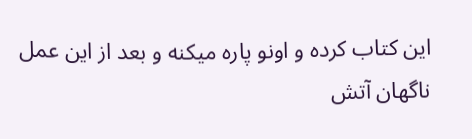اين كتاب كرده و اونو پاره ميكنه و بعد از اين عمل ناگهان آتش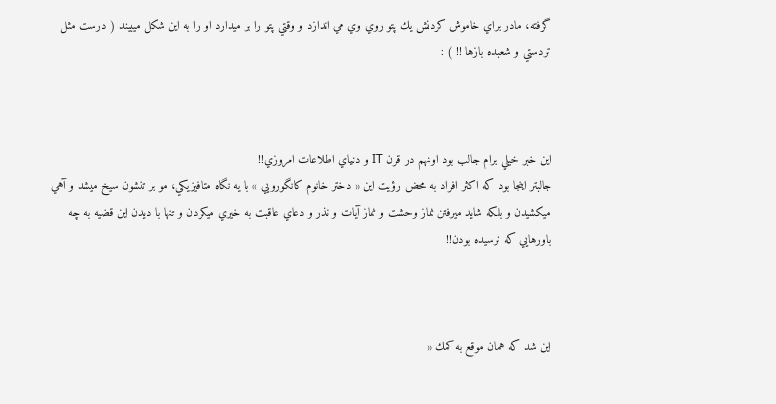گرفته، مادر براي خاموش كردنش يك پتو روي وي مي اندازد و وقتي پتو را بر ميدارد او را به اين شكل ميبيند ( درست مثل تردستي و شعبده بازها !! ) :



اين خبر خيلي برام جالب بود اونهم در قرن IT و دنياي اطلاعات امروزي!!
جالبتر اينجا بود كه اكثر افراد به محض رؤيت اين « دختر خانوم كانگورويي » با يه نگاه متافيزيكي، مو بر تنشون سيخ ميشد و آهي ميكشيدن و بلكه شايد ميرفتن نماز وحشت و نماز آيات و نذر و دعاي عاقبت به خيري ميكردن و تنها با ديدن اين قضيه به چه باورهايي كه نرسيده بودن!!



اين شد كه همان موقع به كمك «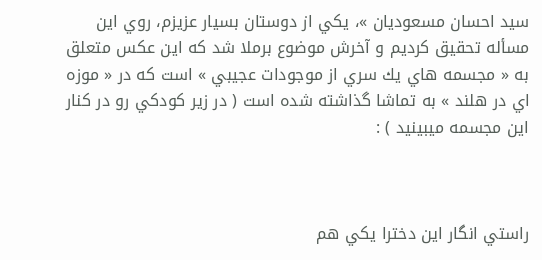سيد احسان مسعوديان »، يكي از دوستان بسيار عزيزم، روي اين مسأله تحقيق كرديم و آخرش موضوع برملا شد كه اين عكس متعلق به « مجسمه هاي يك سري از موجودات عجيبي » است كه در « موزه اي در هلند » به تماشا گذاشته شده است ( در زير كودكي رو در كنار اين مجسمه ميبينيد ) :



راستي انگار اين دخترا يكي هم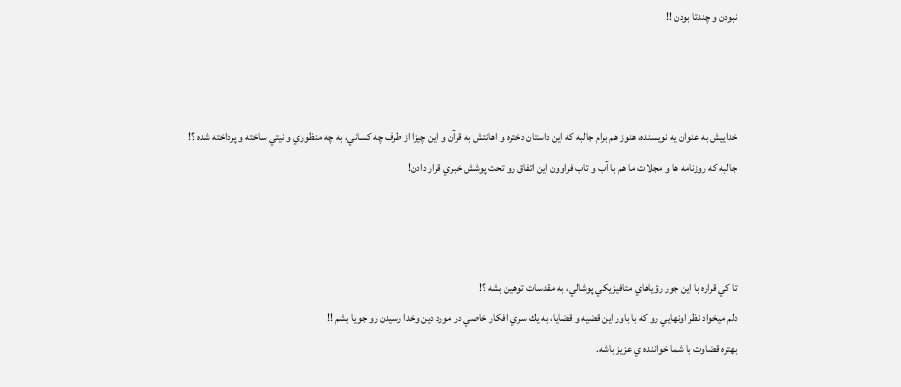نبودن و چندتا بودن !!



خداييش به عنوان يه نويسنده، هنوز هم برام جالبه كه اين داستان دختره و اهانتش به قرآن و اين چيزا از طرف چه كساني، به چه منظوري و نيتي ساخته و پرداخته شده ؟!
جالبه كه روزنامه ها و مجلات ما هم با آب و تاب فراوون اين اتفاق رو تحت پوشش خبري قرار دادن!



تا كي قراره با اين جور رؤياهاي متافيزيكي پوشالي، به مقدسات توهين بشه ؟!
دلم ميخواد نظر اونهايي رو كه با باور اين قضيه و قضايا، به يك سري افكار خاصي در مورد دين وخدا رسيدن رو جويا بشم !!
بهتره قضاوت با شما خواننده ي عزيز باشه.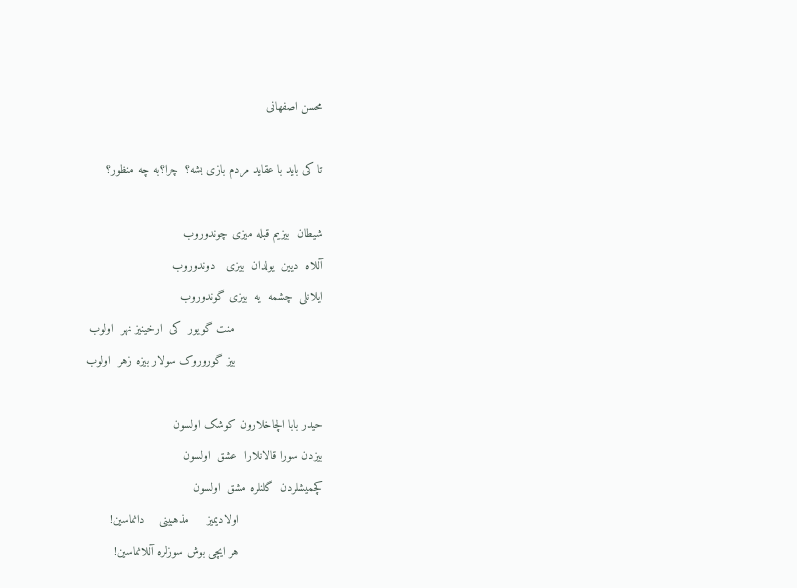محسن اصفهانی

تا کی باید با عقاید مردم بازی بشه؟  چرا؟به چه منظور؟

شیطان  بیزیم قبله میزی چوندوروب
آللاه  دیین  یولدان  بیزی   دوندوروب
ایلانلی  چشمه  یه  بیزی گوندوروب
                         منت گویور  کی  ارخینیز نهر  اولوب
                         بیز گوروروک سولار بیزه زهر  اولوب

حیدر بابا الچاخلارون کوشک اولسون
بیزدن سورا قالانلارا  عشق  اولسون
کچمیشلردن  گلنلره مشق  اولسون
                        اولادیمیز     مذهبینی    دانماسین!
                        هر ایچی بوش سوزلره آللانماسین!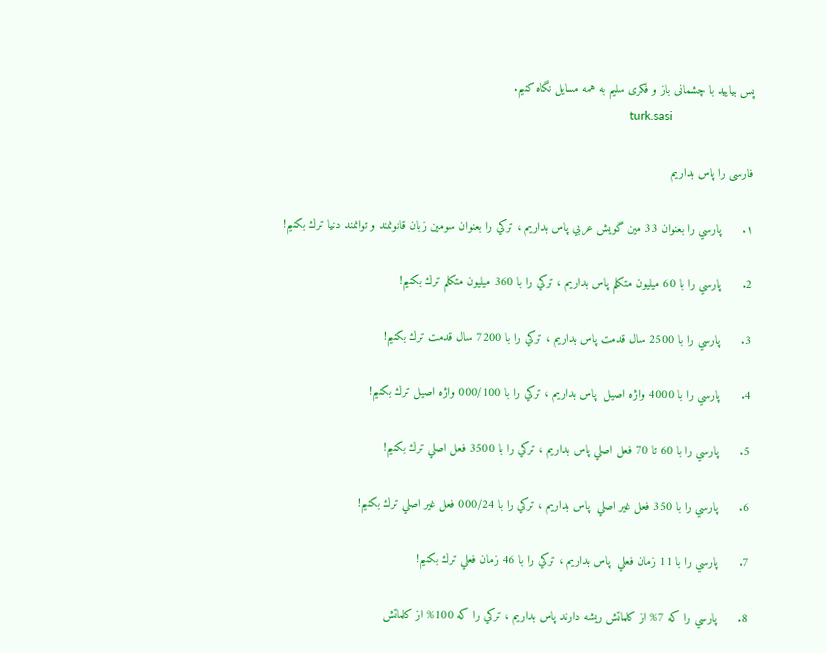پس بیایید با چشمانی باز و فکری سلیم به همه مسایل نگاه کنیم.
                                                                                                                   turk.sasi

فارسی را پاس بداریم

۱.      پارسي را بعنوان 33 مين گويش عربي پاس بداريم ، تركي را بعنوان سومين زبان قانونمند و توانمند دنيا ترك بكنيم!

2.      پارسي را با 60 ميليون متكلم پاس بداريم ، تركي را با 360 ميليون متكلم ترك بكنيم!

3.      پارسي را با 2500 سال قدمت پاس بداريم ، تركي را با 7200 سال قدمت ترك بكنيم!

4.      پارسي را با 4000 واژه اصيل  پاس بداريم ، تركي را با 000/100 واژه اصيل ترك بكنيم!

5.      پارسي را با 60 تا 70 فعل اصلي پاس بداريم ، تركي را با 3500 فعل اصلي ترك بكنيم!

6.      پارسي را با 350 فعل غير اصلي  پاس بداريم ، تركي را با 000/24 فعل غير اصلي ترك بكنيم!

7.      پارسي را با 11 زمان فعلي  پاس بداريم ، تركي را با 46 زمان فعلي ترك بكنيم!

8.      پارسي را كه 7% از كلماتش ريشه دارند پاس بداريم ، تركي را كه 100% از كلماتش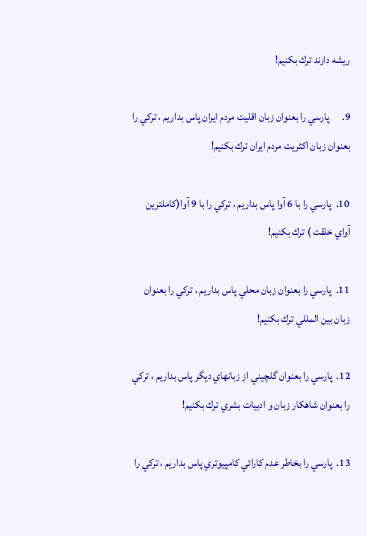ريشه دارند ترك بكنيم!

9.      پارسي را بعنوان زبان اقليت مردم ايران پاس بداريم ، تركي را بعنوان زبان اكثريت مردم ايران ترك بكنيم!

10.  پارسي را با 6 آوا پاس بداريم ، تركي را با 9 آوا(كاملترين آواي خلقت ) ترك بكنيم!

11.  پارسي را بعنوان زبان محلي پاس بداريم ، تركي را بعنوان زبان بين المللي ترك بكنيم!

12.  پارسي را بعنوان گلچيني از زبانهاي ديگر پاس بداريم ، تركي را بعنوان شاهكار زبان و ادبيات بشري ترك بكنيم!

13.  پارسي را بخاطر عدم كارائي كامپيوتري پاس بداريم ، تركي را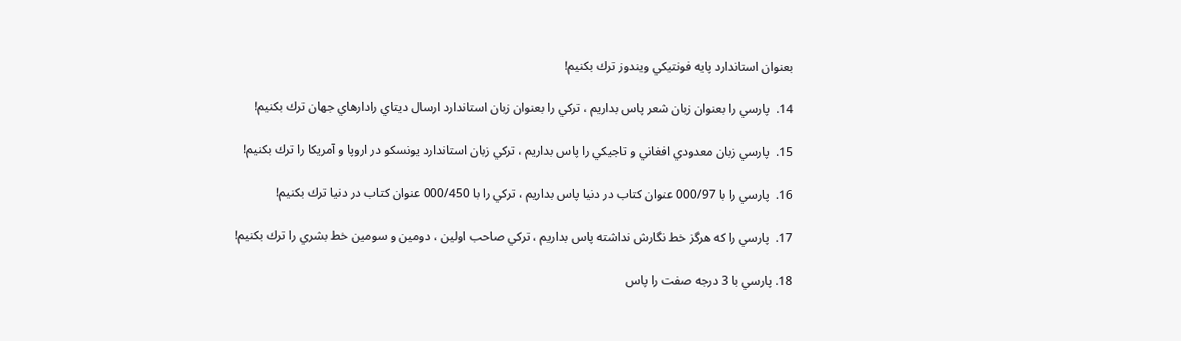بعنوان استاندارد پايه فونتيكي ويندوز ترك بكنيم!

14.  پارسي را بعنوان زبان شعر پاس بداريم ، تركي را بعنوان زبان استاندارد ارسال ديتاي رادارهاي جهان ترك بكنيم!

15.  پارسي زبان معدودي افغاني و تاجيكي را پاس بداريم ، تركي زبان استاندارد يونسكو در اروپا و آمريكا را ترك بكنيم!

16.  پارسي را با 000/97 عنوان كتاب در دنيا پاس بداريم ، تركي را با 000/450 عنوان كتاب در دنيا ترك بكنيم!

17.  پارسي را كه هرگز خط نگارش نداشته پاس بداريم ، تركي صاحب اولين ، دومين و سومين خط بشري را ترك بكنيم!

18. پارسي با 3 درجه صفت را پاس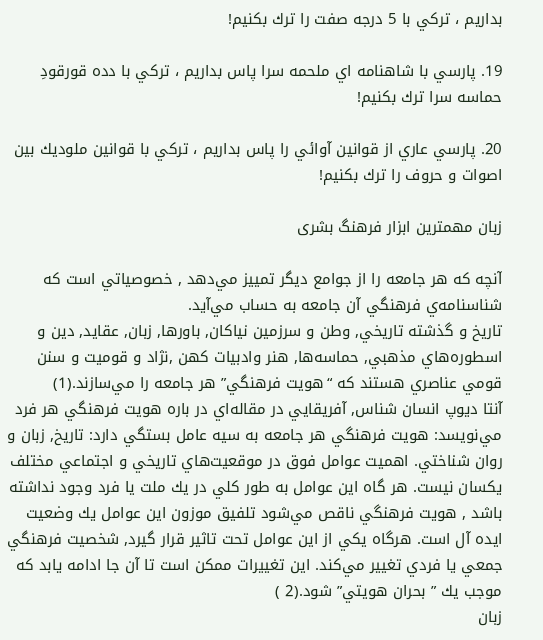بداريم ، تركي با 5 درجه صفت را ترك بكنيم!

19. پارسي با شاهنامه اي ملحمه سرا پاس بداريم ، تركي با دده قورقودِ حماسه سرا ترك بكنيم!

20. پارسي عاري از قوانين آوائي را پاس بداريم ، تركي با قوانين ملوديك بين اصوات و حروف را ترك بكنيم!

زبان مهمترین ابزار فرهنگ بشری

آنچه كه هر جامعه را از جوامع ديگر تمييز مي‌دهد , خصوصياتي است كه شناسنامه‌ي فرهنگي آن جامعه به حساب مي‌آيد.
تاريخ و گذشته تاريخي, وطن و سرزمين نياكان, باورها, زبان, عقايد, دين و اسطوره‌هاي مذهبي, حماسه‌ها, هنر وادبيات كهن ,نژاد و قوميت و سنن قومي عناصري هستند كه “هويت فرهنگي” هر جامعه را مي‌سازند.(1)
آنتا ديوپ انسان شناس, آفريقايي در مقا‌له‌اي در باره هويت فرهنگي هر فرد مي‌نويسد: هويت فرهنگي هر جامعه به سيه عامل بستگي دارد: تاريخ, زبان و روان شناختي. اهميت عوامل فوق در موقعيت‌هاي تاريخي و اجتماعي مختلف يكسان نيست. هر گاه اين عوامل به طور كلي در يك ملت يا فرد وجود نداشته باشد , هويت فرهنگي ناقص مي‌شود تلفيق موزون اين عوامل يك وضعيت ايده آل است. هرگاه يكي از اين عوامل تحت تاثير قرار گيرد, شخصيت فرهنگي جمعي يا فردي تغيير مي‌كند. اين تغييرات ممكن است تا آن جا ادامه يابد كه موجب يك ” بحران هويتي” شود.(2 )
زبان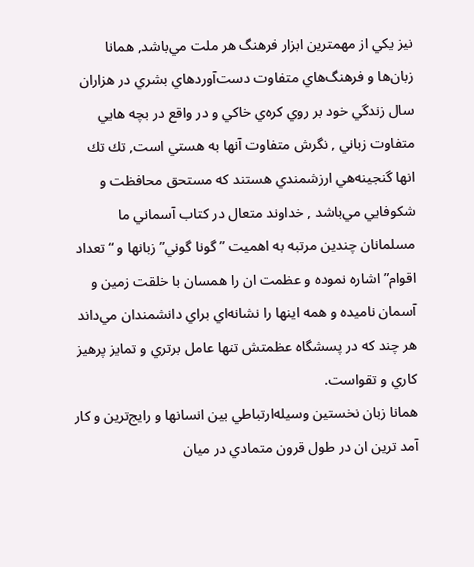نيز يكي از مهمترين ابزار فرهنگ هر ملت مي‌باشد, همانا زبان‌ها و فرهنگ‌هاي متفاوت دست‌آوردهاي بشري در هزاران سال زندگي خود بر روي كره‌ي خاكي و در واقع در بچه هايي متفاوت زباني , نگرش متفاوت آنها به هستي است, تك تك انها گنجينه‌هي ارزشمندي هستند كه مستحق محافظت و شكوفايي مي‌باشد , خداوند متعال در كتاب آسماني ما مسلمانان چندين مرتبه به اهميت ” گونا گوني” زبانها و “تعداد اقوام” اشاره نموده و عظمت ان را همسان با خلقت زمين و آسمان ناميده و همه اينها را نشانه‌اي براي دانشمندان مي‌داند هر چند كه در پسشگاه عظمتش تنها عامل برتري و تمايز پرهيز كاري و تقواست.
همانا زبان نخستين وسيله‌ارتباطي بين انسانها و رايج‌ترين و كار آمد ترين ان در طول قرون متمادي در ميان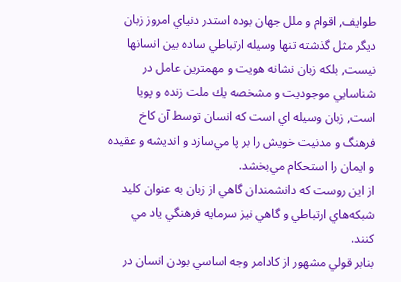طوايف, اقوام و ملل جهان بوده استدر دنياي امروز زبان ديگر مثل گذشته تنها وسيله ارتباطي ساده بين انسانها نيست, بلكه زبان نشانه هويت و مهمترين عامل در شناسايي موجوديت و مشخصه يك ملت زنده و پويا است, زبان وسيله اي است كه انسان توسط آن كاخ فرهنگ و مدنيت خويش را بر پا مي‌سازد و انديشه و عقيده و ايمان را استحكام مي‌بخشد.
از اين روست كه دانشمندان گاهي از زبان به عنوان كليد شبكه‌هاي ارتباطي و گاهي نيز سرمايه فرهنگي ياد مي كنند.
بنابر قولي مشهور از كادامر وجه اساسي بودن انسان در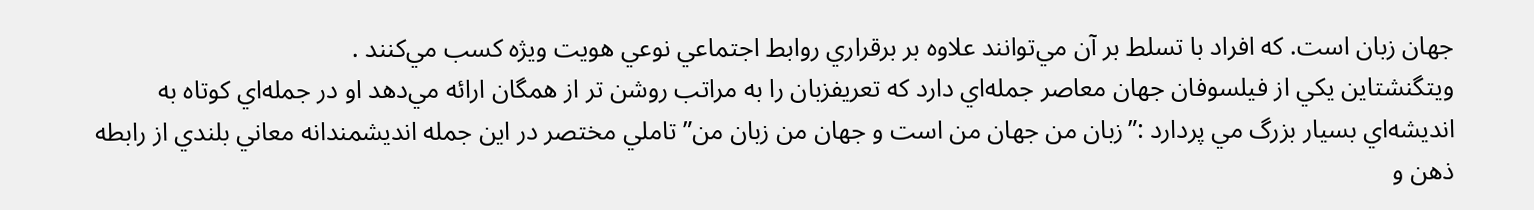جهان زبان است. كه افراد با تسلط بر آن مي‌توانند علاوه بر برقراري روابط اجتماعي نوعي هويت ويژه كسب مي‌كنند .
ويتگنشتاين يكي از فيلسوفان جهان معاصر جمله‌اي دارد كه تعريفزبان را به مراتب روشن تر از همگان ارائه مي‌دهد او در جمله‌اي كوتاه به انديشه‌اي بسيار بزرگ مي پردارد :”زبان من جهان من است و جهان من زبان من” تاملي مختصر در اين جمله انديشمندانه معاني بلندي از رابطه ذهن و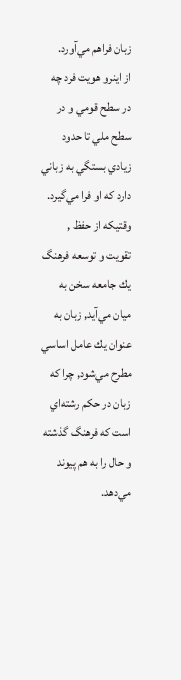زبان فراهم مي‌آورد.
از اينرو هويت فرد چه در سطح قومي و در سطح ملي تا حدود زيادي بستگي به زباني دارد كه او فرا مي‌گيرد. وقتيكه از حفظ , تقويت و توسعه فرهنگ يك جامعه سخن به ميان مي‌آيد, زبان به عنوان يك عامل اساسي مطرح مي‌شود, چرا كه زبان در حكم رشته‌اي است كه فرهنگ گذشته و حال را به هم پيوند مي‌دهد.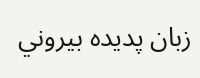زبان پديده بيروني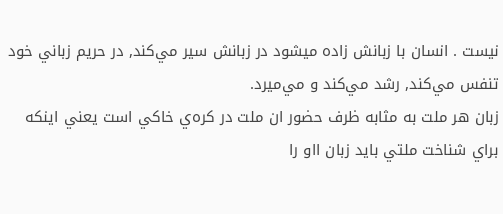نيست . انسان با زبانش زاده ميشود در زبانش سير مي‌كند, در حريم زباني خود تنفس مي‌كند, رشد مي‌كند و مي‌ميرد.
زبان هر ملت به مثابه ظرف حضور ان ملت در كره‌ي خاكي است يعني اينكه براي شناخت ملتي بايد زبان ااو را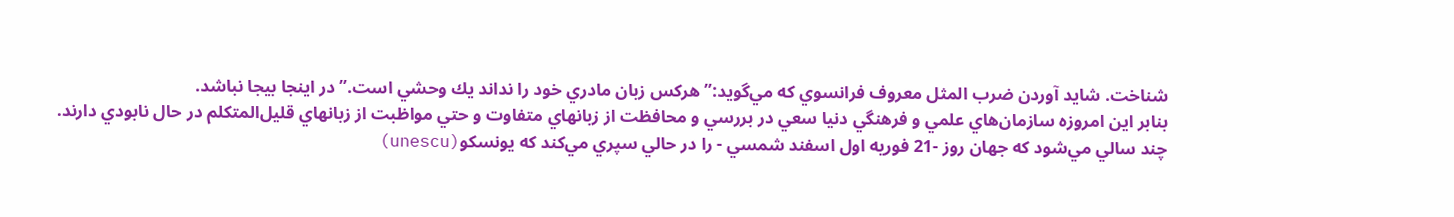شناخت. شايد آوردن ضرب المثل معروف فرانسوي كه مي‌گويد:” هركس زبان مادري خود را نداند يك وحشي است.” در اينجا بيجا نباشد.
بنابر اين امروزه سازمان‌هاي علمي و فرهنگي دنيا سعي در بررسي و محافظت از زبانهاي متفاوت و حتي مواظبت از زبانهاي قليل‌المتكلم در حال نابودي دارند.
چند سالي مي‌شود كه جهان روز -21 فوريه اول اسفند شمسي - را در حالي سپري مي‌كند كه يونسكو(unescu)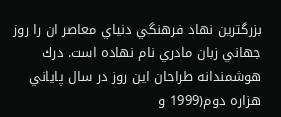بزرگترين نهاد فرهنگي دنياي معاصر ان را روز جهاني زبان مادري نام نهاده است. درك هوشمندانه طراحان اين روز در سال پاياني هزاره دوم(1999 و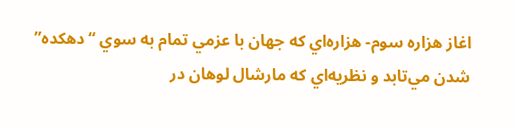اغاز هزاره سوم- هزاره‌اي كه جهان با عزمي تمام به سوي “دهكده” شدن مي‌تابد و نظريه‌اي كه مارشال لوهان در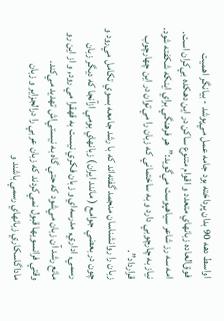اواسط دهه 90 بدان پرداخته بود جامه عمل مي‌پوشد - بيانگر اهميت فوق‌العاده زبانهاي متعدد و اقوام متنوع ساكن در اين دهكده بي‌كران است.
امه سه رز شاعر سياهپوست مي‌گويد:”هر فرهنگي براي اينكه شكفته شود. نياز به چارچوبي دارد و به ساختماني كه زبان را مي‌توان در اين چهارچوب قرارداد”.
زبان را روانشناسان منجمد گفته‌‌اند كه با رشد جامعه بسوي تكامل مي‌رود و چون در بعضي جوامع ( مانند ايران) زبانهاي بومي ازآنجا كه ديگر زبان رسمي, اداري, مدرسه‌اي و زبان فكري نيست به قهقرا مي رود, و از اين رو مانع رشد آن زبان مي‌شود كه حتي گاه به نيستي‌اش تهديد مي‌كند.
وقتي فرانسويها قبول نمي‌كردند كه زبان عربي را درالجزاير و زبان ماداگاسكاري زبانهاي رسمي باشند و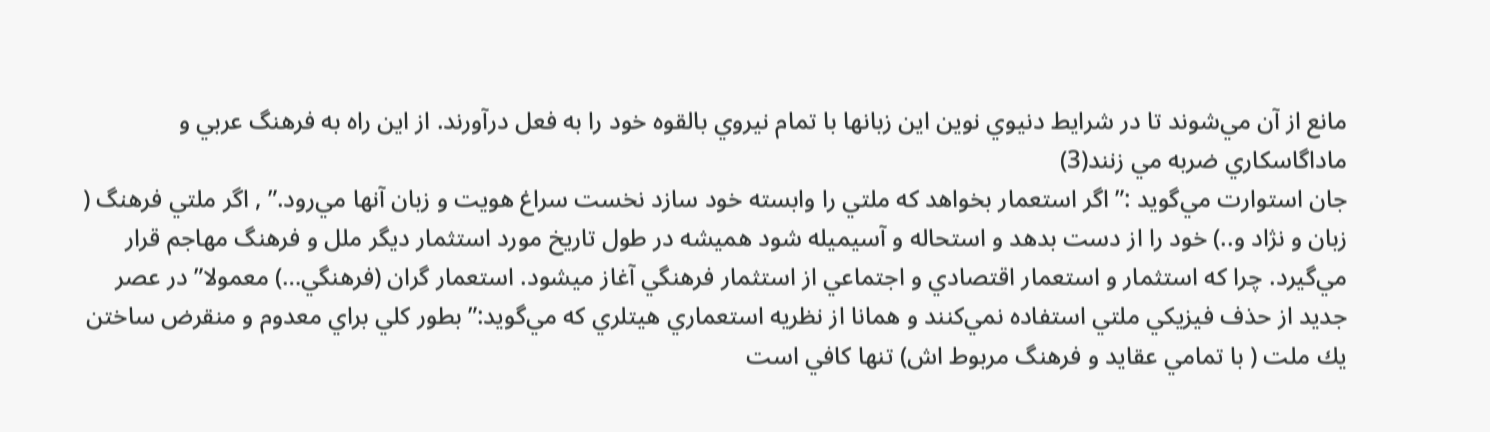مانع از آن مي‌شوند تا در شرايط دنيوي نوين اين زبانها با تمام نيروي‌ بالقوه خود را به فعل درآورند. از اين راه به فرهنگ عربي و ماداگاسكاري ضربه مي زنند(3)
جان استوارت مي‌گويد :” اگر استعمار بخواهد كه ملتي را وابسته خود سازد نخست سراغ هويت و زبان آنها مي‌رود.” , اگر ملتي فرهنگ ( زبان و نژاد و..) خود را از دست بدهد و استحاله و آسيميله شود هميشه در طول تاريخ مورد استثمار ديگر ملل و فرهنگ مهاجم قرار مي‌گيرد. چرا كه استثمار و استعمار اقتصادي و اجتماعي از استثمار فرهنگي آغاز ميشود. استعمار گران (فرهنگي…) معمولا” در عصر جديد از حذف فيزيكي ملتي استفاده نمي‌كنند و همانا از نظريه استعماري هيتلري كه مي‌گويد:”بطور كلي براي معدوم و منقرض ساختن يك ملت ( با تمامي عقايد و فرهنگ مربوط اش) تنها كافي است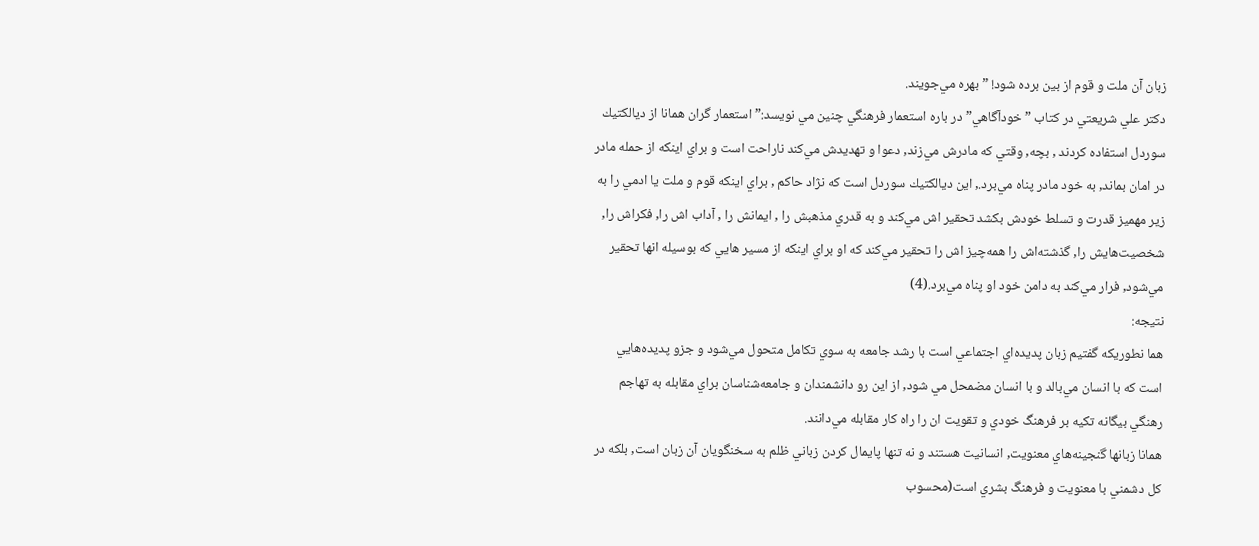زبان آن ملت و قوم از بين برده شود! ” بهره مي‌جويند.
دكتر علي شريعتي در كتاب ” خودآگاهي” در باره استعمار فرهنگي چنين مي نويسد:” استعمار گران همانا از ديالكتيك سوردل استفاده كردند , بچه, وقتي كه مادرش مي‌زند, دعوا و تهديدش مي‌كند ناراحت است و براي‌ اينكه از حمله مادر در امان بماند, به خود مادر پناه مي‌برد., اين ديالكتيك سوردل است كه نژاد حاكم , براي اينكه قوم و ملت يا ادمي را به زير مهميز قدرت و تسلط خودش بكشد تحقير اش مي‌كند و به قدري مذهبش را , ايمانش را , آداب اش را, فكر‌اش را, شخصيت‌هايش را, گذشته‌اش را همه‌چيز اش را تحقير مي‌كند كه او براي اينكه از مسير هايي كه بوسيله انها تحقير مي‌شود, فرار مي‌كند به دامن خود او پناه مي‌برد.(4)
نتيجه:
هما نطوريكه گفتيم زبان پديده‌اي اجتماعي است با رشد جامعه به سوي تكامل متحول مي‌شود و جزو پديده‌هايي است كه با انسان مي‌بالد و با انسان مضمحل مي شود, از اين رو دانشمندان و جامعه‌شناسان براي مقابله به تهاجم رهنگي بيگانه تكيه بر فرهنگ خودي و تقويت ان را راه كار مقابله مي‌دانند.
همانا زبانها گنجينه‌هاي معنويت, انسانيت هستند و نه تنها پايمال كردن زباني ظلم به سخنگويان آن زبان است, بلكه در كل دشمني با معنويت و فرهنگ بشري است(محسوب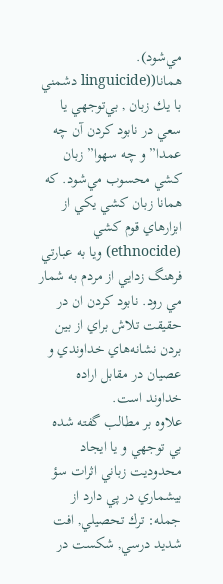مي‌شود).
همانا((linguicide دشمني با يك زبان , بي‌توجهي يا سعي در نابود كردن آن چه عمدا” و چه سهوا” زبان كشي محسوب مي‌شود. كه همانا زبان كشي يكي از ابزارهاي قوم كشي (ethnocide) ويا به عبارتي فرهنگ زدايي از مردم به شمار مي رود. نابود كردن ان در حقيقت تلاش براي از بين بردن نشانه‌هاي خداوندي و عصيان در مقابل اراده خداوند است.
علاوه بر مطالب گفته شده بي توجهي و يا ايجاد محدوديت زباني اثرات سؤ بيشماري در پي دارد از جمله: ترك تحصيلي, افت شديد درسي, شكست در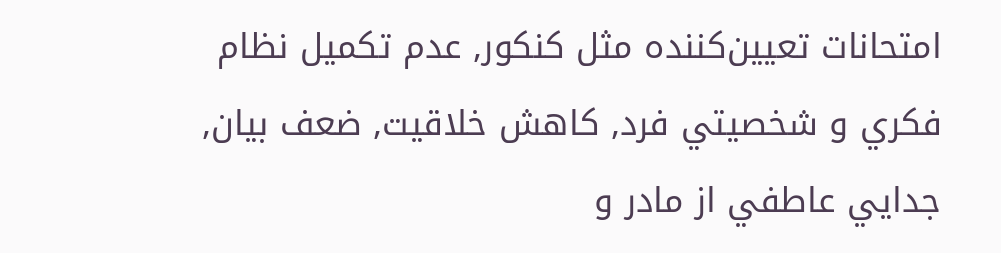امتحانات تعيين‌كننده مثل كنكور, عدم تكميل نظام فكري و شخصيتي فرد, كاهش خلاقيت, ضعف بيان, جدايي عاطفي از مادر و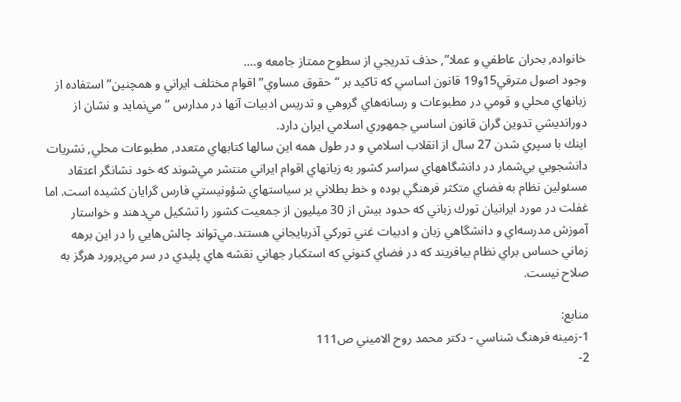خانواده, بحران عاطفي و عملا”, حذف تدريجي از سطوح ممتاز جامعه و….
وجود اصول مترقي15و19 قانون اساسي كه تاكيد بر “حقوق مساوي” اقوام مختلف ايراني و همچنين” استفاده از زبانهاي محلي و قومي در مطبوعات و رسانه‌هاي گروهي و تدريس ادبيات آنها در مدارس ” مي‌نمايد و نشان از دورانديشي تدوين گران قانون اساسي جمهوري اسلامي ايران دارد.
اينك با سپري شدن 27 سال از انقلاب اسلامي و در طول همه اين سالها كتابهاي متعدد, مطبوعات محلي, نشريات دانشجويي بي‌شمار در دانشگاههاي سراسر كشور به زبانهاي اقوام ايراني منتشر مي‌شوند كه خود نشانگر اعتقاد مسئولين نظام به فضاي متكثر فرهنگي بوده و خط بطلاني بر سياستهاي شؤونيستي فارس گرايان كشيده است. اما غفلت در مورد ايرانيان تورك زباني كه حدود بيش از 30 ميليون از جمعيت كشور را تشكيل مي‌دهند و خواستار آموزش مدرسه‌اي و دانشگاهي زبان و ادبيات غني توركي آذربايجاني هستند.مي‌تواند چالش‌هايي را در اين برهه زماني حساس براي نظام بيافريند كه در فضاي كنوني كه استكبار جهاني نقشه ‌هاي پليدي در سر مي‌پرورد هرگز به صلاح نيست.

منابع:
1-زمينه فرهنگ شناسي - دكتر محمد روح الاميني ص111
2-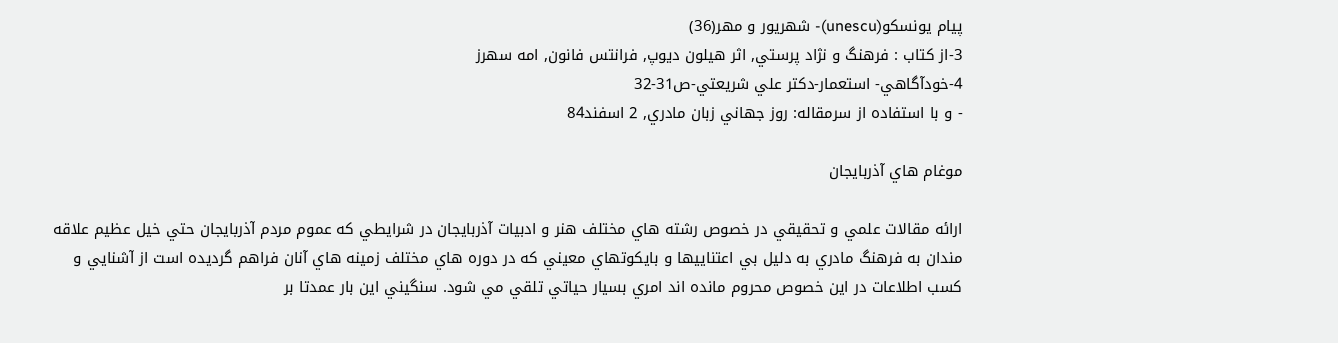پيام يونسكو(unescu)- شهريور و مهر(36)
3-از كتاب : فرهنگ و نژاد پرستي, اثر هيلون ديوپ, فرانتس فانون, امه سهرز
4-خودآگاهي- استعمار-دكتر علي شريعتي-ص31-32
- و با استفاده از سرمقاله: روز جهاني زبان مادري, 2 اسفند84

موغام‌ هاي آذربايجان

ارائه مقالات علمي و تحقيقي در خصوص رشته هاي مختلف هنر و ادبيات آذربايجان در شرايطي كه عموم مردم آذربايجان حتي خيل عظيم علاقه مندان به فرهنگ مادري به دليل بي اعتناييها و بايكوتهاي معيني كه در دوره هاي مختلف زمينه هاي آنان فراهم گرديده است از آشنايي و كسب اطلاعات در اين خصوص محروم مانده اند امري بسيار حياتي تلقي مي شود. سنگيني اين بار عمدتا بر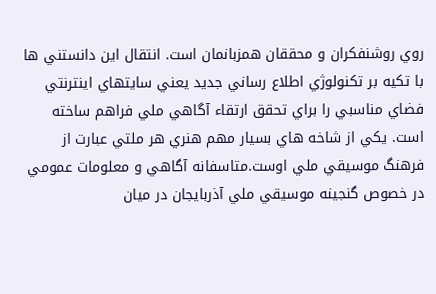روي روشنفكران و محققان همزبانمان است. انتقال اين دانستني ها با تكيه بر تكنولوژي اطلاع رساني جديد يعني سايتهاي اينترنتي فضاي مناسبي را براي تحقق ارتقاء آگاهي ملي فراهم ساخته است. يكي از شاخه هاي بسيار مهم هنري هر ملتي عبارت از فرهنگ موسيقي ملي اوست.متاسفانه آگاهي و معلومات عمومي در خصوص گنجينه موسيقي ملي آذربايجان در ميان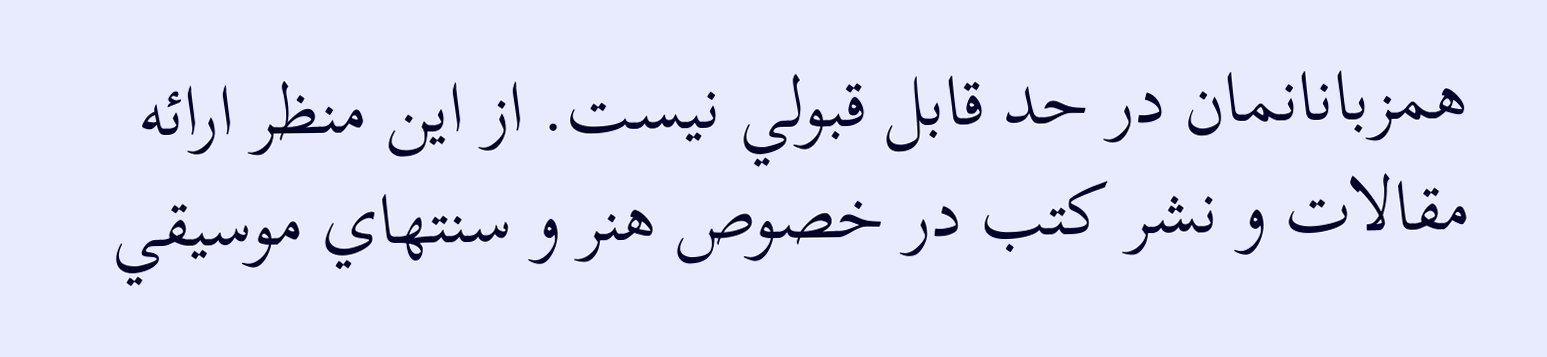همزبانانمان در حد قابل قبولي نيست. از اين منظر ارائه مقالات و نشر كتب در خصوص هنر و سنتهاي موسيقي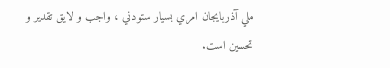ملي آذربايجان امري بسيار ستودني ، واجب و لايق تقدير و تحسين است.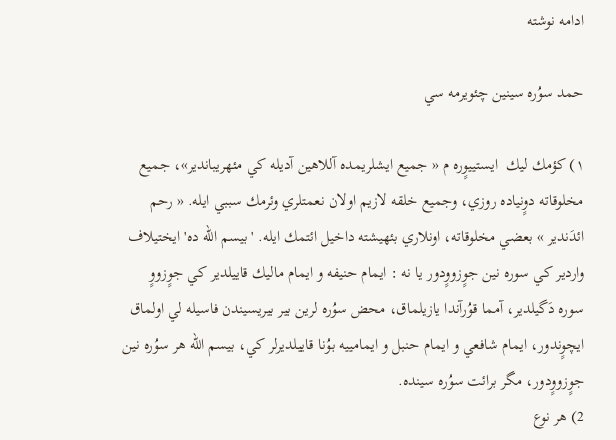ادامه نوشته

حمد سوُره سينين چئويرمه سي

۱) كؤمك ليك  ايستييوٍره م « جميع ايشلريمده آللاهين آديله كي مئهريباندير»، جميع مخلوقاته دوٍنياده روزي، وجميع خلقه لازيم اولان نعمتلري وئرمك سببي ايله. « رحم ائدَندير » بعضي مخلوقاته، اونلاري بئهيشته داخيل ائتمك ايله. 'بيسم الله ده' ايختيلاف واردير كي سوره نين جوٍزووٍدور يا نه : ايمام حنيفه و ايمام ماليك قاييلدير كي جوٍزووٍ سوره دَگيلدير، آمما قوُرآندا يازيلماق، محض سوُره لرين بير بيريسيندن فاسيله لي اولماق ايچوٍندور، ايمام شافعي و ايمام حنبل و ايمامييه بوُنا قاييلديرلر كي، بيسم الله هر سوُره نين جوٍزووٍدور، مگر برائت سوُره سينده.
2) هر نوع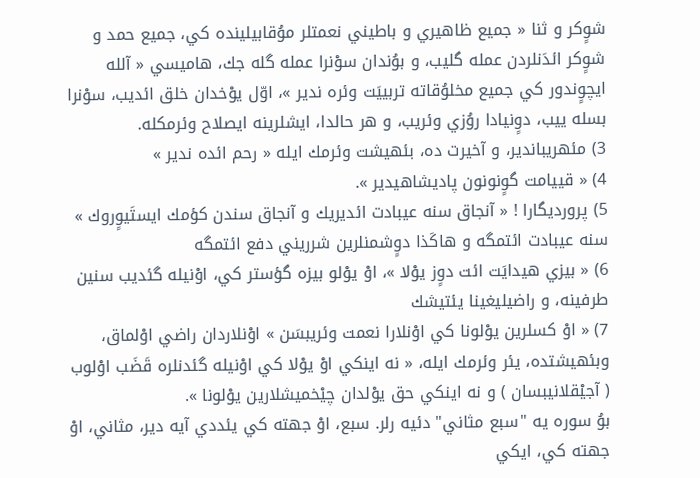شوٍكر و ثنا « جميع ظاهيري و باطيني نعمتلر موُقابيلينده كي، جميع حمد و شوٍكر ائدَنلردن عمله گليب، و بوُندان سوْنرا عمله گله جك، هاميسي « آلله ايچوٍندور كي جميع مخلوُقاته تربييَت وئره ندير »، اوّل يوْخدان خلق ائديب، سوْنرا بسله ييب، دوٍنيادا روُزي وئريب، و هر حالدا، ايشلرينه ايصلاح وئرمكله.
3) مئهريباندير، و آخيرت ده، بئهيشت وئرمك ايله « رحم ائده ندير »
4) « قييامت گوٍنونون پاديشاهيدير ».
5) پرورديگارا ! « آنجاق سنه عيبادت ائديريك و آنجاق سندن كؤمك ايستَيوٍروك » سنه عيبادت ائتمگه و هاكَذا دوٍشمنلرين شرريني دفع ائتمگه
6) « بيزي هيدايَت ائت دوٍز يوْلا »، اوْ يوْلو بيزه گؤستر كي، اوْنيله گئديب سنين طرفينه، و راضيليغينا يئتيشك
7) « اوْ كسلرين يوْلونا كي اوْنلارا نعمت وئريبسَن » اوْنلاردان راضي اوْلماق، وبئهيشتده، يئر وئرمك ايله، « نه اينكي اوْ يوْلا كي اوْنيله گئدنلره قَضَب اوْلوب ( آجيْقلانيبسان ) و نه اينكي حق يوْلدان چيْخميشلارين يوْلونا ».
بوُ سوره يه "سبع مثاني" دئيه رلر. سبع، اوْ جهته كي يئددي آيه دير، مثاني، اوْ جهته كي، ايكي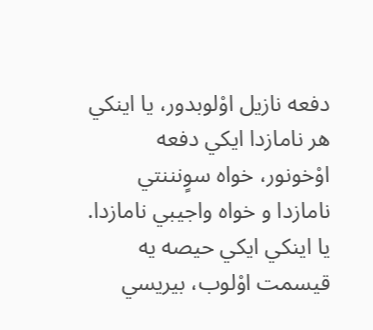دفعه نازيل اوْلوبدور، يا اينكي هر نامازدا ايكي دفعه اوْخونور، خواه سوٍنننتي نامازدا و خواه واجيبي نامازدا. يا اينكي ايكي حيصه يه قيسمت اوْلوب، بيريسي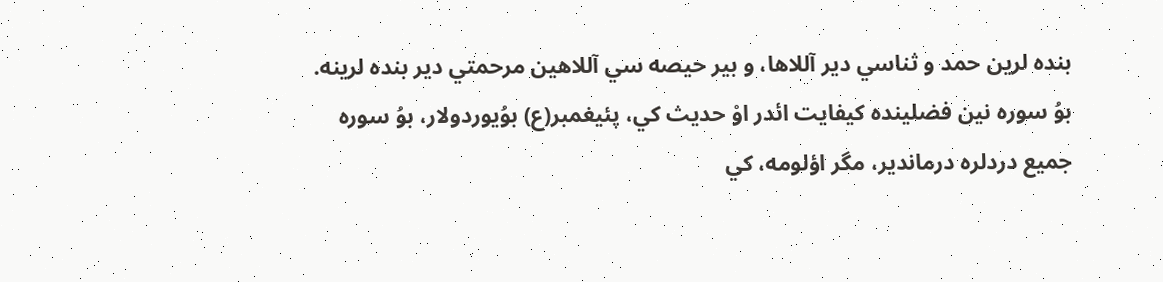بنده لرين حمد و ثناسي دير آللاها، و بير حيصه سي آللاهين مرحمتي دير بنده لرينه. بوُ سوره نين فضلينده كيفايت ائدر اوْ حديث كي، پئيغمبر(ع) بوُيوردولار، بوُ سوره جميع دردلره درماندير، مگر اؤلومه، كي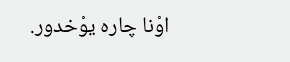اوْنا چاره يوْخدور.